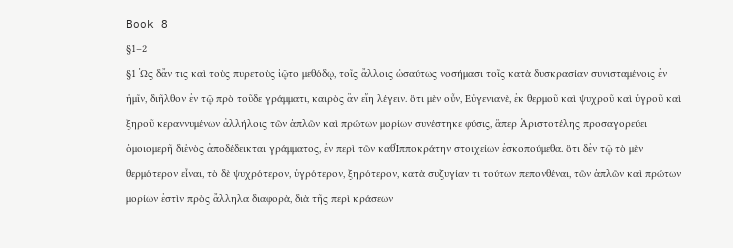Book 8
§1–2
§1 Ὡς δἄν τις καὶ τοὺς πυρετοὺς ἰῷτο μεθόδῳ, τοῖς ἄλλοις ὡσαύτως νοσήμασι τοῖς κατὰ δυσκρασίαν συνισταμένοις ἐν ἡμῖν, διῆλθον ἐν τῷ πρὸ τοῦδε γράμματι, καιρὸς ἂν εἴη λέγειν. ὅτι μὲν οὖν, Εὐγενιανὲ, ἐκ θερμοῦ καὶ ψυχροῦ καὶ ὑγροῦ καὶ ξηροῦ κεραννυμένων ἀλλήλοις τῶν ἁπλῶν καὶ πρώτων μορίων συνέστηκε φύσις, ἅπερ Ἀριστοτέλης προσαγορεύει ὁμοιομερῆ διἑνὸς ἀποδέδεικται γράμματος, ἐν περὶ τῶν καθἹπποκράτην στοιχείων ἐσκοπούμεθα. ὅτι δἐν τῷ τὸ μὲν θερμότερον εἶναι, τὸ δὲ ψυχρότερον, ὑγρότερον, ξηρότερον, κατὰ συζυγίαν τι τούτων πεπονθέναι, τῶν ἁπλῶν καὶ πρώτων μορίων ἐστὶν πρὸς ἄλληλα διαφορὰ, διὰ τῆς περὶ κράσεων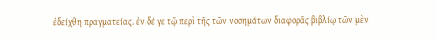ἐδείχθη πραγματείας. ἐν δέ γε τῷ περὶ τῆς τῶν νοσημάτων διαφορᾶς βιβλίῳ τῶν μὲν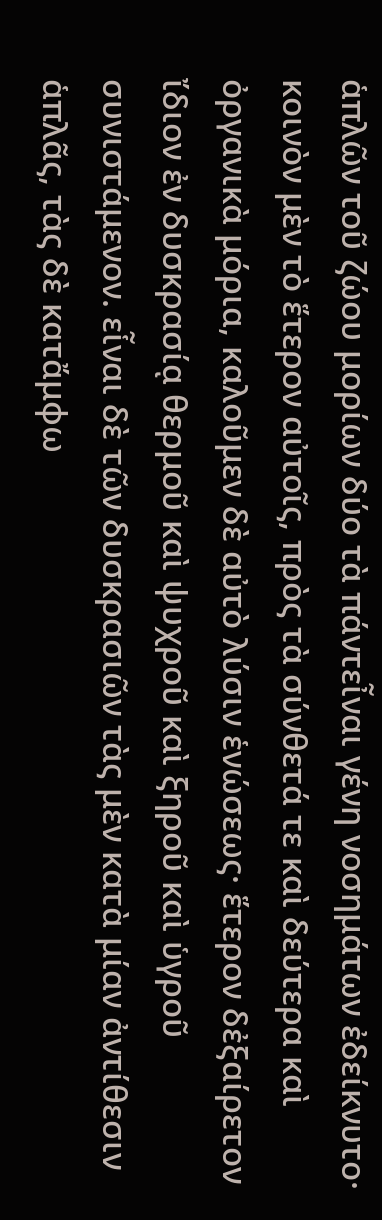ἁπλῶν τοῦ ζώου μορίων δύο τὰ πάντεἶναι γένη νοσημάτων ἐδείκνυτο· κοινὸν μὲν τὸ ἕτερον αὐτοῖς, πρὸς τὰ σύνθετά τε καὶ δεύτερα καὶ ὀργανικὰ μόρια, καλοῦμεν δὲ αὐτὸ λύσιν ἑνώσεως· ἕτερον δἐξαίρετον ἴδιον ἐν δυσκρασίᾳ θερμοῦ καὶ ψυχροῦ καὶ ξηροῦ καὶ ὑγροῦ συνιστάμενον. εἷναι δὲ τῶν δυσκρασιῶν τὰς μὲν κατὰ μίαν ἀντίθεσιν ἁπλᾶς, τὰς δὲ κατἄμφω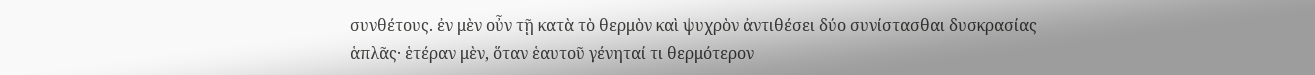συνθέτους. ἐν μὲν οὖν τῇ κατὰ τὸ θερμὸν καὶ ψυχρὸν ἀντιθέσει δύο συνίστασθαι δυσκρασίας ἁπλᾶς· ἑτέραν μὲν, ὅταν ἑαυτοῦ γένηταί τι θερμότερον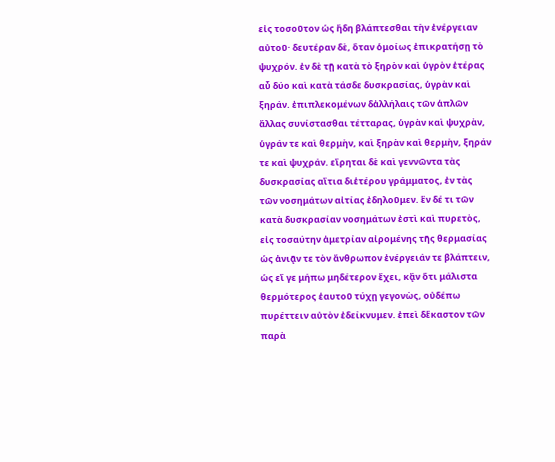εἰς τοσοῦτον ὡς ἤδη βλάπτεσθαι τὴν ἐνέργειαν αὐτοῦ· δευτέραν δὲ, ὅταν ὁμοίως ἐπικρατήσῃ τὸ ψυχρόν. ἐν δὲ τῇ κατὰ τὸ ξηρὸν καὶ ὑγρὸν ἑτέρας αὖ δύο καὶ κατὰ τάσδε δυσκρασίας, ὑγρὰν καὶ ξηράν. ἐπιπλεκομένων δἀλλήλαις τῶν ἁπλῶν ἄλλας συνίστασθαι τέτταρας, ὑγρὰν καὶ ψυχρὰν, ὑγράν τε καὶ θερμὴν, καὶ ξηρὰν καὶ θερμὴν, ξηράν τε καὶ ψυχράν. εἴρηται δὲ καὶ γεννῶντα τὰς δυσκρασίας αἴτια διἑτέρου γράμματος, ἐν τὰς τῶν νοσημάτων αἰτίας ἐδηλοῦμεν. ἓν δέ τι τῶν κατὰ δυσκρασίαν νοσημάτων ἐστὶ καὶ πυρετὸς, εἰς τοσαύτην ἀμετρίαν αἰρομένης τῆς θερμασίας ὡς ἀνιᾷν τε τὸν ἄνθρωπον ἐνέργειάν τε βλάπτειν, ὡς εἴ γε μήπω μηδέτερον ἔχει, κᾂν ὅτι μάλιστα θερμότερος ἑαυτοῦ τύχῃ γεγονὼς, οὐδέπω πυρέττειν αὐτὸν ἐδείκνυμεν. ἐπεὶ δἕκαστον τῶν παρὰ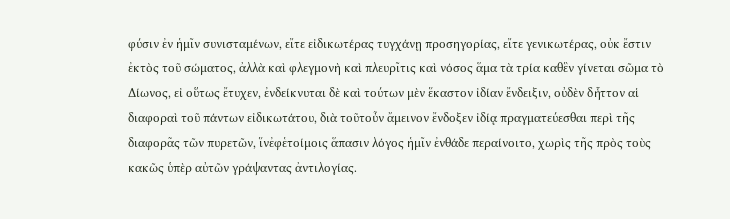φύσιν ἐν ἡμῖν συνισταμένων, εἴτε εἰδικωτέρας τυγχάνῃ προσηγορίας, εἴτε γενικωτέρας, οὐκ ἔστιν ἐκτὸς τοῦ σώματος, ἀλλὰ καὶ φλεγμονὴ καὶ πλευρῖτις καὶ νόσος ἅμα τὰ τρία καθἓν γίνεται σῶμα τὸ Δίωνος, εἰ οὕτως ἔτυχεν, ἐνδείκνυται δὲ καὶ τούτων μὲν ἕκαστον ἰδίαν ἔνδειξιν, οὐδὲν δἧττον αἱ διαφοραὶ τοῦ πάντων εἰδικωτάτου, διὰ τοῦτοὖν ἄμεινον ἔνδοξεν ἰδίᾳ πραγματεύεσθαι περὶ τῆς διαφορᾶς τῶν πυρετῶν, ἵνἐφἑτοίμοις ἅπασιν λόγος ἡμῖν ἐνθάδε περαίνοιτο, χωρὶς τῆς πρὸς τοὺς κακῶς ὑπὲρ αὐτῶν γράψαντας ἀντιλογίας.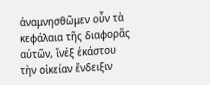ἀναμνησθῶμεν οὖν τὰ κεφάλαια τῆς διαφορᾶς αὐτῶν, ἵνἐξ ἑκάστου τὴν οἰκείαν ἔνδειξιν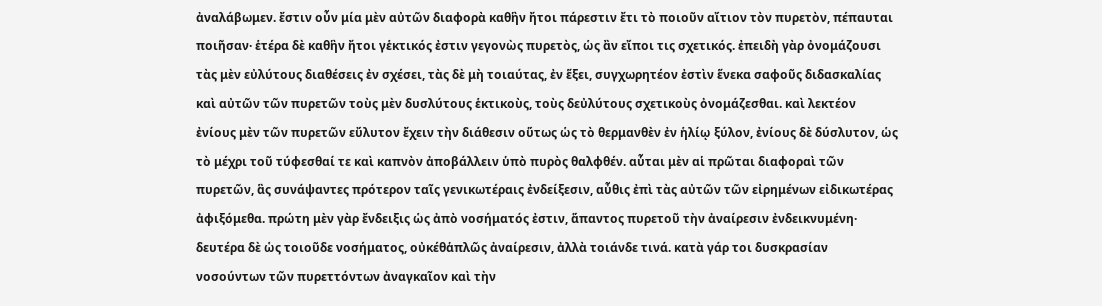ἀναλάβωμεν. ἔστιν οὖν μία μὲν αὐτῶν διαφορὰ καθἣν ἤτοι πάρεστιν ἔτι τὸ ποιοῦν αἴτιον τὸν πυρετὸν, πέπαυται ποιῆσαν· ἑτέρα δὲ καθἣν ἤτοι γἑκτικός ἐστιν γεγονὼς πυρετὸς, ὡς ἂν εἴποι τις σχετικός. ἐπειδὴ γὰρ ὀνομάζουσι τὰς μὲν εὐλύτους διαθέσεις ἐν σχέσει, τὰς δὲ μὴ τοιαύτας, ἐν ἕξει, συγχωρητέον ἐστὶν ἕνεκα σαφοῦς διδασκαλίας καὶ αὐτῶν τῶν πυρετῶν τοὺς μὲν δυσλύτους ἑκτικοὺς, τοὺς δεὐλύτους σχετικοὺς ὀνομάζεσθαι. καὶ λεκτέον ἐνίους μὲν τῶν πυρετῶν εὔλυτον ἔχειν τὴν διάθεσιν οὕτως ὡς τὸ θερμανθὲν ἐν ἡλίῳ ξύλον, ἐνίους δὲ δύσλυτον, ὡς τὸ μέχρι τοῦ τύφεσθαί τε καὶ καπνὸν ἀποβάλλειν ὑπὸ πυρὸς θαλφθέν. αὗται μὲν αἱ πρῶται διαφοραὶ τῶν πυρετῶν, ἃς συνάψαντες πρότερον ταῖς γενικωτέραις ἐνδείξεσιν, αὖθις ἐπὶ τὰς αὐτῶν τῶν εἰρημένων εἰδικωτέρας ἀφιξόμεθα. πρώτη μὲν γὰρ ἔνδειξις ὡς ἀπὸ νοσήματός ἐστιν, ἅπαντος πυρετοῦ τὴν ἀναίρεσιν ἐνδεικνυμένη· δευτέρα δὲ ὡς τοιοῦδε νοσήματος, οὐκέθἁπλῶς ἀναίρεσιν, ἀλλὰ τοιάνδε τινά. κατὰ γάρ τοι δυσκρασίαν νοσούντων τῶν πυρεττόντων ἀναγκαῖον καὶ τὴν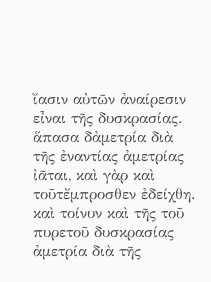ἴασιν αὐτῶν ἀναίρεσιν εἶναι τῆς δυσκρασίας. ἅπασα δἀμετρία διὰ τῆς ἐναντίας ἀμετρίας ἰᾶται, καὶ γὰρ καὶ τοῦτἔμπροσθεν ἐδείχθη. καὶ τοίνυν καὶ τῆς τοῦ πυρετοῦ δυσκρασίας ἀμετρία διὰ τῆς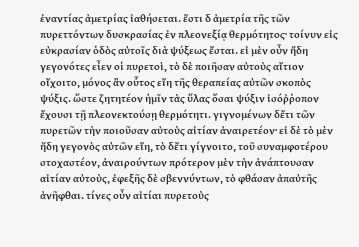ἐναντίας ἀμετρίας ἰαθήσεται. ἔστι δ ἀμετρία τῆς τῶν πυρεττόντων δυσκρασίας ἐν πλεονεξίᾳ θερμότητος· τοίνυν εἰς εὐκρασίαν ὁδὸς αὐτοῖς διὰ ψύξεως ἔσται. εἰ μὲν οὖν ἤδη γεγονότες εἶεν οἱ πυρετοὶ, τὸ δὲ ποιῆσαν αὐτοὺς αἴτιον οἴχοιτο, μόνος ἂν οὗτος εἴη τῆς θεραπείας αὐτῶν σκοπὸς ψύξις. ὥστε ζητητέον ἡμῖν τὰς ὕλας ὅσαι ψύξιν ἰσόῤῥοπον ἔχουσι τῇ πλεονεκτούσῃ θερμότητι. γιγνομένων δἔτι τῶν πυρετῶν τὴν ποιοῦσαν αὐτοὺς αἰτίαν ἀναιρετέον· εἰ δὲ τὸ μὲν ἤδη γεγονὸς αὐτῶν εἴη, τὸ δἔτι γίγνοιτο, τοῦ συναμφοτέρου στοχαστέον, ἀναιρούντων πρότερον μὲν τὴν ἀνάπτουσαν αἰτίαν αὐτοὺς, ἐφεξῆς δὲ σβεννύντων, τὸ φθάσαν ἀπαὐτῆς ἀνῆφθαι. τίνες οὖν αἰτίαι πυρετοὺς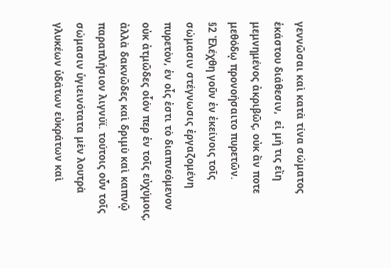γεννῶσαι καὶ κατὰ τίνα σώματος ἑκάστου διάθεσιν,  εἰ μή τις εἴη μεμνημένος ἀκριβῶς, οὐκ ἄν ποτε μεθόδῳ προνοήσαιτο πυρετῶν.
§2 Ἐλέχθη γοῦν ἐν ἐκείνοις τοῖς σώμασιν στέγνωσις ἐργαζομένη πυρετὸν, ἐν οἷς ἐστι τὸ διαπνεόμενον οὐκ ἀτμῶδες οἷόν περ ἐν τοῖς εὐχύμοις, ἀλλὰ δακνῶδες καὶ δριμὺ καὶ καπνῷ παραπλήσιον λιγνύϊ. τούτοις οὖν τοῖς σώμασιν ὑγιεινότατα μὲν λουτρὰ γλυκέων ὑδάτων εὐκράτων καὶ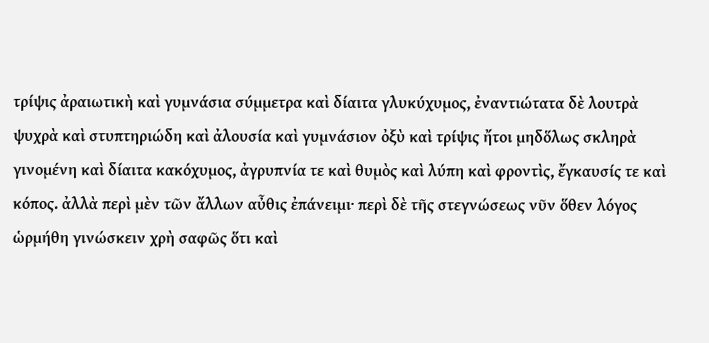τρίψις ἀραιωτικὴ καὶ γυμνάσια σύμμετρα καὶ δίαιτα γλυκύχυμος, ἐναντιώτατα δὲ λουτρὰ ψυχρὰ καὶ στυπτηριώδη καὶ ἀλουσία καὶ γυμνάσιον ὀξὺ καὶ τρίψις ἤτοι μηδὅλως σκληρὰ γινομένη καὶ δίαιτα κακόχυμος, ἀγρυπνία τε καὶ θυμὸς καὶ λύπη καὶ φροντὶς, ἔγκαυσίς τε καὶ κόπος. ἀλλὰ περὶ μὲν τῶν ἄλλων αὖθις ἐπάνειμι· περὶ δὲ τῆς στεγνώσεως νῦν ὅθεν λόγος ὡρμήθη γινώσκειν χρὴ σαφῶς ὅτι καὶ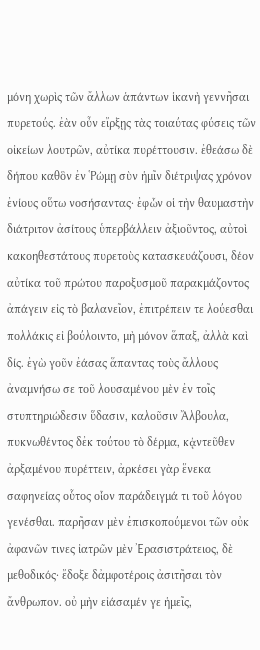μόνη χωρὶς τῶν ἄλλων ἁπάντων ἱκανὴ γεννῆσαι πυρετούς. ἐὰν οὖν εἴρξῃς τὰς τοιαύτας φύσεις τῶν οἰκείων λουτρῶν, αὐτίκα πυρέττουσιν. ἐθεάσω δὲ δήπου καθὃν ἐν Ῥώμῃ σὺν ἡμῖν διέτριψας χρόνον ἐνίους οὕτω νοσήσαντας· ἐφὧν οἱ τὴν θαυμαστὴν διάτριτον ἀσίτους ὑπερβάλλειν ἀξιοῦντος, αὐτοὶ κακοηθεστάτους πυρετοὺς κατασκευάζουσι, δέον αὐτίκα τοῦ πρώτου παροξυσμοῦ παρακμάζοντος ἀπάγειν εἰς τὸ βαλανεῖον, ἐπιτρέπειν τε λούεσθαι πολλάκις εἰ βούλοιντο, μὴ μόνον ἅπαξ, ἀλλὰ καὶ δίς. ἐγὼ γοῦν ἐάσας ἅπαντας τοὺς ἄλλους ἀναμνήσω σε τοῦ λουσαμένου μὲν ἐν τοῖς στυπτηριώδεσιν ὕδασιν, καλοῦσιν Ἄλβουλα, πυκνωθέντος δἐκ τούτου τὸ δέρμα, κᾀντεῦθεν ἀρξαμένου πυρέττειν, ἀρκέσει γὰρ ἕνεκα σαφηνείας οὗτος οἷον παράδειγμά τι τοῦ λόγου γενέσθαι. παρῆσαν μὲν ἐπισκοπούμενοι τῶν οὐκ ἀφανῶν τινες ἰατρῶν μὲν Ἐρασιστράτειος, δὲ μεθοδικός· ἔδοξε δἀμφοτέροις ἀσιτῆσαι τὸν ἄνθρωπον. οὐ μὴν εἰάσαμέν γε ἡμεῖς,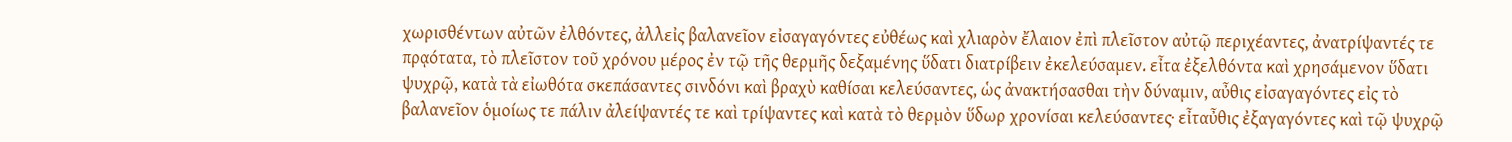χωρισθέντων αὐτῶν ἐλθόντες, ἀλλεἰς βαλανεῖον εἰσαγαγόντες εὐθέως καὶ χλιαρὸν ἔλαιον ἐπὶ πλεῖστον αὐτῷ περιχέαντες, ἀνατρίψαντές τε πρᾳότατα, τὸ πλεῖστον τοῦ χρόνου μέρος ἐν τῷ τῆς θερμῆς δεξαμένης ὕδατι διατρίβειν ἐκελεύσαμεν. εἶτα ἐξελθόντα καὶ χρησάμενον ὕδατι ψυχρῷ, κατὰ τὰ εἰωθότα σκεπάσαντες σινδόνι καὶ βραχὺ καθίσαι κελεύσαντες, ὡς ἀνακτήσασθαι τὴν δύναμιν, αὖθις εἰσαγαγόντες εἰς τὸ βαλανεῖον ὁμοίως τε πάλιν ἀλείψαντές τε καὶ τρίψαντες καὶ κατὰ τὸ θερμὸν ὕδωρ χρονίσαι κελεύσαντες· εἶταὖθις ἐξαγαγόντες καὶ τῷ ψυχρῷ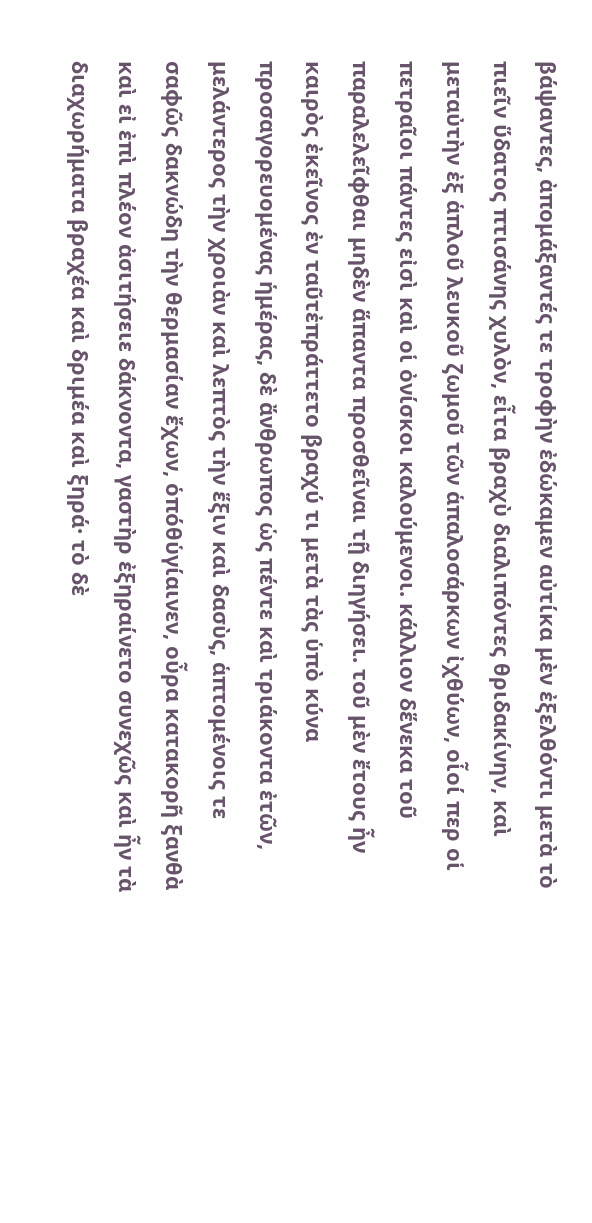βάψαντες, ἀπομάξαντές τε τροφὴν ἐδώκαμεν αὐτίκα μὲν ἐξελθόντι μετὰ τὸ πιεῖν ὕδατος πτισάνης χυλὸν, εἶτα βραχὺ διαλιπόντες θριδακίνην, καὶ μεταὐτὴν ἐξ ἁπλοῦ λευκοῦ ζωμοῦ τῶν ἁπαλοσάρκων ἰχθύων, οἷοί περ οἱ πετραῖοι πάντες εἰσὶ καὶ οἱ ὀνίσκοι καλούμενοι. κάλλιον δἕνεκα τοῦ παραλελεῖφθαι μηδὲν ἅπαντα προσθεῖναι τῇ διηγήσει. τοῦ μὲν ἔτους ἦν καιρὸς ἐκεῖνος ἐν ταῦτἐπράττετο βραχύ τι μετὰ τὰς ὑπὸ κύνα προσαγορευομένας ἡμέρας, δὲ ἄνθρωπος ὡς πέντε καὶ τριάκοντα ἐτῶν, μελάντερος τὴν χροιὰν καὶ λεπτὸς τὴν ἕξιν καὶ δασὺς, ἁπτομένοις τε σαφῶς δακνώδη τὴν θερμασίαν ἔχων, ὁπόθὑγίαινεν, οὖρα κατακορῆ ξανθὰ καὶ εἰ ἐπὶ πλέον ἀσιτήσειε δάκνοντα, γαστὴρ ἐξηραίνετο συνεχῶς καὶ ἦν τὰ διαχωρήματα βραχέα καὶ δριμέα καὶ ξηρά· τὸ δὲ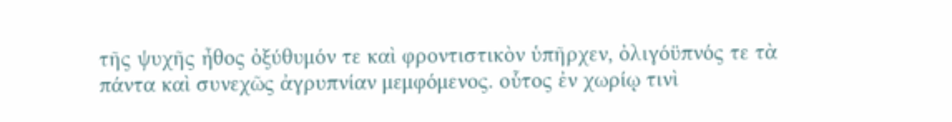τῆς ψυχῆς ἦθος ὀξύθυμόν τε καὶ φροντιστικὸν ὑπῆρχεν, ὀλιγόϋπνός τε τὰ πάντα καὶ συνεχῶς ἀγρυπνίαν μεμφόμενος. οὗτος ἐν χωρίῳ τινὶ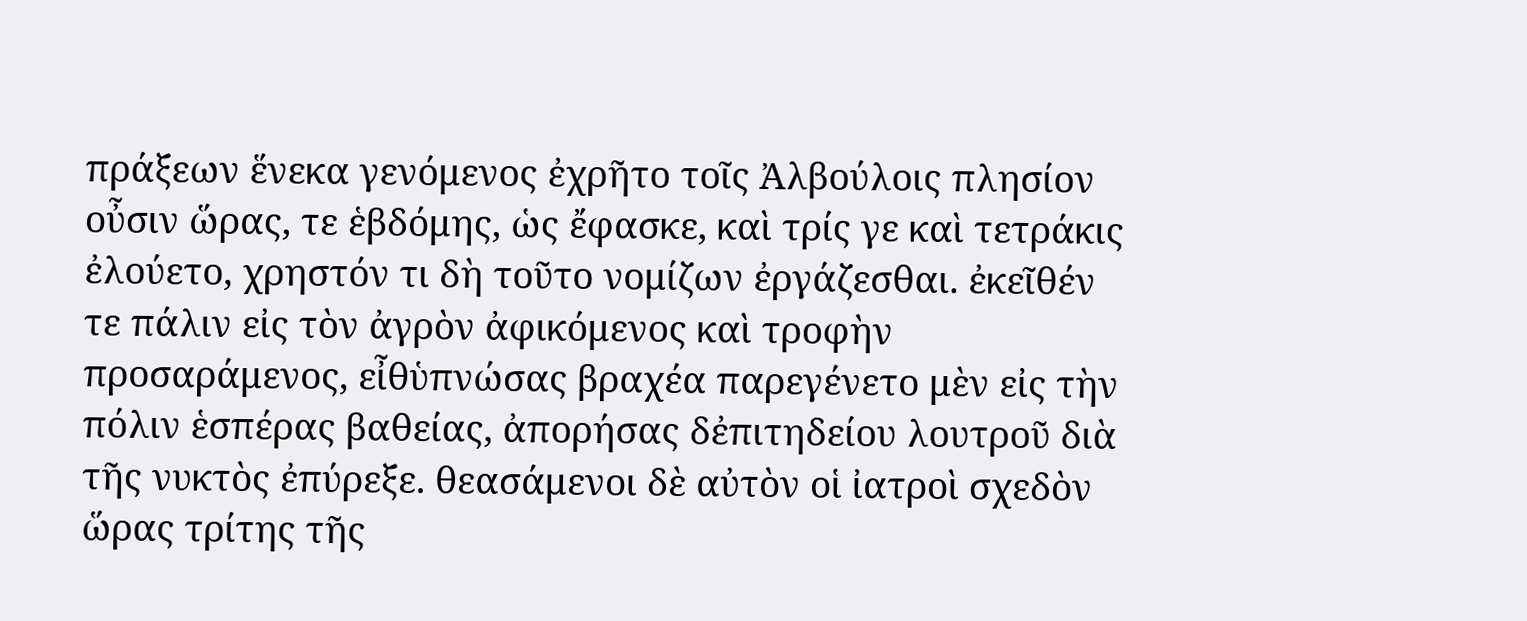πράξεων ἕνεκα γενόμενος ἐχρῆτο τοῖς Ἀλβούλοις πλησίον οὖσιν ὥρας, τε ἑβδόμης, ὡς ἔφασκε, καὶ τρίς γε καὶ τετράκις ἐλούετο, χρηστόν τι δὴ τοῦτο νομίζων ἐργάζεσθαι. ἐκεῖθέν τε πάλιν εἰς τὸν ἀγρὸν ἀφικόμενος καὶ τροφὴν προσαράμενος, εἶθὑπνώσας βραχέα παρεγένετο μὲν εἰς τὴν πόλιν ἑσπέρας βαθείας, ἀπορήσας δἐπιτηδείου λουτροῦ διὰ τῆς νυκτὸς ἐπύρεξε. θεασάμενοι δὲ αὐτὸν οἱ ἰατροὶ σχεδὸν ὥρας τρίτης τῆς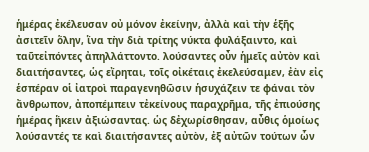ἡμέρας ἐκέλευσαν οὐ μόνον ἐκείνην, ἀλλὰ καὶ τὴν ἑξῆς ἀσιτεῖν ὅλην, ἵνα τὴν διὰ τρίτης νύκτα φυλάξαιντο, καὶ ταῦτεἰπόντες ἀπηλλάττοντο. λούσαντες οὖν ἡμεῖς αὐτὸν καὶ διαιτήσαντες, ὡς εἴρηται, τοῖς οἰκέταις ἐκελεύσαμεν, ἐὰν εἰς ἑσπέραν οἱ ἰατροὶ παραγενηθῶσιν ἡσυχάζειν τε φάναι τὸν ἄνθρωπον, ἀποπέμπειν τἐκείνους παραχρῆμα, τῆς ἐπιούσης ἡμέρας ἥκειν ἀξιώσαντας. ὡς δἐχωρίσθησαν, αὖθις ὁμοίως λούσαντές τε καὶ διαιτήσαντες αὐτὸν, ἐξ αὐτῶν τούτων ὧν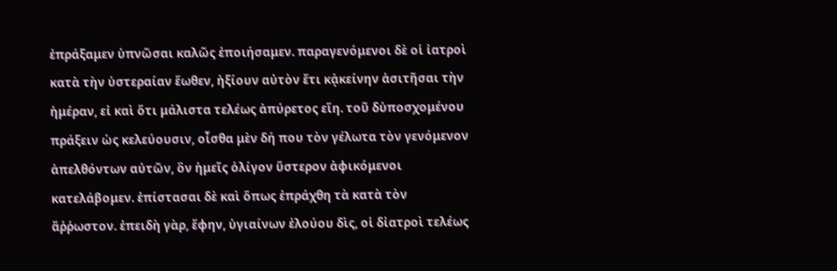ἐπράξαμεν ὑπνῶσαι καλῶς ἐποιήσαμεν. παραγενόμενοι δὲ οἱ ἰατροὶ κατὰ τὴν ὑστεραίαν ἕωθεν, ἠξίουν αὐτὸν ἔτι κᾀκείνην ἀσιτῆσαι τὴν ἡμέραν, εἰ καὶ ὅτι μάλιστα τελέως ἀπύρετος εἴη. τοῦ δὑποσχομένου πράξειν ὡς κελεύουσιν, οἶσθα μὲν δή που τὸν γέλωτα τὸν γενόμενον ἀπελθόντων αὐτῶν, ὃν ἡμεῖς ὀλίγον ὕστερον ἀφικόμενοι κατελάβομεν. ἐπίστασαι δὲ καὶ ὅπως ἐπράχθη τὰ κατὰ τὸν ἄῤῥωστον. ἐπειδὴ γὰρ, ἔφην, ὑγιαίνων ἐλούου δὶς, οἱ δἰατροὶ τελέως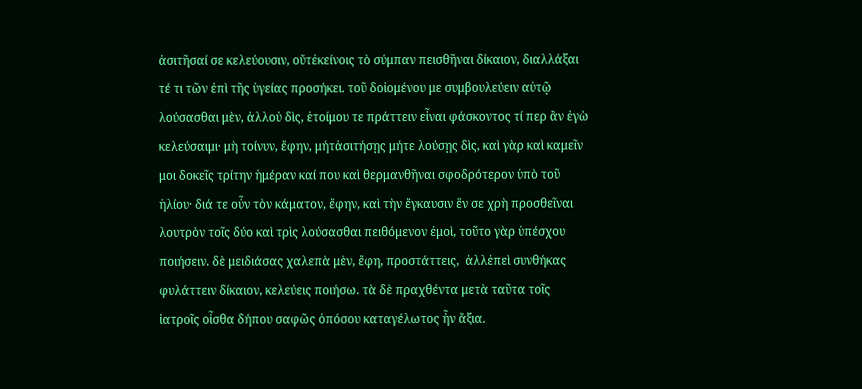ἀσιτῆσαί σε κελεύουσιν, οὔτἐκείνοις τὸ σύμπαν πεισθῆναι δίκαιον, διαλλάξαι τέ τι τῶν ἐπὶ τῆς ὑγείας προσήκει. τοῦ δοἰομένου με συμβουλεύειν αὐτῷ λούσασθαι μὲν, ἀλλοὐ δὶς, ἑτοίμου τε πράττειν εἶναι φάσκοντος τί περ ἂν ἐγὼ κελεύσαιμι· μὴ τοίνυν, ἔφην, μήτἀσιτήσῃς μήτε λούσῃς δὶς, καὶ γὰρ καὶ καμεῖν μοι δοκεῖς τρίτην ἡμέραν καί που καὶ θερμανθῆναι σφοδρότερον ὑπὸ τοῦ ἡλίου· διά τε οὖν τὸν κάματον, ἔφην, καὶ τὴν ἔγκαυσιν ἕν σε χρὴ προσθεῖναι λουτρὸν τοῖς δύο καὶ τρὶς λούσασθαι πειθόμενον ἐμοὶ, τοῦτο γὰρ ὑπέσχου ποιήσειν. δὲ μειδιάσας χαλεπὰ μὲν, ἔφη, προστάττεις,  ἀλλἐπεὶ συνθήκας φυλάττειν δίκαιον, κελεύεις ποιήσω. τὰ δὲ πραχθέντα μετὰ ταῦτα τοῖς ἰατροῖς οἶσθα δήπου σαφῶς ὁπόσου καταγέλωτος ἦν ἄξια.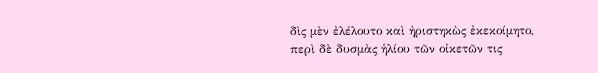δὶς μὲν ἐλέλουτο καὶ ἠριστηκὼς ἐκεκοίμητο, περὶ δὲ δυσμὰς ἡλίου τῶν οἰκετῶν τις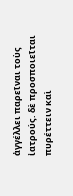ἀγγέλλει παρεῖναι τοὺς ἰατρούς. δὲ προσποιεῖται πυρέττειν καὶ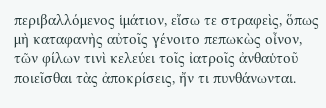περιβαλλόμενος ἱμάτιον, εἴσω τε στραφεὶς, ὅπως μὴ καταφανὴς αὐτοῖς γένοιτο πεπωκὼς οἶνον, τῶν φίλων τινὶ κελεύει τοῖς ἰατροῖς ἀνθαὑτοῦ ποιεῖσθαι τὰς ἀποκρίσεις, ἤν τι πυνθάνωνται.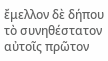ἔμελλον δὲ δήπου τὸ συνηθέστατον αὐτοῖς πρῶτον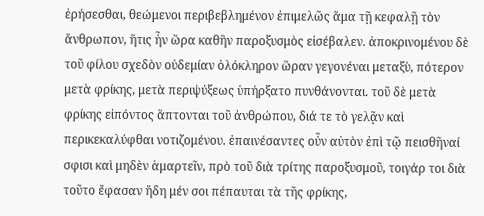ἐρήσεσθαι, θεώμενοι περιβεβλημένον ἐπιμελῶς ἅμα τῇ κεφαλῇ τὸν ἄνθρωπον, ἥτις ἦν ὥρα καθἣν παροξυσμὸς εἰσέβαλεν. ἀποκρινομένου δὲ τοῦ φίλου σχεδὸν οὐδεμίαν ὁλόκληρον ὥραν γεγονέναι μεταξὺ, πότερον μετὰ φρίκης, μετὰ περιψύξεως ὑπήρξατο πυνθάνονται. τοῦ δὲ μετὰ φρίκης εἰπόντος ἅπτονται τοῦ ἀνθρώπου, διά τε τὸ γελᾷν καὶ περικεκαλύφθαι νοτιζομένου. ἐπαινέσαντες οὖν αὐτὸν ἐπὶ τῷ πεισθῆναί σφισι καὶ μηδὲν ἁμαρτεῖν, πρὸ τοῦ διὰ τρίτης παροξυσμοῦ, τοιγάρ τοι διὰ τοῦτο ἔφασαν ἤδη μέν σοι πέπαυται τὰ τῆς φρίκης,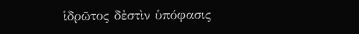ἱδρῶτος δἐστὶν ὑπόφασις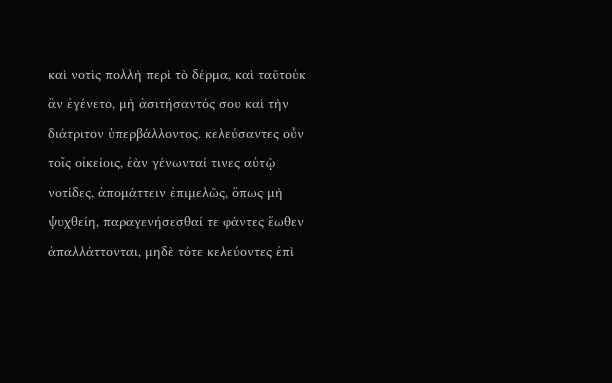καὶ νοτὶς πολλὴ περὶ τὸ δέρμα, καὶ ταῦτοὐκ ἂν ἐγένετο, μὴ ἀσιτήσαντός σου καὶ τὴν διάτριτον ὑπερβάλλοντος. κελεύσαντες οὖν τοῖς οἰκείοις, ἐὰν γένωνταί τινες αὐτῷ νοτίδες, ἀπομάττειν ἐπιμελῶς, ὅπως μὴ ψυχθείη, παραγενήσεσθαί τε φάντες ἕωθεν ἀπαλλάττονται, μηδὲ τότε κελεύοντες ἐπὶ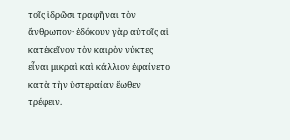τοῖς ἱδρῶσι τραφῆναι τὸν ἄνθρωπον· ἐδόκουν γὰρ αὐτοῖς αἱ κατἐκεῖνον τὸν καιρὸν νύκτες εἶναι μικραὶ καὶ κάλλιον ἐφαίνετο κατὰ τὴν ὑστεραίαν ἕωθεν τρέφειν.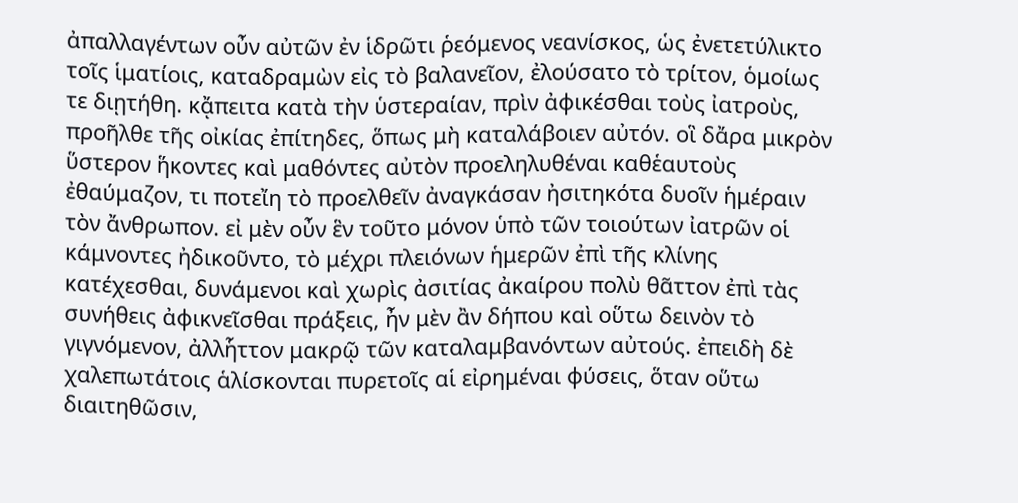ἀπαλλαγέντων οὖν αὐτῶν ἐν ἱδρῶτι ῥεόμενος νεανίσκος, ὡς ἐνετετύλικτο τοῖς ἱματίοις, καταδραμὼν εἰς τὸ βαλανεῖον, ἐλούσατο τὸ τρίτον, ὁμοίως τε διῃτήθη. κᾄπειτα κατὰ τὴν ὑστεραίαν, πρὶν ἀφικέσθαι τοὺς ἰατροὺς, προῆλθε τῆς οἰκίας ἐπίτηδες, ὅπως μὴ καταλάβοιεν αὐτόν. οἳ δἄρα μικρὸν ὕστερον ἥκοντες καὶ μαθόντες αὐτὸν προεληλυθέναι καθἑαυτοὺς ἐθαύμαζον, τι ποτεἴη τὸ προελθεῖν ἀναγκάσαν ἠσιτηκότα δυοῖν ἡμέραιν τὸν ἄνθρωπον. εἰ μὲν οὖν ἓν τοῦτο μόνον ὑπὸ τῶν τοιούτων ἰατρῶν οἱ κάμνοντες ἠδικοῦντο, τὸ μέχρι πλειόνων ἡμερῶν ἐπὶ τῆς κλίνης κατέχεσθαι, δυνάμενοι καὶ χωρὶς ἀσιτίας ἀκαίρου πολὺ θᾶττον ἐπὶ τὰς συνήθεις ἀφικνεῖσθαι πράξεις, ἦν μὲν ἂν δήπου καὶ οὕτω δεινὸν τὸ γιγνόμενον, ἀλλἧττον μακρῷ τῶν καταλαμβανόντων αὐτούς. ἐπειδὴ δὲ χαλεπωτάτοις ἁλίσκονται πυρετοῖς αἱ εἰρημέναι φύσεις, ὅταν οὕτω διαιτηθῶσιν,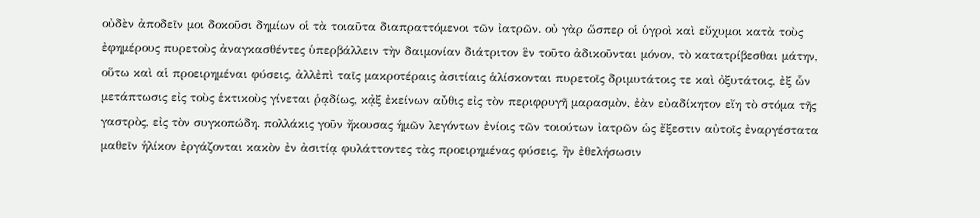οὐδὲν ἀποδεῖν μοι δοκοῦσι δημίων οἱ τὰ τοιαῦτα διαπραττόμενοι τῶν ἰατρῶν. οὐ γὰρ ὥσπερ οἱ ὑγροὶ καὶ εὔχυμοι κατὰ τοὺς ἐφημέρους πυρετοὺς ἀναγκασθέντες ὑπερβάλλειν τὴν δαιμονίαν διάτριτον ἓν τοῦτο ἀδικοῦνται μόνον, τὸ κατατρίβεσθαι μάτην, οὕτω καὶ αἱ προειρημέναι φύσεις, ἀλλἐπὶ ταῖς μακροτέραις ἀσιτίαις ἁλίσκονται πυρετοῖς δριμυτάτοις τε καὶ ὀξυτάτοις, ἐξ ὧν μετάπτωσις εἰς τοὺς ἑκτικοὺς γίνεται ῥᾳδίως, κᾀξ ἐκείνων αὖθις εἰς τὸν περιφρυγῆ μαρασμὸν, ἐὰν εὐαδίκητον εἴη τὸ στόμα τῆς γαστρὸς, εἰς τὸν συγκοπώδη. πολλάκις γοῦν ἤκουσας ἡμῶν λεγόντων ἐνίοις τῶν τοιούτων ἰατρῶν ὡς ἔξεστιν αὐτοῖς ἐναργέστατα μαθεῖν ἡλίκον ἐργάζονται κακὸν ἐν ἀσιτίᾳ φυλάττοντες τὰς προειρημένας φύσεις, ἢν ἐθελήσωσιν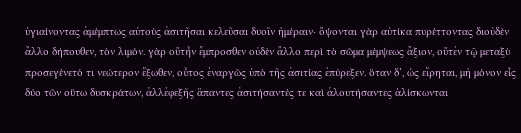ὑγιαίνοντας ἀμέμπτως αὐτοὺς ἀσιτῆσαι κελεῦσαι δυοῖν ἡμέραιν· ὄψονται γὰρ αὐτίκα πυρέττοντας διοὐδὲν ἄλλο δήπουθεν, τὸν λιμόν. γὰρ οὔτἦν ἔμπροσθεν οὐδὲν ἄλλο περὶ τὸ σῶμα μέμψεως ἄξιον, οὔτἐν τῷ μεταξὺ προσεγένετό τι νεώτερον ἔξωθεν, οὗτος ἐναργῶς ὑπὸ τῆς ἀσιτίας ἐπύρεξεν. ὅταν δ’, ὡς εἴρηται, μὴ μόνον εἷς δύο τῶν οὕτω δυσκράτων, ἀλλἐφεξῆς ἅπαντες ἀσιτήσαντές τε καὶ ἀλουτήσαντες ἁλίσκωνται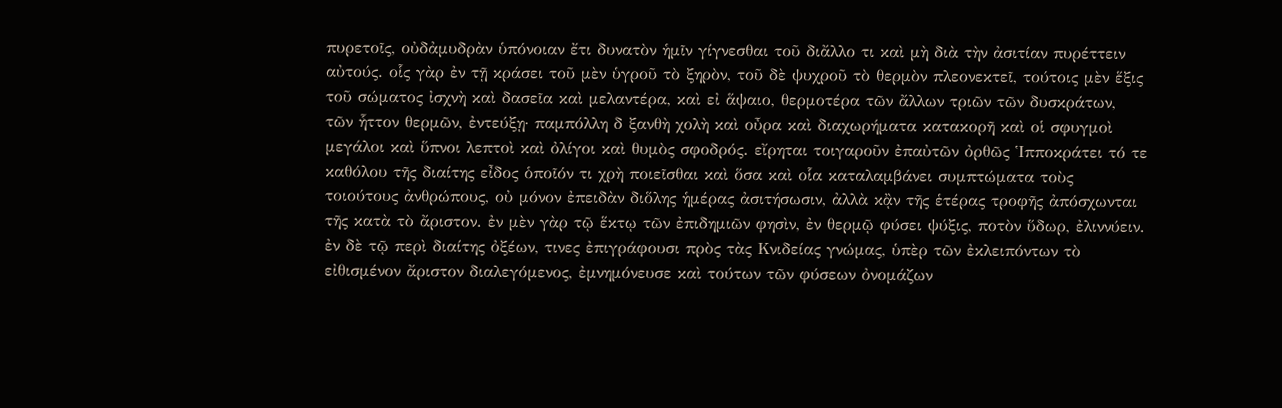πυρετοῖς, οὐδἀμυδρὰν ὑπόνοιαν ἔτι δυνατὸν ἡμῖν γίγνεσθαι τοῦ διἄλλο τι καὶ μὴ διὰ τὴν ἀσιτίαν πυρέττειν αὐτούς. οἷς γὰρ ἐν τῇ κράσει τοῦ μὲν ὑγροῦ τὸ ξηρὸν, τοῦ δὲ ψυχροῦ τὸ θερμὸν πλεονεκτεῖ, τούτοις μὲν ἕξις τοῦ σώματος ἰσχνὴ καὶ δασεῖα καὶ μελαντέρα, καὶ εἰ ἅψαιο, θερμοτέρα τῶν ἄλλων τριῶν τῶν δυσκράτων, τῶν ἧττον θερμῶν, ἐντεύξῃ· παμπόλλη δ ξανθὴ χολὴ καὶ οὖρα καὶ διαχωρήματα κατακορῆ καὶ οἱ σφυγμοὶ μεγάλοι καὶ ὕπνοι λεπτοὶ καὶ ὀλίγοι καὶ θυμὸς σφοδρός. εἴρηται τοιγαροῦν ἐπαὐτῶν ὀρθῶς Ἱπποκράτει τό τε καθόλου τῆς διαίτης εἶδος ὁποῖόν τι χρὴ ποιεῖσθαι καὶ ὅσα καὶ οἷα καταλαμβάνει συμπτώματα τοὺς τοιούτους ἀνθρώπους, οὐ μόνον ἐπειδὰν διὅλης ἡμέρας ἀσιτήσωσιν, ἀλλὰ κᾂν τῆς ἑτέρας τροφῆς ἀπόσχωνται τῆς κατὰ τὸ ἄριστον. ἐν μὲν γὰρ τῷ ἕκτῳ τῶν ἐπιδημιῶν φησὶν, ἐν θερμῷ φύσει ψύξις, ποτὸν ὕδωρ, ἐλιννύειν. ἐν δὲ τῷ περὶ διαίτης ὀξέων, τινες ἐπιγράφουσι πρὸς τὰς Κνιδείας γνώμας, ὑπὲρ τῶν ἐκλειπόντων τὸ εἰθισμένον ἄριστον διαλεγόμενος, ἐμνημόνευσε καὶ τούτων τῶν φύσεων ὀνομάζων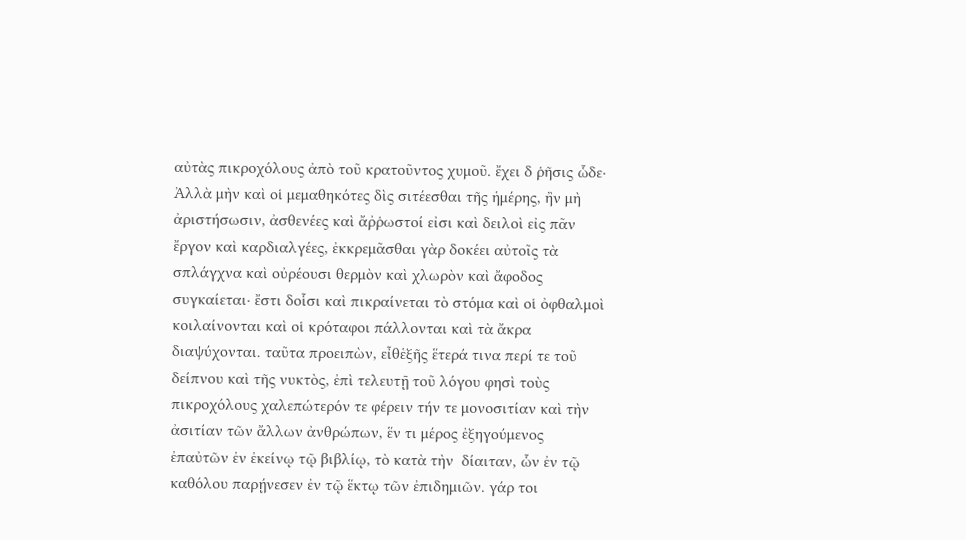αὐτὰς πικροχόλους ἀπὸ τοῦ κρατοῦντος χυμοῦ. ἔχει δ ῥῆσις ὧδε· Ἀλλὰ μὴν καὶ οἱ μεμαθηκότες δὶς σιτέεσθαι τῆς ἡμέρης, ἢν μὴ ἀριστήσωσιν, ἀσθενέες καὶ ἄῤῥωστοί εἰσι καὶ δειλοὶ εἰς πᾶν ἔργον καὶ καρδιαλγέες, ἐκκρεμᾶσθαι γὰρ δοκέει αὐτοῖς τὰ σπλάγχνα καὶ οὐρέουσι θερμὸν καὶ χλωρὸν καὶ ἄφοδος συγκαίεται· ἔστι δοἷσι καὶ πικραίνεται τὸ στόμα καὶ οἱ ὀφθαλμοὶ κοιλαίνονται καὶ οἱ κρόταφοι πάλλονται καὶ τὰ ἄκρα διαψύχονται. ταῦτα προειπὼν, εἶθἑξῆς ἕτερά τινα περί τε τοῦ δείπνου καὶ τῆς νυκτὸς, ἐπὶ τελευτῇ τοῦ λόγου φησὶ τοὺς πικροχόλους χαλεπώτερόν τε φέρειν τήν τε μονοσιτίαν καὶ τὴν ἀσιτίαν τῶν ἄλλων ἀνθρώπων, ἕν τι μέρος ἐξηγούμενος ἐπαὐτῶν ἐν ἐκείνῳ τῷ βιβλίῳ, τὸ κατὰ τὴν  δίαιταν, ὧν ἐν τῷ καθόλου παρῄνεσεν ἐν τῷ ἕκτῳ τῶν ἐπιδημιῶν. γάρ τοι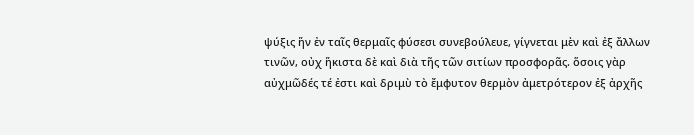ψύξις ἥν ἐν ταῖς θερμαῖς φύσεσι συνεβούλευε, γίγνεται μὲν καὶ ἐξ ἄλλων τινῶν, οὐχ ἥκιστα δὲ καὶ διὰ τῆς τῶν σιτίων προσφορᾶς. ὅσοις γὰρ αὐχμῶδές τέ ἐστι καὶ δριμὺ τὸ ἔμφυτον θερμὸν ἀμετρότερον ἐξ ἀρχῆς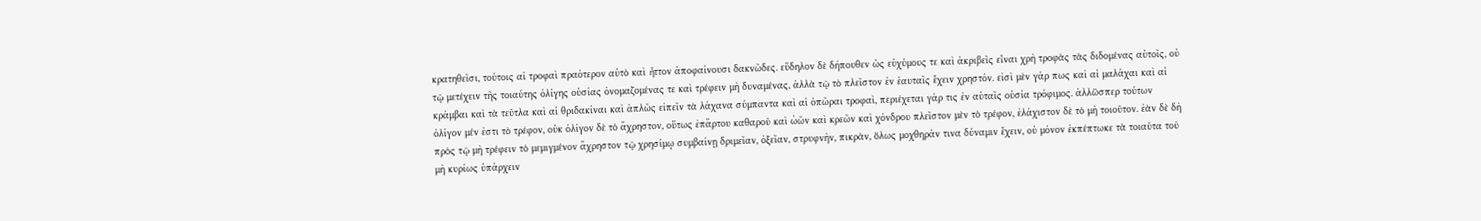κρατηθεῖσι, τούτοις αἱ τροφαὶ πραότερον αὐτὸ καὶ ἧττον ἀποφαίνουσι δακνῶδες. εὔδηλον δὲ δήπουθεν ὡς εὐχύμους τε καὶ ἀκριβεῖς εἶναι χρὴ τροφὰς τὰς διδομένας αὐτοῖς, οὐ τῷ μετέχειν τῆς τοιαύτης ὀλίγης οὐσίας ὀνομαζομένας τε καὶ τρέφειν μὴ δυναμένας, ἀλλὰ τῷ τὸ πλεῖστον ἐν ἑαυταῖς ἔχειν χρηστόν. εἰσὶ μὲν γάρ πως καὶ αἱ μαλάχαι καὶ αἱ κράμβαι καὶ τὰ τεῦτλα καὶ αἱ θριδακίναι καὶ ἁπλῶς εἰπεῖν τὰ λάχανα σύμπαντα καὶ αἱ ὀπῶραι τροφαὶ, περιέχεται γάρ τις ἐν αὐταῖς οὐσία τρόφιμος. ἀλλὥσπερ τούτων ὀλίγον μέν ἐστι τὸ τρέφον, οὐκ ὀλίγον δὲ τὸ ἄχρηστον, οὕτως ἐπἄρτου καθαροῦ καὶ ὠῶν καὶ κρεῶν καὶ χόνδρου πλεῖστον μὲν τὸ τρέφον, ἐλάχιστον δὲ τὸ μὴ τοιοῦτον. ἐὰν δὲ δὴ πρὸς τῷ μὴ τρέφειν τὸ μεμιγμένον ἄχρηστον τῷ χρησίμῳ συμβαίνῃ δριμεῖαν, ὀξεῖαν, στρυφνὴν, πικρὰν, ὅλως μοχθηράν τινα δύναμιν ἔχειν, οὐ μόνον ἐκπέπτωκε τὰ τοιαῦτα τοῦ μὴ κυρίως ὑπάρχειν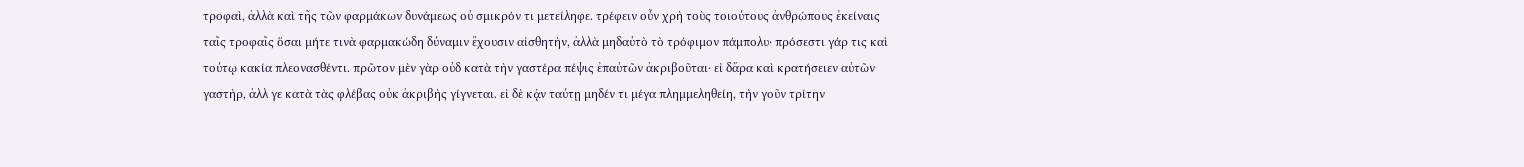τροφαὶ, ἀλλὰ καὶ τῆς τῶν φαρμάκων δυνάμεως οὐ σμικρόν τι μετείληφε. τρέφειν οὖν χρὴ τοὺς τοιούτους ἀνθρώπους ἐκείναις ταῖς τροφαῖς ὅσαι μήτε τινὰ φαρμακώδη δύναμιν ἔχουσιν αἰσθητὴν, ἀλλὰ μηδαὐτὸ τὸ τρόφιμον πάμπολυ· πρόσεστι γάρ τις καὶ τούτῳ κακία πλεονασθέντι. πρῶτον μὲν γὰρ οὐδ κατὰ τὴν γαστέρα πέψις ἐπαὐτῶν ἀκριβοῦται· εἰ δἄρα καὶ κρατήσειεν αὐτῶν γαστὴρ, ἀλλ γε κατὰ τὰς φλέβας οὐκ ἀκριβὴς γίγνεται. εἰ δὲ κᾀν ταύτῃ μηδέν τι μέγα πλημμεληθείη, τὴν γοῦν τρίτην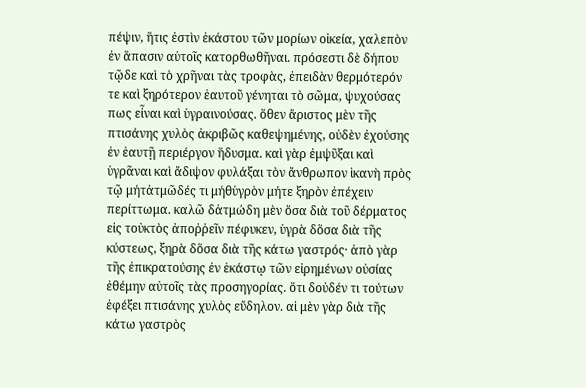πέψιν, ἥτις ἐστὶν ἑκάστου τῶν μορίων οἰκεία, χαλεπὸν ἐν ἅπασιν αὐτοῖς κατορθωθῆναι. πρόσεστι δὲ δήπου τῷδε καὶ τὸ χρῆναι τὰς τροφὰς, ἐπειδὰν θερμότερόν τε καὶ ξηρότερον ἑαυτοῦ γένηται τὸ σῶμα, ψυχούσας πως εἶναι καὶ ὑγραινούσας. ὅθεν ἄριστος μὲν τῆς πτισάνης χυλὸς ἀκριβῶς καθεψημένης, οὐδὲν ἐχούσης ἐν ἑαυτῇ περιέργον ἥδυσμα. καὶ γὰρ ἐμψῦξαι καὶ ὑγρᾶναι καὶ ἄδιψον φυλάξαι τὸν ἄνθρωπον ἱκανὴ πρὸς τῷ μήτἀτμῶδές τι μήθὑγρὸν μήτε ξηρὸν ἐπέχειν περίττωμα. καλῶ δἀτμώδη μὲν ὅσα διὰ τοῦ δέρματος εἰς τοὐκτὸς ἀποῤῥεῖν πέφυκεν, ὑγρὰ δὅσα διὰ τῆς κύστεως, ξηρὰ δὅσα διὰ τῆς κάτω γαστρός· ἀπὸ γὰρ τῆς ἐπικρατούσης ἐν ἑκάστῳ τῶν εἰρημένων οὐσίας ἐθέμην αὐτοῖς τὰς προσηγορίας. ὅτι δοὐδέν τι τούτων ἐφέξει πτισάνης χυλὸς εὔδηλον. αἱ μὲν γὰρ διὰ τῆς κάτω γαστρὸς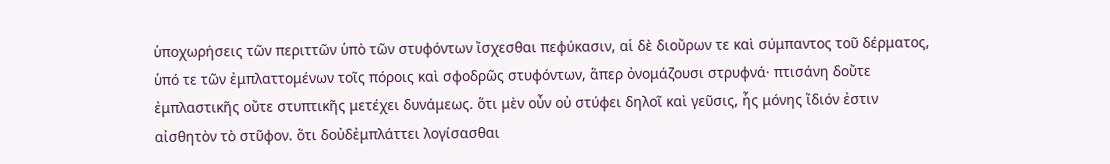ὑποχωρήσεις τῶν περιττῶν ὑπὸ τῶν στυφόντων ἴσχεσθαι πεφύκασιν, αἱ δὲ διοὔρων τε καὶ σύμπαντος τοῦ δέρματος, ὑπό τε τῶν ἐμπλαττομένων τοῖς πόροις καὶ σφοδρῶς στυφόντων, ἅπερ ὀνομάζουσι στρυφνά· πτισάνη δοὔτε ἐμπλαστικῆς οὔτε στυπτικῆς μετέχει δυνάμεως. ὅτι μὲν οὖν οὐ στύφει δηλοῖ καὶ γεῦσις, ἧς μόνης ἴδιόν ἐστιν αἰσθητὸν τὸ στῦφον. ὅτι δοὐδἐμπλάττει λογίσασθαι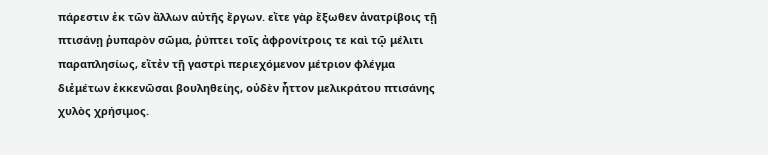πάρεστιν ἐκ τῶν ἄλλων αὐτῆς ἔργων. εἴτε γὰρ ἔξωθεν ἀνατρίβοις τῇ πτισάνῃ ῥυπαρὸν σῶμα, ῥύπτει τοῖς ἀφρονίτροις τε καὶ τῷ μέλιτι παραπλησίως, εἴτἐν τῇ γαστρὶ περιεχόμενον μέτριον φλέγμα διἐμέτων ἐκκενῶσαι βουληθείης, οὐδὲν ἧττον μελικράτου πτισάνης χυλὸς χρήσιμος.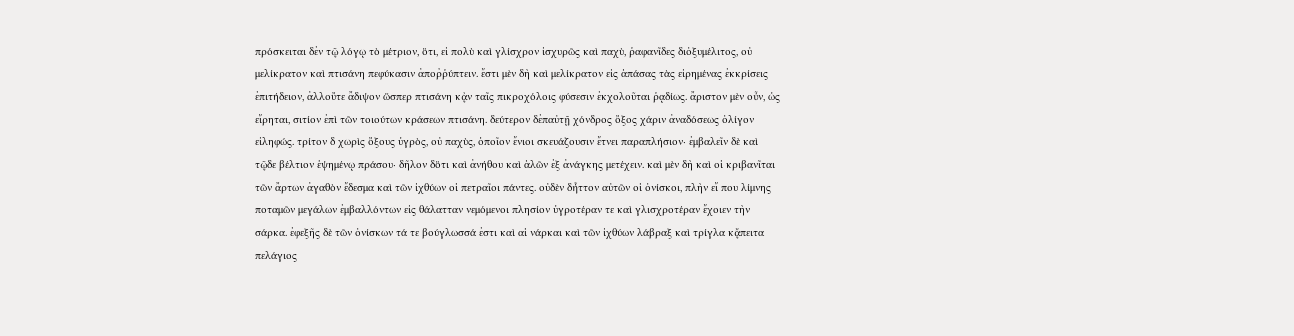πρόσκειται δἐν τῷ λόγῳ τὸ μέτριον, ὅτι, εἰ πολὺ καὶ γλίσχρον ἰσχυρῶς καὶ παχὺ, ῥαφανῖδες διὀξυμέλιτος, οὐ μελίκρατον καὶ πτισάνη πεφύκασιν ἀποῤῥύπτειν. ἔστι μὲν δὴ καὶ μελίκρατον εἰς ἁπάσας τὰς εἰρημένας ἐκκρίσεις ἐπιτήδειον, ἀλλοὔτε ἄδιψον ὥσπερ πτισάνη κᾀν ταῖς πικροχόλοις φύσεσιν ἐκχολοῦται ῥᾳδίως. ἄριστον μὲν οὖν, ὡς εἴρηται, σιτίον ἐπὶ τῶν τοιούτων κράσεων πτισάνη. δεύτερον δἐπαὐτῇ χόνδρος ὄξος χάριν ἀναδόσεως ὀλίγον εἰληφώς. τρίτον δ χωρὶς ὄξους ὑγρὸς, οὐ παχὺς, ὁποῖον ἔνιοι σκευάζουσιν ἔτνει παραπλήσιον· ἐμβαλεῖν δὲ καὶ τῷδε βέλτιον ἑψημένῳ πράσου· δῆλον δὅτι καὶ ἀνήθου καὶ ἁλῶν ἐξ ἀνάγκης μετέχειν. καὶ μὲν δὴ καὶ οἱ κριβανῖται τῶν ἄρτων ἀγαθὸν ἔδεσμα καὶ τῶν ἰχθύων οἱ πετραῖοι πάντες. οὐδὲν δἧττον αὐτῶν οἱ ὀνίσκοι, πλὴν εἴ που λίμνης ποταμῶν μεγάλων ἐμβαλλόντων εἰς θάλατταν νεμόμενοι πλησίον ὑγροτέραν τε καὶ γλισχροτέραν ἔχοιεν τὴν σάρκα. ἐφεξῆς δὲ τῶν ὀνίσκων τά τε βούγλωσσά ἐστι καὶ αἱ νάρκαι καὶ τῶν ἰχθύων λάβραξ καὶ τρίγλα κᾄπειτα πελάγιος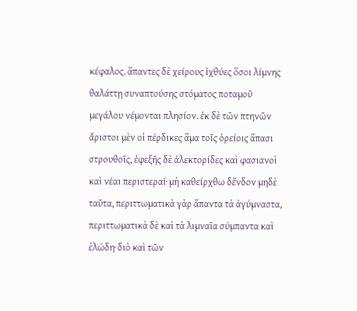κέφαλος. ἅπαντες δὲ χείρους ἰχθύες ὅσοι λίμνης θαλάττῃ συναπτούσης στόματος ποταμοῦ μεγάλου νέμονται πλησίον. ἐκ δὲ τῶν πτηνῶν ἄριστοι μὲν οἱ πέρδικες ἅμα τοῖς ὀρείοις ἅπασι στρουθοῖς, ἐφεξῆς δὲ ἀλεκτορίδες καὶ φασιανοὶ καὶ νέαι περιστεραί· μὴ καθείρχθω δἔνδον μηδὲ ταῦτα, περιττωματικὰ γὰρ ἅπαντα τὰ ἀγύμναστα, περιττωματικὰ δὲ καὶ τὰ λιμναῖα σύμπαντα καὶ ἑλώδη· διὸ καὶ τῶν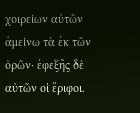χοιρείων αὐτῶν ἀμείνω τὰ ἐκ τῶν ὀρῶν· ἐφεξῆς δὲ αὐτῶν οἱ ἔριφοι.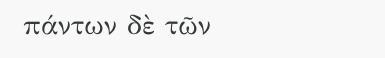πάντων δὲ τῶν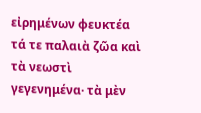εἰρημένων φευκτέα τά τε παλαιὰ ζῶα καὶ τὰ νεωστὶ γεγενημένα· τὰ μὲν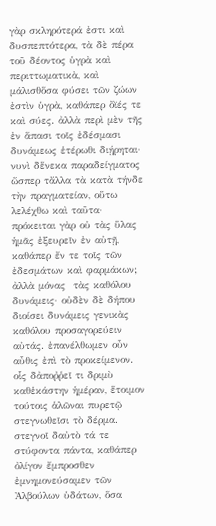γὰρ σκληρότερά ἐστι καὶ δυσπεπτότερα, τὰ δὲ πέρα τοῦ δέοντος ὑγρὰ καὶ περιττωματικὰ, καὶ μάλισθὅσα φύσει τῶν ζώων ἐστὶν ὑγρὰ, καθάπερ ὄϊές τε καὶ σύες. ἀλλὰ περὶ μὲν τῆς ἐν ἅπασι τοῖς ἐδέσμασι δυνάμεως ἑτέρωθι διῄρηται· νυνὶ δἕνεκα παραδείγματος ὥσπερ τἄλλα τὰ κατὰ τήνδε τὴν πραγματείαν, οὕτω λελέχθω καὶ ταῦτα· πρόκειται γὰρ οὐ τὰς ὕλας ἡμᾶς ἐξευρεῖν ἐν αὐτῇ, καθάπερ ἔν τε τοῖς τῶν ἐδεσμάτων καὶ φαρμάκων; ἀλλὰ μόνας  τὰς καθόλου δυνάμεις· οὐδὲν δὲ δήπου διοίσει δυνάμεις γενικὰς καθόλου προσαγορεύειν αὐτάς. ἐπανέλθωμεν οὖν αὖθις ἐπὶ τὸ προκείμενον. οἷς δἀποῤῥεῖ τι δριμὺ καθἑκάστην ἡμέραν, ἕτοιμον τούτοις ἁλῶναι πυρετῷ στεγνωθεῖσι τὸ δέρμα. στεγνοῖ δαὐτὸ τά τε στύφοντα πάντα, καθάπερ ὀλίγον ἔμπροσθεν ἐμνημονεύσαμεν τῶν Ἀλβούλων ὑδάτων, ὅσα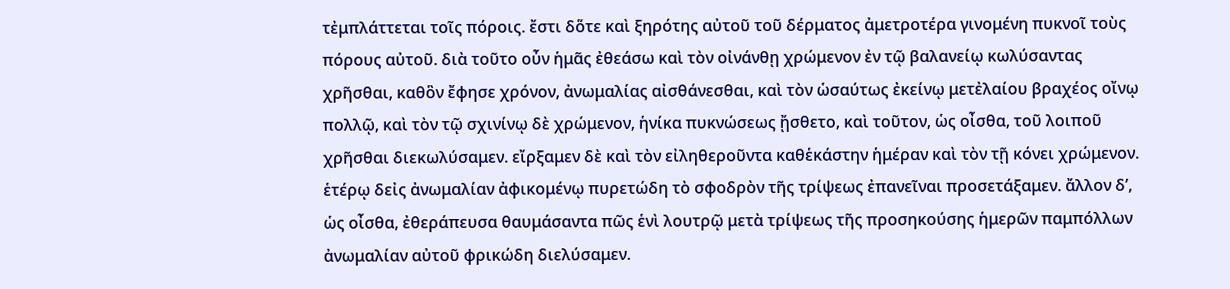τἐμπλάττεται τοῖς πόροις. ἔστι δὅτε καὶ ξηρότης αὐτοῦ τοῦ δέρματος ἀμετροτέρα γινομένη πυκνοῖ τοὺς πόρους αὐτοῦ. διὰ τοῦτο οὖν ἡμᾶς ἐθεάσω καὶ τὸν οἰνάνθῃ χρώμενον ἐν τῷ βαλανείῳ κωλύσαντας χρῆσθαι, καθὃν ἔφησε χρόνον, ἀνωμαλίας αἰσθάνεσθαι, καὶ τὸν ὡσαύτως ἐκείνῳ μετἐλαίου βραχέος οἴνῳ πολλῷ, καὶ τὸν τῷ σχινίνῳ δὲ χρώμενον, ἡνίκα πυκνώσεως ᾔσθετο, καὶ τοῦτον, ὡς οἶσθα, τοῦ λοιποῦ χρῆσθαι διεκωλύσαμεν. εἴρξαμεν δὲ καὶ τὸν εἰληθεροῦντα καθἑκάστην ἡμέραν καὶ τὸν τῇ κόνει χρώμενον. ἑτέρῳ δεἰς ἀνωμαλίαν ἀφικομένῳ πυρετώδη τὸ σφοδρὸν τῆς τρίψεως ἐπανεῖναι προσετάξαμεν. ἄλλον δ’, ὡς οἶσθα, ἐθεράπευσα θαυμάσαντα πῶς ἑνὶ λουτρῷ μετὰ τρίψεως τῆς προσηκούσης ἡμερῶν παμπόλλων ἀνωμαλίαν αὐτοῦ φρικώδη διελύσαμεν.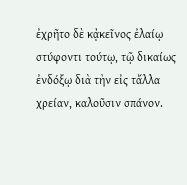ἐχρῆτο δὲ κᾀκεῖνος ἐλαίῳ στύφοντι τούτῳ, τῷ δικαίως ἐνδόξῳ διὰ τὴν εἰς τἄλλα χρείαν, καλοῦσιν σπάνον.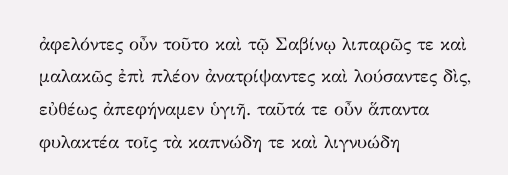ἀφελόντες οὖν τοῦτο καὶ τῷ Σαβίνῳ λιπαρῶς τε καὶ μαλακῶς ἐπὶ πλέον ἀνατρίψαντες καὶ λούσαντες δὶς, εὐθέως ἀπεφήναμεν ὑγιῆ. ταῦτά τε οὖν ἅπαντα φυλακτέα τοῖς τὰ καπνώδη τε καὶ λιγνυώδη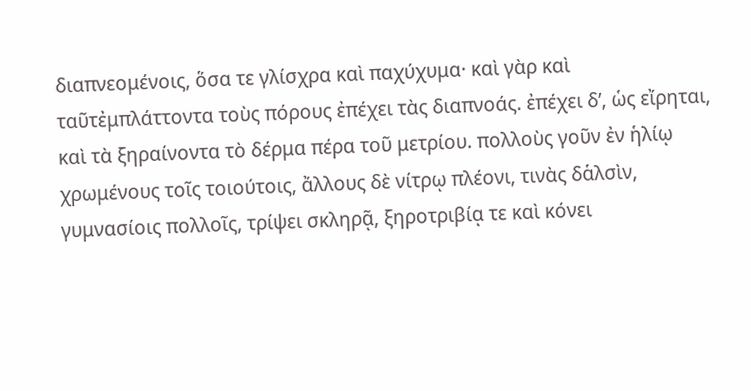διαπνεομένοις, ὅσα τε γλίσχρα καὶ παχύχυμα· καὶ γὰρ καὶ ταῦτἐμπλάττοντα τοὺς πόρους ἐπέχει τὰς διαπνοάς. ἐπέχει δ’, ὡς εἴρηται, καὶ τὰ ξηραίνοντα τὸ δέρμα πέρα τοῦ μετρίου. πολλοὺς γοῦν ἐν ἡλίῳ χρωμένους τοῖς τοιούτοις, ἄλλους δὲ νίτρῳ πλέονι, τινὰς δἁλσὶν, γυμνασίοις πολλοῖς, τρίψει σκληρᾷ, ξηροτριβίᾳ τε καὶ κόνει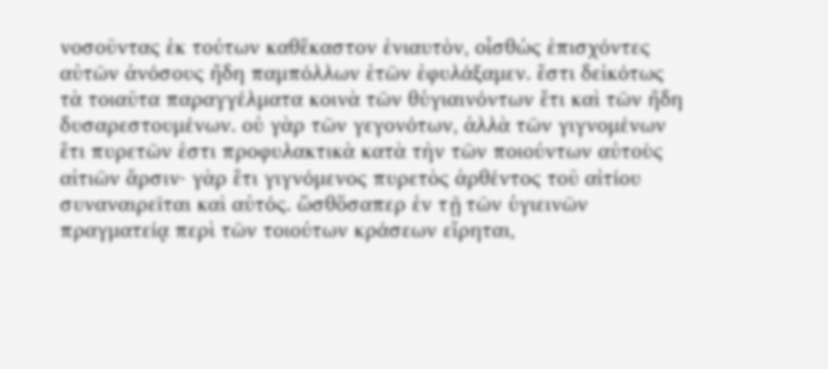νοσοῦντας ἐκ τούτων καθἕκαστον ἐνιαυτὸν, οἶσθὡς ἐπισχόντες αὐτῶν ἀνόσους ἤδη παμπόλλων ἐτῶν ἐφυλάξαμεν. ἔστι δεἰκότως τὰ τοιαῦτα παραγγέλματα κοινὰ τῶν θὑγιαινόντων ἔτι καὶ τῶν ἤδη δυσαρεστουμένων. οὐ γὰρ τῶν γεγονότων, ἀλλὰ τῶν γιγνομένων ἔτι πυρετῶν ἐστι προφυλακτικὰ κατὰ τὴν τῶν ποιούντων αὐτοὺς αἰτιῶν ἄρσιν· γὰρ ἔτι γιγνόμενος πυρετὸς ἀρθέντος τοῦ αἰτίου συναναιρεῖται καὶ αὐτός. ὥσθὅσαπερ ἐν τῇ τῶν ὑγιεινῶν πραγματείᾳ περὶ τῶν τοιούτων κράσεων εἴρηται,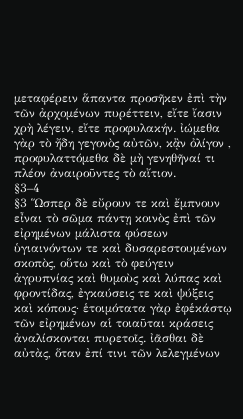μεταφέρειν ἅπαντα προσῆκεν ἐπὶ τὴν τῶν ἀρχομένων πυρέττειν, εἴτε ἴασιν χρὴ λέγειν, εἴτε προφυλακήν. ἰώμεθα γὰρ τὸ ἤδη γεγονὸς αὐτῶν, κᾂν ὀλίγον , προφυλαττόμεθα δὲ μὴ γενηθῆναί τι πλέον ἀναιροῦντες τὸ αἴτιον.
§3–4
§3 Ὥσπερ δὲ εὔρουν τε καὶ ἔμπνουν εἶναι τὸ σῶμα πάντῃ κοινὸς ἐπὶ τῶν εἰρημένων μάλιστα φύσεων ὑγιαινόντων τε καὶ δυσαρεστουμένων σκοπὸς, οὕτω καὶ τὸ φεύγειν ἀγρυπνίας καὶ θυμοὺς καὶ λύπας καὶ φροντίδας, ἐγκαύσεις τε καὶ ψύξεις καὶ κόπους· ἑτοιμότατα γὰρ ἐφἑκάστῳ τῶν εἰρημένων αἱ τοιαῦται κράσεις ἀναλίσκονται πυρετοῖς. ἰᾶσθαι δὲ αὐτὰς, ὅταν ἐπί τινι τῶν λελεγμένων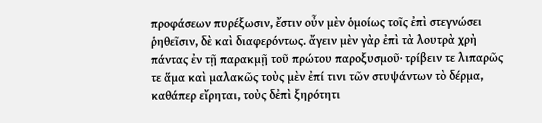προφάσεων πυρέξωσιν, ἔστιν οὖν μὲν ὁμοίως τοῖς ἐπὶ στεγνώσει ῥηθεῖσιν, δὲ καὶ διαφερόντως. ἄγειν μὲν γὰρ ἐπὶ τὰ λουτρὰ χρὴ πάντας ἐν τῇ παρακμῇ τοῦ πρώτου παροξυσμοῦ· τρίβειν τε λιπαρῶς τε ἅμα καὶ μαλακῶς τοὺς μὲν ἐπί τινι τῶν στυψάντων τὸ δέρμα, καθάπερ εἴρηται, τοὺς δἐπὶ ξηρότητι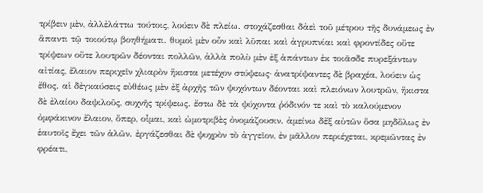τρίβειν μὲν, ἀλλἐλάττω τούτοις, λούειν δὲ πλείω. στοχάζεσθαι δἀεὶ τοῦ μέτρου τῆς δυνάμεως ἐν ἅπαντι τῷ τοιούτῳ βοηθήματι. θυμοὶ μὲν οὖν καὶ λῦπαι καὶ ἀγρυπνίαι καὶ φροντίδες οὔτε τρίψεων οὔτε λουτρῶν δέονται πολλῶν, ἀλλὰ πολὺ μὲν ἐξ ἁπάντων ἐκ τοιᾶσδε πυρεξάντων αἰτίας, ἔλαιον περιχεῖν χλιαρὸν ἥκιστα μετέχον στύψεως· ἀνατρίψαντες δὲ βραχέα, λούειν ὡς ἔθος. αἱ δἐγκαύσεις εὐθέως μὲν ἐξ ἀρχῆς τῶν ψυχόντων δέονται καὶ πλειόνων λουτρῶν, ἥκιστα δὲ ἐλαίου δαψιλοῦς, συχνῆς τρίψεως. ἔστω δὲ τὰ ψύχοντα ῥόδινόν τε καὶ τὸ καλούμενον ὀμφάκινον ἔλαιον, ὅπερ, οἶμαι, καὶ ὠμοτριβὲς ὀνομάζουσιν. ἀμείνω δἔξ αὐτῶν ὅσα μηδὅλως ἐν ἑαυτοῖς ἔχει τῶν ἁλῶν. ἐργάζεσθαι δὲ ψυχρὸν τὸ ἀγγεῖον, ἐν μᾶλλον περιέχεται, κρεμῶντας ἐν φρέατι,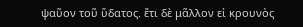ψαῦον τοῦ ὕδατος. ἔτι δὲ μᾶλλον εἰ κρουνὸς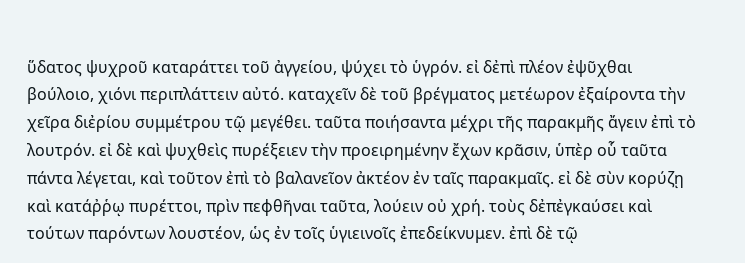ὕδατος ψυχροῦ καταράττει τοῦ ἀγγείου, ψύχει τὸ ὑγρόν. εἰ δἐπὶ πλέον ἐψῦχθαι βούλοιο, χιόνι περιπλάττειν αὐτό. καταχεῖν δὲ τοῦ βρέγματος μετέωρον ἐξαίροντα τὴν χεῖρα διἐρίου συμμέτρου τῷ μεγέθει. ταῦτα ποιήσαντα μέχρι τῆς παρακμῆς ἄγειν ἐπὶ τὸ λουτρόν. εἰ δὲ καὶ ψυχθεὶς πυρέξειεν τὴν προειρημένην ἔχων κρᾶσιν, ὑπὲρ οὗ ταῦτα πάντα λέγεται, καὶ τοῦτον ἐπὶ τὸ βαλανεῖον ἀκτέον ἐν ταῖς παρακμαῖς. εἰ δὲ σὺν κορύζῃ καὶ κατάῤῥῳ πυρέττοι, πρὶν πεφθῆναι ταῦτα, λούειν οὐ χρή. τοὺς δἐπἐγκαύσει καὶ τούτων παρόντων λουστέον, ὡς ἐν τοῖς ὑγιεινοῖς ἐπεδείκνυμεν. ἐπὶ δὲ τῷ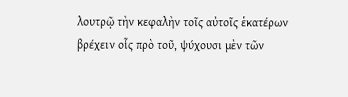λουτρῷ τὴν κεφαλὴν τοῖς αὐτοῖς ἑκατέρων βρέχειν οἷς πρὸ τοῦ, ψύχουσι μὲν τῶν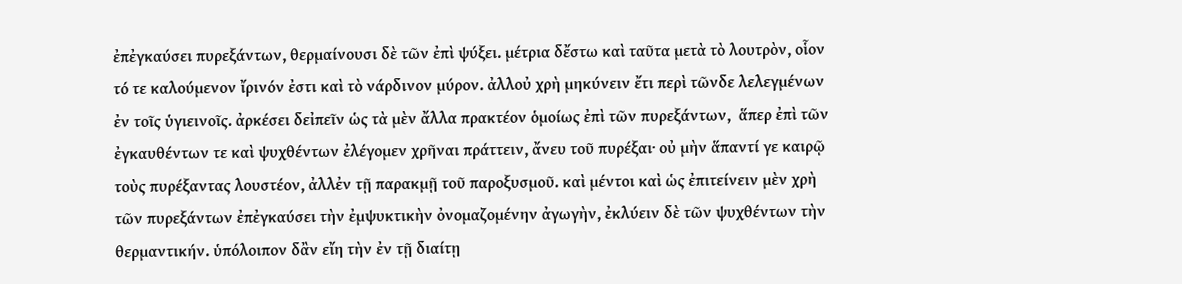ἐπἐγκαύσει πυρεξάντων, θερμαίνουσι δὲ τῶν ἐπὶ ψύξει. μέτρια δἔστω καὶ ταῦτα μετὰ τὸ λουτρὸν, οἷον τό τε καλούμενον ἴρινόν ἐστι καὶ τὸ νάρδινον μύρον. ἀλλοὐ χρὴ μηκύνειν ἔτι περὶ τῶνδε λελεγμένων ἐν τοῖς ὑγιεινοῖς. ἀρκέσει δεἰπεῖν ὡς τὰ μὲν ἄλλα πρακτέον ὁμοίως ἐπὶ τῶν πυρεξάντων,  ἅπερ ἐπὶ τῶν ἐγκαυθέντων τε καὶ ψυχθέντων ἐλέγομεν χρῆναι πράττειν, ἄνευ τοῦ πυρέξαι· οὐ μὴν ἅπαντί γε καιρῷ τοὺς πυρέξαντας λουστέον, ἀλλἐν τῇ παρακμῇ τοῦ παροξυσμοῦ. καὶ μέντοι καὶ ὡς ἐπιτείνειν μὲν χρὴ τῶν πυρεξάντων ἐπἐγκαύσει τὴν ἐμψυκτικὴν ὀνομαζομένην ἀγωγὴν, ἐκλύειν δὲ τῶν ψυχθέντων τὴν θερμαντικήν. ὑπόλοιπον δἂν εἴη τὴν ἐν τῇ διαίτῃ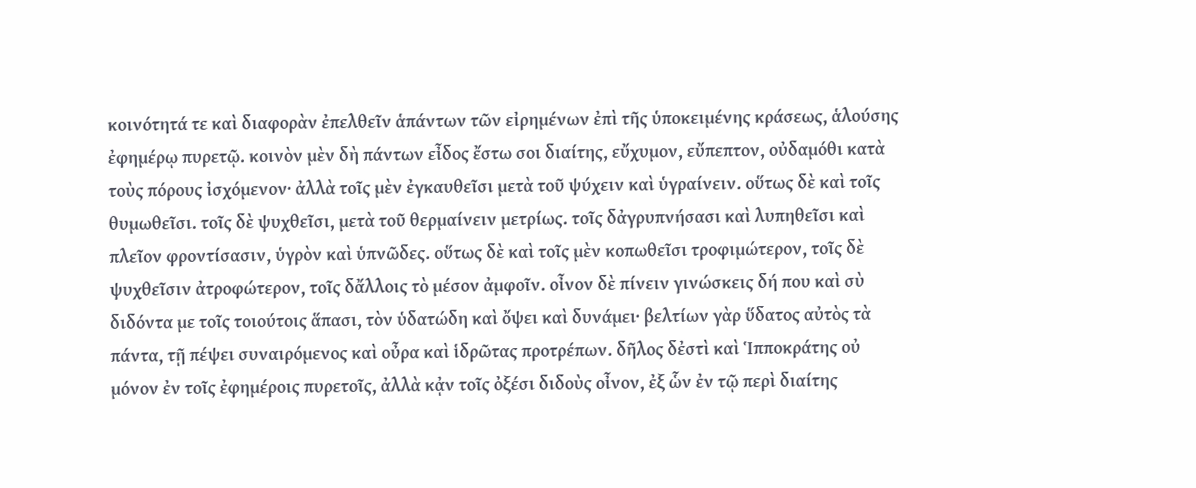κοινότητά τε καὶ διαφορὰν ἐπελθεῖν ἁπάντων τῶν εἰρημένων ἐπὶ τῆς ὑποκειμένης κράσεως, ἁλούσης ἐφημέρῳ πυρετῷ. κοινὸν μὲν δὴ πάντων εἶδος ἔστω σοι διαίτης, εὔχυμον, εὔπεπτον, οὐδαμόθι κατὰ τοὺς πόρους ἰσχόμενον· ἀλλὰ τοῖς μὲν ἐγκαυθεῖσι μετὰ τοῦ ψύχειν καὶ ὑγραίνειν. οὕτως δὲ καὶ τοῖς θυμωθεῖσι. τοῖς δὲ ψυχθεῖσι, μετὰ τοῦ θερμαίνειν μετρίως. τοῖς δἀγρυπνήσασι καὶ λυπηθεῖσι καὶ πλεῖον φροντίσασιν, ὑγρὸν καὶ ὑπνῶδες. οὕτως δὲ καὶ τοῖς μὲν κοπωθεῖσι τροφιμώτερον, τοῖς δὲ ψυχθεῖσιν ἀτροφώτερον, τοῖς δἄλλοις τὸ μέσον ἀμφοῖν. οἶνον δὲ πίνειν γινώσκεις δή που καὶ σὺ διδόντα με τοῖς τοιούτοις ἅπασι, τὸν ὑδατώδη καὶ ὄψει καὶ δυνάμει· βελτίων γὰρ ὕδατος αὐτὸς τὰ πάντα, τῇ πέψει συναιρόμενος καὶ οὖρα καὶ ἱδρῶτας προτρέπων. δῆλος δἐστὶ καὶ Ἱπποκράτης οὐ μόνον ἐν τοῖς ἐφημέροις πυρετοῖς, ἀλλὰ κᾀν τοῖς ὀξέσι διδοὺς οἶνον, ἐξ ὧν ἐν τῷ περὶ διαίτης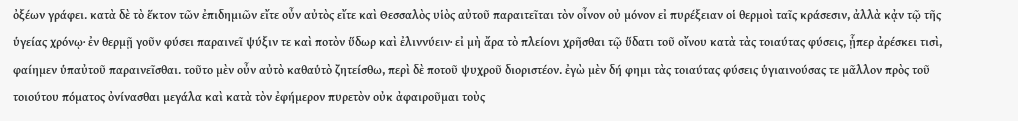ὀξέων γράφει. κατὰ δὲ τὸ ἕκτον τῶν ἐπιδημιῶν εἴτε οὖν αὐτὸς εἴτε καὶ Θεσσαλὸς υἱὸς αὐτοῦ παραιτεῖται τὸν οἶνον οὐ μόνον εἰ πυρέξειαν οἱ θερμοὶ ταῖς κράσεσιν, ἀλλὰ κᾀν τῷ τῆς ὑγείας χρόνῳ· ἐν θερμῇ γοῦν φύσει παραινεῖ ψύξιν τε καὶ ποτὸν ὕδωρ καὶ ἐλιννύειν· εἰ μὴ ἄρα τὸ πλείονι χρῆσθαι τῷ ὕδατι τοῦ οἴνου κατὰ τὰς τοιαύτας φύσεις, ᾗπερ ἀρέσκει τισὶ, φαίημεν ὑπαὐτοῦ παραινεῖσθαι. τοῦτο μὲν οὖν αὐτὸ καθαὑτὸ ζητείσθω, περὶ δὲ ποτοῦ ψυχροῦ διοριστέον. ἐγὼ μὲν δή φημι τὰς τοιαύτας φύσεις ὑγιαινούσας τε μᾶλλον πρὸς τοῦ τοιούτου πόματος ὀνίνασθαι μεγάλα καὶ κατὰ τὸν ἐφήμερον πυρετὸν οὐκ ἀφαιροῦμαι τοὺς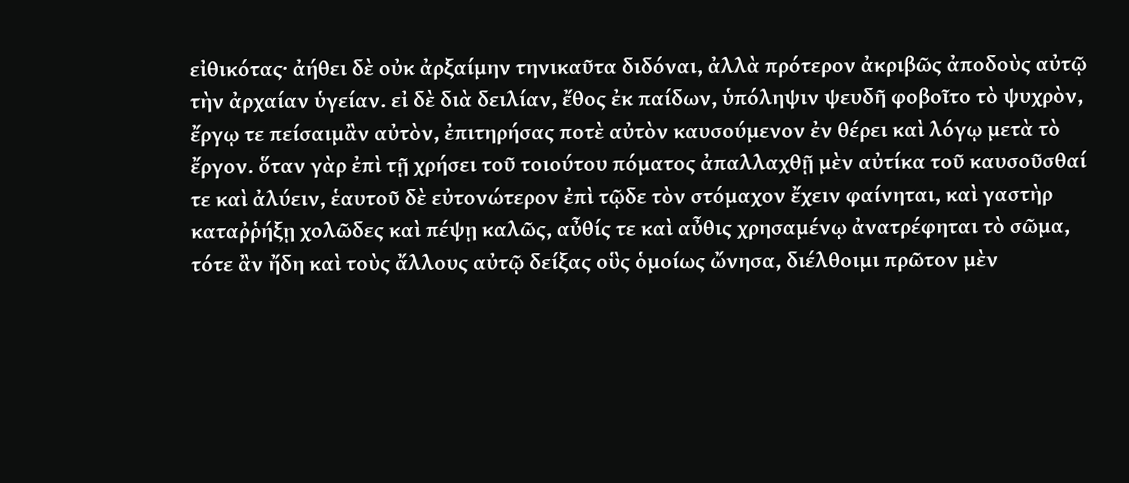εἰθικότας· ἀήθει δὲ οὐκ ἀρξαίμην τηνικαῦτα διδόναι, ἀλλὰ πρότερον ἀκριβῶς ἀποδοὺς αὐτῷ τὴν ἀρχαίαν ὑγείαν. εἰ δὲ διὰ δειλίαν, ἔθος ἐκ παίδων, ὑπόληψιν ψευδῆ φοβοῖτο τὸ ψυχρὸν, ἔργῳ τε πείσαιμἂν αὐτὸν, ἐπιτηρήσας ποτὲ αὐτὸν καυσούμενον ἐν θέρει καὶ λόγῳ μετὰ τὸ ἔργον. ὅταν γὰρ ἐπὶ τῇ χρήσει τοῦ τοιούτου πόματος ἀπαλλαχθῇ μὲν αὐτίκα τοῦ καυσοῦσθαί τε καὶ ἀλύειν, ἑαυτοῦ δὲ εὐτονώτερον ἐπὶ τῷδε τὸν στόμαχον ἔχειν φαίνηται, καὶ γαστὴρ καταῤῥήξῃ χολῶδες καὶ πέψῃ καλῶς, αὖθίς τε καὶ αὖθις χρησαμένῳ ἀνατρέφηται τὸ σῶμα, τότε ἂν ἤδη καὶ τοὺς ἄλλους αὐτῷ δείξας οὓς ὁμοίως ὤνησα, διέλθοιμι πρῶτον μὲν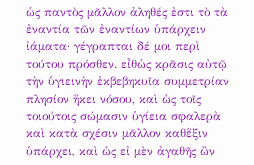ὡς παντὸς μᾶλλον ἀληθές ἐστι τὸ τὰ ἐναντία τῶν ἐναντίων ὑπάρχειν ἰάματα· γέγραπται δέ μοι περὶ τούτου πρόσθεν. εἶθὡς κρᾶσις αὐτῷ τὴν ὑγιεινὴν ἐκβεβηκυῖα συμμετρίαν πλησίον ἥκει νόσου, καὶ ὡς τοῖς τοιούτοις σώμασιν ὑγίεια σφαλερὰ καὶ κατὰ σχέσιν μᾶλλον καθἕξιν ὑπάρχει, καὶ ὡς εἰ μὲν ἀγαθῆς ὢν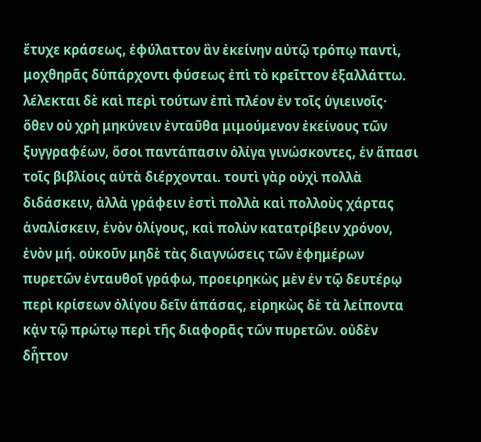ἔτυχε κράσεως, ἐφύλαττον ἂν ἐκείνην αὐτῷ τρόπῳ παντὶ, μοχθηρᾶς δὑπάρχοντι φύσεως ἐπὶ τὸ κρεῖττον ἐξαλλάττω. λέλεκται δὲ καὶ περὶ τούτων ἐπὶ πλέον ἐν τοῖς ὑγιεινοῖς· ὅθεν οὐ χρὴ μηκύνειν ἐνταῦθα μιμούμενον ἐκείνους τῶν ξυγγραφέων, ὅσοι παντάπασιν ὀλίγα γινώσκοντες, ἐν ἅπασι τοῖς βιβλίοις αὐτὰ διέρχονται. τουτὶ γὰρ οὐχὶ πολλὰ διδάσκειν, ἀλλὰ γράφειν ἐστὶ πολλὰ καὶ πολλοὺς χάρτας ἀναλίσκειν, ἐνὸν ὀλίγους, καὶ πολὺν κατατρίβειν χρόνον, ἐνὸν μή. οὐκοῦν μηδὲ τὰς διαγνώσεις τῶν ἐφημέρων πυρετῶν ἐνταυθοῖ γράφω, προειρηκὼς μὲν ἐν τῷ δευτέρῳ περὶ κρίσεων ὀλίγου δεῖν ἁπάσας, εἰρηκὼς δὲ τὰ λείποντα κᾀν τῷ πρώτῳ περὶ τῆς διαφορᾶς τῶν πυρετῶν. οὐδὲν δἧττον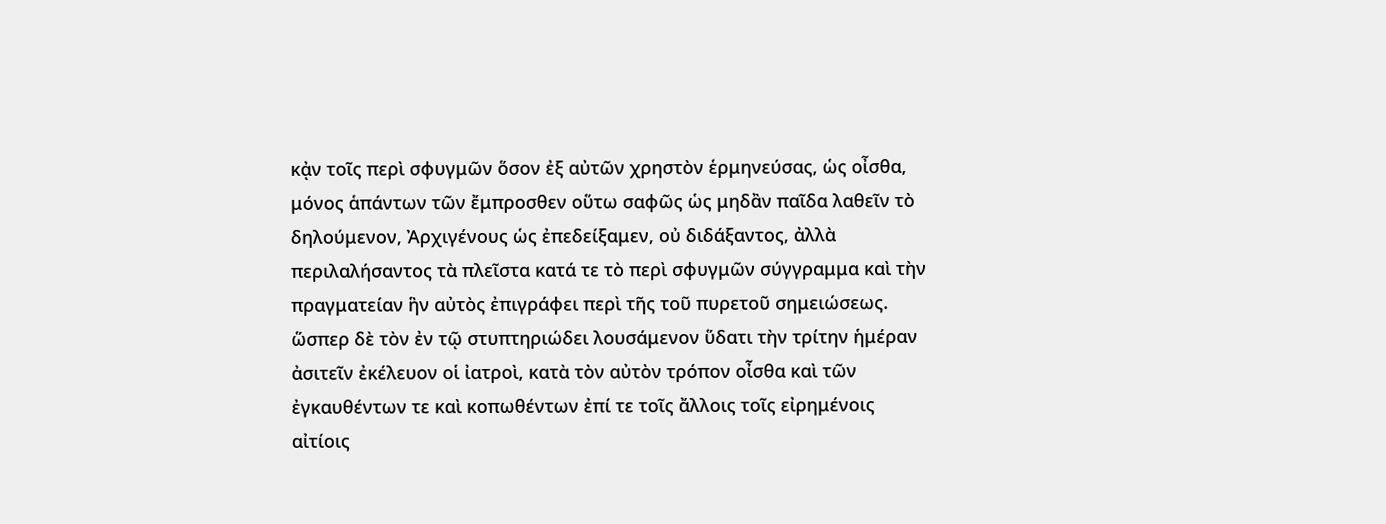κᾀν τοῖς περὶ σφυγμῶν ὅσον ἐξ αὐτῶν χρηστὸν ἑρμηνεύσας, ὡς οἶσθα, μόνος ἁπάντων τῶν ἔμπροσθεν οὕτω σαφῶς ὡς μηδἂν παῖδα λαθεῖν τὸ δηλούμενον, Ἀρχιγένους ὡς ἐπεδείξαμεν, οὐ διδάξαντος, ἀλλὰ περιλαλήσαντος τὰ πλεῖστα κατά τε τὸ περὶ σφυγμῶν σύγγραμμα καὶ τὴν πραγματείαν ἣν αὐτὸς ἐπιγράφει περὶ τῆς τοῦ πυρετοῦ σημειώσεως. ὥσπερ δὲ τὸν ἐν τῷ στυπτηριώδει λουσάμενον ὕδατι τὴν τρίτην ἡμέραν ἀσιτεῖν ἐκέλευον οἱ ἰατροὶ, κατὰ τὸν αὐτὸν τρόπον οἶσθα καὶ τῶν ἐγκαυθέντων τε καὶ κοπωθέντων ἐπί τε τοῖς ἄλλοις τοῖς εἰρημένοις αἰτίοις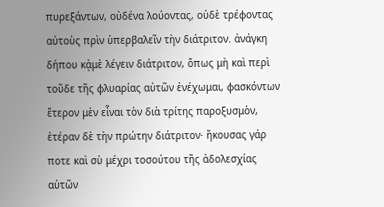πυρεξάντων, οὐδένα λούοντας, οὐδὲ τρέφοντας αὐτοὺς πρὶν ὑπερβαλεῖν τὴν διάτριτον. ἀνάγκη δήπου κᾀμὲ λέγειν διάτριτον, ὅπως μὴ καὶ περὶ τοῦδε τῆς φλυαρίας αὐτῶν ἐνέχωμαι, φασκόντων ἕτερον μὲν εἶναι τὸν διὰ τρίτης παροξυσμὸν, ἑτέραν δὲ τὴν πρώτην διάτριτον· ἤκουσας γάρ ποτε καὶ σὺ μέχρι τοσούτου τῆς ἀδολεσχίας αὐτῶν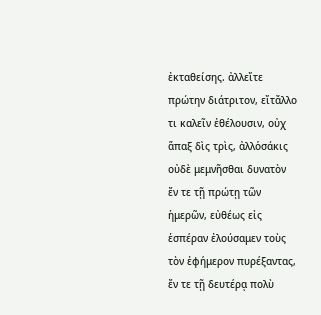ἐκταθείσης. ἀλλεἴτε πρώτην διάτριτον, εἴτἄλλο τι καλεῖν ἐθέλουσιν, οὐχ ἅπαξ δὶς τρὶς, ἀλλὁσάκις οὐδὲ μεμνῆσθαι δυνατὸν ἔν τε τῇ πρώτῃ τῶν ἡμερῶν, εὐθέως εἰς ἑσπέραν ἐλούσαμεν τοὺς τὸν ἐφήμερον πυρέξαντας, ἔν τε τῇ δευτέρᾳ πολὺ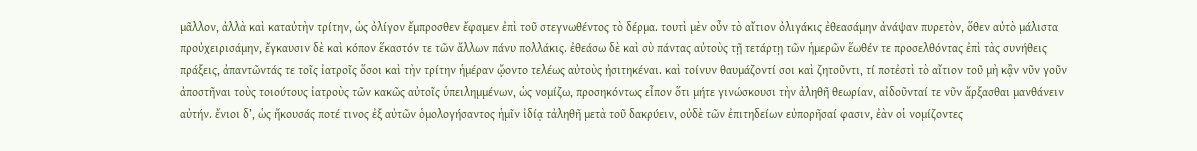μᾶλλον, ἀλλὰ καὶ καταὐτὴν τρίτην, ὡς ὀλίγον ἔμπροσθεν ἔφαμεν ἐπὶ τοῦ στεγνωθέντος τὸ δέρμα. τουτὶ μὲν οὖν τὸ αἴτιον ὀλιγάκις ἐθεασάμην ἀνάψαν πυρετὸν, ὅθεν αὐτὸ μάλιστα προὐχειρισάμην, ἔγκαυσιν δὲ καὶ κόπον ἕκαστόν τε τῶν ἄλλων πάνυ πολλάκις. ἐθεάσω δὲ καὶ σὺ πάντας αὐτοὺς τῇ τετάρτῃ τῶν ἡμερῶν ἕωθέν τε προσελθόντας ἐπὶ τὰς συνήθεις πράξεις, ἀπαντῶντάς τε τοῖς ἰατροῖς ὅσοι καὶ τὴν τρίτην ἡμέραν ᾤοντο τελέως αὐτοὺς ἠσιτηκέναι. καὶ τοίνυν θαυμάζοντί σοι καὶ ζητοῦντι, τί ποτἐστὶ τὸ αἴτιον τοῦ μὴ κᾂν νῦν γοῦν  ἀποστῆναι τοὺς τοιούτους ἰατροὺς τῶν κακῶς αὐτοῖς ὑπειλημμένων, ὡς νομίζω, προσηκόντως εἶπον ὅτι μήτε γινώσκουσι τὴν ἀληθῆ θεωρίαν, αἰδοῦνταί τε νῦν ἄρξασθαι μανθάνειν αὐτήν. ἔνιοι δ’, ὡς ἤκουσάς ποτέ τινος ἐξ αὐτῶν ὁμολογήσαντος ἡμῖν ἰδίᾳ τἀληθῆ μετὰ τοῦ δακρύειν, οὐδὲ τῶν ἐπιτηδείων εὐπορῆσαί φασιν, ἐὰν οἱ νομίζοντες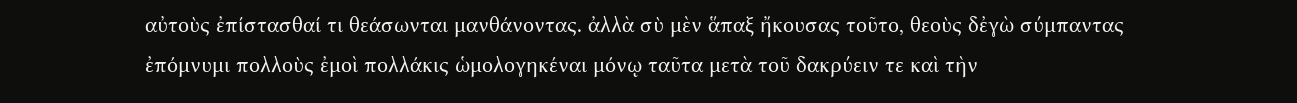αὐτοὺς ἐπίστασθαί τι θεάσωνται μανθάνοντας. ἀλλὰ σὺ μὲν ἅπαξ ἤκουσας τοῦτο, θεοὺς δἐγὼ σύμπαντας ἐπόμνυμι πολλοὺς ἐμοὶ πολλάκις ὡμολογηκέναι μόνῳ ταῦτα μετὰ τοῦ δακρύειν τε καὶ τὴν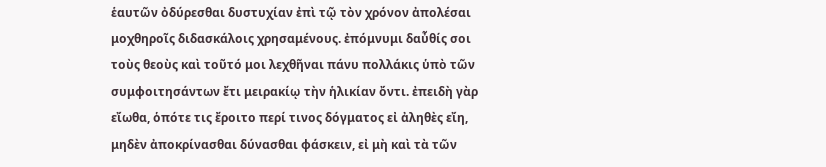ἑαυτῶν ὀδύρεσθαι δυστυχίαν ἐπὶ τῷ τὸν χρόνον ἀπολέσαι μοχθηροῖς διδασκάλοις χρησαμένους. ἐπόμνυμι δαὖθίς σοι τοὺς θεοὺς καὶ τοῦτό μοι λεχθῆναι πάνυ πολλάκις ὑπὸ τῶν συμφοιτησάντων ἔτι μειρακίῳ τὴν ἡλικίαν ὄντι. ἐπειδὴ γὰρ εἴωθα, ὁπότε τις ἔροιτο περί τινος δόγματος εἰ ἀληθὲς εἴη, μηδὲν ἀποκρίνασθαι δύνασθαι φάσκειν, εἰ μὴ καὶ τὰ τῶν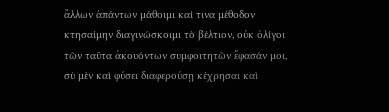ἄλλων ἁπάντων μάθοιμι καί τινα μέθοδον κτησαίμην διαγινώσκοιμι τὸ βέλτιον, οὐκ ὀλίγοι τῶν ταῦτα ἀκουόντων συμφοιτητῶν ἔφασάν μοι, σὺ μὲν καὶ φύσει διαφερούσῃ κέχρησαι καὶ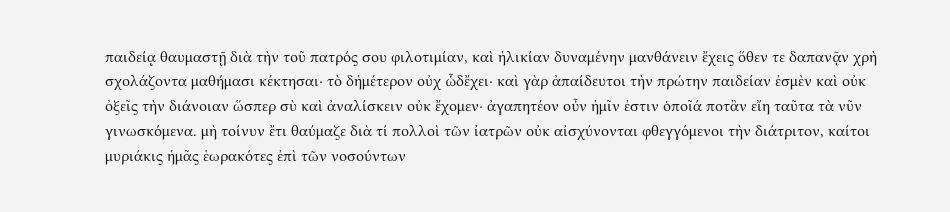παιδείᾳ θαυμαστῇ διὰ τὴν τοῦ πατρός σου φιλοτιμίαν, καὶ ἡλικίαν δυναμένην μανθάνειν ἔχεις ὅθεν τε δαπανᾷν χρὴ σχολάζοντα μαθήμασι κέκτησαι· τὸ δἡμέτερον οὐχ ὧδἔχει· καὶ γὰρ ἀπαίδευτοι τὴν πρώτην παιδείαν ἐσμὲν καὶ οὐκ ὀξεῖς τὴν διάνοιαν ὥσπερ σὺ καὶ ἀναλίσκειν οὐκ ἔχομεν· ἀγαπητέον οὖν ἡμῖν ἐστιν ὁποῖά ποτἂν εἴη ταῦτα τὰ νῦν γινωσκόμενα. μὴ τοίνυν ἔτι θαύμαζε διὰ τί πολλοὶ τῶν ἰατρῶν οὐκ αἰσχύνονται φθεγγόμενοι τὴν διάτριτον, καίτοι μυριάκις ἡμᾶς ἑωρακότες ἐπὶ τῶν νοσούντων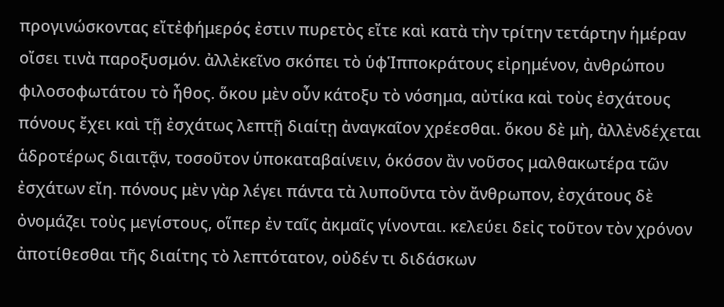προγινώσκοντας εἴτἐφήμερός ἐστιν πυρετὸς εἴτε καὶ κατὰ τὴν τρίτην τετάρτην ἡμέραν οἴσει τινὰ παροξυσμόν. ἀλλἐκεῖνο σκόπει τὸ ὑφἹπποκράτους εἰρημένον, ἀνθρώπου φιλοσοφωτάτου τὸ ἦθος. ὅκου μὲν οὖν κάτοξυ τὸ νόσημα, αὐτίκα καὶ τοὺς ἐσχάτους πόνους ἔχει καὶ τῇ ἐσχάτως λεπτῇ διαίτῃ ἀναγκαῖον χρέεσθαι. ὅκου δὲ μὴ, ἀλλἐνδέχεται ἁδροτέρως διαιτᾷν, τοσοῦτον ὑποκαταβαίνειν, ὁκόσον ἂν νοῦσος μαλθακωτέρα τῶν ἐσχάτων εἴη. πόνους μὲν γὰρ λέγει πάντα τὰ λυποῦντα τὸν ἄνθρωπον, ἐσχάτους δὲ ὀνομάζει τοὺς μεγίστους, οἵπερ ἐν ταῖς ἀκμαῖς γίνονται. κελεύει δεἰς τοῦτον τὸν χρόνον ἀποτίθεσθαι τῆς διαίτης τὸ λεπτότατον, οὐδέν τι διδάσκων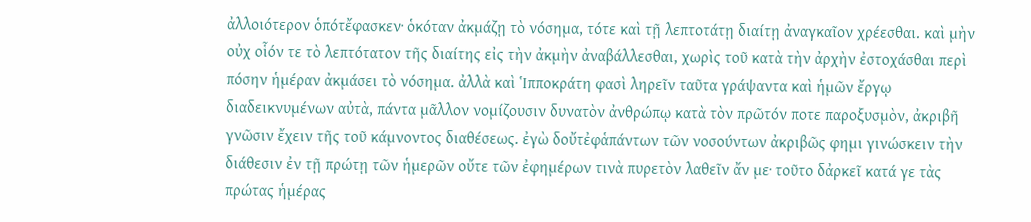ἀλλοιότερον ὁπότἔφασκεν· ὁκόταν ἀκμάζῃ τὸ νόσημα, τότε καὶ τῇ λεπτοτάτῃ διαίτῃ ἀναγκαῖον χρέεσθαι. καὶ μὴν οὐχ οἷόν τε τὸ λεπτότατον τῆς διαίτης εἰς τὴν ἀκμὴν ἀναβάλλεσθαι, χωρὶς τοῦ κατὰ τὴν ἀρχὴν ἐστοχάσθαι περὶ πόσην ἡμέραν ἀκμάσει τὸ νόσημα. ἀλλὰ καὶ Ἱπποκράτη φασὶ ληρεῖν ταῦτα γράψαντα καὶ ἡμῶν ἔργῳ διαδεικνυμένων αὐτὰ, πάντα μᾶλλον νομίζουσιν δυνατὸν ἀνθρώπῳ κατὰ τὸν πρῶτόν ποτε παροξυσμὸν, ἀκριβῆ γνῶσιν ἔχειν τῆς τοῦ κάμνοντος διαθέσεως. ἐγὼ δοὔτἐφἁπάντων τῶν νοσούντων ἀκριβῶς φημι γινώσκειν τὴν διάθεσιν ἐν τῇ πρώτῃ τῶν ἡμερῶν οὔτε τῶν ἐφημέρων τινὰ πυρετὸν λαθεῖν ἄν με· τοῦτο δἀρκεῖ κατά γε τὰς πρώτας ἡμέρας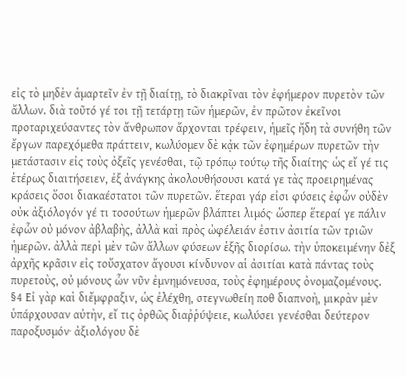εἰς τὸ μηδὲν ἁμαρτεῖν ἐν τῇ διαίτῃ, τὸ διακρῖναι τὸν ἐφήμερον πυρετὸν τῶν ἄλλων. διὰ τοῦτό γέ τοι τῇ τετάρτῃ τῶν ἡμερῶν, ἐν πρῶτον ἐκεῖνοι προταριχεύσαντες τὸν ἄνθρωπον ἄρχονται τρέφειν, ἡμεῖς ἤδη τὰ συνήθη τῶν ἔργων παρεχόμεθα πράττειν, κωλύομεν δὲ κᾀκ τῶν ἐφημέρων πυρετῶν τὴν μετάστασιν εἰς τοὺς ὀξεῖς γενέσθαι, τῷ τρόπῳ τούτῳ τῆς διαίτης· ὡς εἴ γέ τις ἑτέρως διαιτήσειεν, ἐξ ἀνάγκης ἀκολουθήσουσι κατά γε τὰς προειρημένας κράσεις ὅσοι διακαέστατοι τῶν πυρετῶν. ἕτεραι γάρ εἰσι φύσεις ἐφὧν οὐδὲν οὐκ ἀξιόλογόν γέ τι τοσούτων ἡμερῶν βλάπτει λιμός· ὥσπερ ἕτεραί γε πάλιν ἐφὧν οὐ μόνον ἀβλαβὴς, ἀλλὰ καὶ πρὸς ὠφέλειάν ἐστιν ἀσιτία τῶν τριῶν ἡμερῶν. ἀλλὰ περὶ μὲν τῶν ἄλλων φύσεων ἑξῆς διορίσω. τὴν ὑποκειμένην δἐξ ἀρχῆς κρᾶσιν εἰς τοὔσχατον ἄγουσι κίνδυνον αἱ ἀσιτίαι κατὰ πάντας τοὺς πυρετοὺς, οὐ μόνους ὧν νῦν ἐμνημόνευσα, τοὺς ἐφημέρους ὀνομαζομένους.
§4 Εἰ γὰρ καὶ διἔμφραξιν, ὡς ἐλέχθη, στεγνωθείη ποθ διαπνοὴ, μικρὰν μὲν ὑπάρχουσαν αὐτὴν, εἴ τις ὀρθῶς διαῤῥύψειε, κωλύσει γενέσθαι δεύτερον παροξυσμόν· ἀξιολόγου δὲ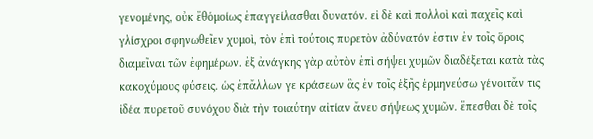γενομένης, οὐκ ἔθὁμοίως ἐπαγγείλασθαι δυνατόν. εἰ δὲ καὶ πολλοὶ καὶ παχεῖς καὶ γλίσχροι σφηνωθεῖεν χυμοὶ, τὸν ἐπὶ τούτοις πυρετὸν ἀδύνατόν ἐστιν ἐν τοῖς ὅροις διαμεῖναι τῶν ἐφημέρων. ἐξ ἀνάγκης γὰρ αὐτὸν ἐπὶ σήψει χυμῶν διαδέξεται κατὰ τὰς κακοχύμους φύσεις. ὡς ἐπἄλλων γε κράσεων ἃς ἐν τοῖς ἑξῆς ἑρμηνεύσω γένοιτἄν τις ἰδέα πυρετοῦ συνόχου διὰ τὴν τοιαύτην αἰτίαν ἄνευ σήψεως χυμῶν. ἕπεσθαι δὲ τοῖς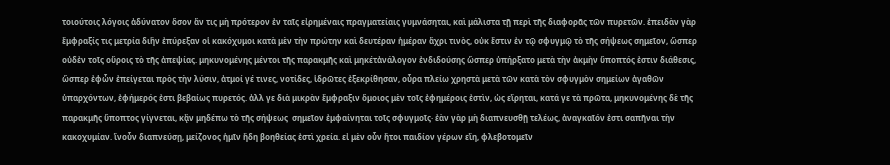τοιούτοις λόγοις ἀδύνατον ὅσον ἄν τις μὴ πρότερον ἐν ταῖς εἰρημέναις πραγματείαις γυμνάσηται, καὶ μάλιστα τῇ περὶ τῆς διαφορᾶς τῶν πυρετῶν. ἐπειδὰν γὰρ ἔμφραξίς τις μετρία διἣν ἐπύρεξαν οἱ κακόχυμοι κατὰ μὲν τὴν πρώτην καὶ δευτέραν ἡμέραν ἄχρι τινὸς, οὐκ ἔστιν ἐν τῷ σφυγμῷ τὸ τῆς σήψεως σημεῖον, ὥσπερ οὐδἐν τοῖς οὔροις τὸ τῆς ἀπεψίας. μηκυνομένης μέντοι τῆς παρακμῆς καὶ μηκέτἀνάλογον ἐνδιδούσης ὥσπερ ὑπήρξατο μετὰ τὴν ἀκμὴν ὕποπτός ἐστιν διάθεσις, ὥσπερ ἐφὧν ἐπείγεται πρὸς τὴν λύσιν, ἀτμοί γέ τινες, νοτίδες, ἱδρῶτες ἐξεκρίθησαν, οὖρα πλείω χρηστὰ μετὰ τῶν κατὰ τὸν σφυγμὸν σημείων ἀγαθῶν ὑπαρχόντων, ἐφήμερός ἐστι βεβαίως πυρετός. ἀλλ γε διὰ μικρὰν ἔμφραξιν ὅμοιος μὲν τοῖς ἐφημέροις ἐστὶν, ὡς εἴρηται, κατά γε τὰ πρῶτα, μηκυνομένης δὲ τῆς παρακμῆς ὕποπτος γίγνεται, κᾂν μηδέπω τὸ τῆς σήψεως  σημεῖον ἐμφαίνηται τοῖς σφυγμοῖς· ἐὰν γὰρ μὴ διαπνευσθῇ τελέως, ἀναγκαῖόν ἐστι σαπῆναι τὴν κακοχυμίαν. ἵνοὖν διαπνεύσῃ, μείζονος ἡμῖν ἤδη βοηθείας ἐστὶ χρεία. εἰ μὲν οὖν ἤτοι παιδίον γέρων εἴη, φλεβοτομεῖν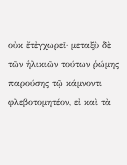οὐκ ἔτἐγχωρεῖ· μεταξὺ δὲ τῶν ἡλικιῶν τούτων ῥώμης παρούσης τῷ κάμνοντι φλεβοτομητέον, εἰ καὶ τὰ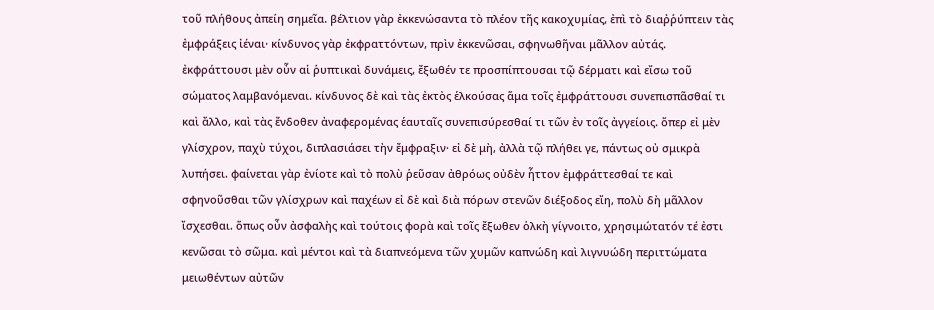τοῦ πλήθους ἀπείη σημεῖα. βέλτιον γὰρ ἐκκενώσαντα τὸ πλέον τῆς κακοχυμίας, ἐπὶ τὸ διαῤῥύπτειν τὰς ἐμφράξεις ἰέναι· κίνδυνος γὰρ ἐκφραττόντων, πρὶν ἐκκενῶσαι, σφηνωθῆναι μᾶλλον αὐτάς. ἐκφράττουσι μὲν οὖν αἱ ῥυπτικαὶ δυνάμεις, ἔξωθέν τε προσπίπτουσαι τῷ δέρματι καὶ εἴσω τοῦ σώματος λαμβανόμεναι. κίνδυνος δὲ καὶ τὰς ἐκτὸς ἑλκούσας ἅμα τοῖς ἐμφράττουσι συνεπισπᾶσθαί τι καὶ ἄλλο, καὶ τὰς ἔνδοθεν ἀναφερομένας ἑαυταῖς συνεπισύρεσθαί τι τῶν ἐν τοῖς ἀγγείοις. ὅπερ εἰ μὲν γλίσχρον, παχὺ τύχοι, διπλασιάσει τὴν ἔμφραξιν· εἰ δὲ μὴ, ἀλλὰ τῷ πλήθει γε, πάντως οὐ σμικρὰ λυπήσει. φαίνεται γὰρ ἐνίοτε καὶ τὸ πολὺ ῥεῦσαν ἀθρόως οὐδὲν ἧττον ἐμφράττεσθαί τε καὶ σφηνοῦσθαι τῶν γλίσχρων καὶ παχέων εἰ δὲ καὶ διὰ πόρων στενῶν διέξοδος εἴη, πολὺ δὴ μᾶλλον ἴσχεσθαι. ὅπως οὖν ἀσφαλὴς καὶ τούτοις φορὰ καὶ τοῖς ἔξωθεν ὁλκὴ γίγνοιτο, χρησιμώτατόν τέ ἐστι κενῶσαι τὸ σῶμα. καὶ μέντοι καὶ τὰ διαπνεόμενα τῶν χυμῶν καπνώδη καὶ λιγνυώδη περιττώματα μειωθέντων αὐτῶν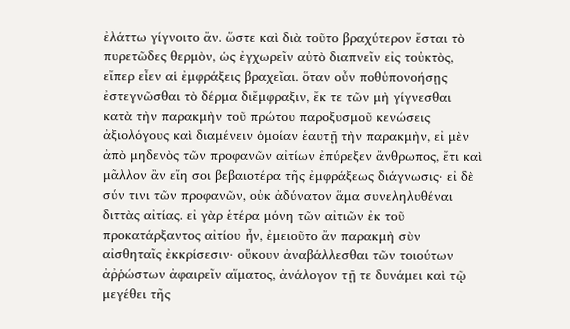ἐλάττω γίγνοιτο ἄν. ὥστε καὶ διὰ τοῦτο βραχύτερον ἔσται τὸ πυρετῶδες θερμὸν, ὡς ἐγχωρεῖν αὐτὸ διαπνεῖν εἰς τοὐκτὸς, εἴπερ εἶεν αἱ ἐμφράξεις βραχεῖαι. ὅταν οὖν ποθὑπονοήσῃς ἐστεγνῶσθαι τὸ δέρμα διἔμφραξιν, ἔκ τε τῶν μὴ γίγνεσθαι κατὰ τὴν παρακμὴν τοῦ πρώτου παροξυσμοῦ κενώσεις ἀξιολόγους καὶ διαμένειν ὁμοίαν ἑαυτῇ τὴν παρακμὴν, εἰ μὲν ἀπὸ μηδενὸς τῶν προφανῶν αἰτίων ἐπύρεξεν ἄνθρωπος, ἔτι καὶ μᾶλλον ἂν εἴη σοι βεβαιοτέρα τῆς ἐμφράξεως διάγνωσις· εἰ δὲ σύν τινι τῶν προφανῶν, οὐκ ἀδύνατον ἅμα συνεληλυθέναι διττὰς αἰτίας. εἰ γὰρ ἑτέρα μόνη τῶν αἰτιῶν ἐκ τοῦ προκατάρξαντος αἰτίου ἦν, ἐμειοῦτο ἄν παρακμὴ σὺν αἰσθηταῖς ἐκκρίσεσιν· οὔκουν ἀναβάλλεσθαι τῶν τοιούτων ἀῤῥώστων ἀφαιρεῖν αἵματος, ἀνάλογον τῇ τε δυνάμει καὶ τῷ μεγέθει τῆς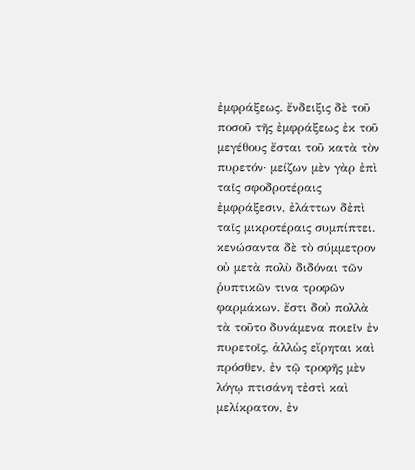ἐμφράξεως. ἔνδειξις δὲ τοῦ ποσοῦ τῆς ἐμφράξεως ἐκ τοῦ μεγέθους ἔσται τοῦ κατὰ τὸν πυρετόν· μείζων μὲν γὰρ ἐπὶ ταῖς σφοδροτέραις ἐμφράξεσιν, ἐλάττων δἐπὶ ταῖς μικροτέραις συμπίπτει. κενώσαντα δὲ τὸ σύμμετρον οὐ μετὰ πολὺ διδόναι τῶν ῥυπτικῶν τινα τροφῶν φαρμάκων. ἔστι δοὐ πολλὰ τὰ τοῦτο δυνάμενα ποιεῖν ἐν πυρετοῖς, ἀλλὡς εἴρηται καὶ πρόσθεν, ἐν τῷ τροφῆς μὲν λόγῳ πτισάνη τἐστὶ καὶ μελίκρατον, ἐν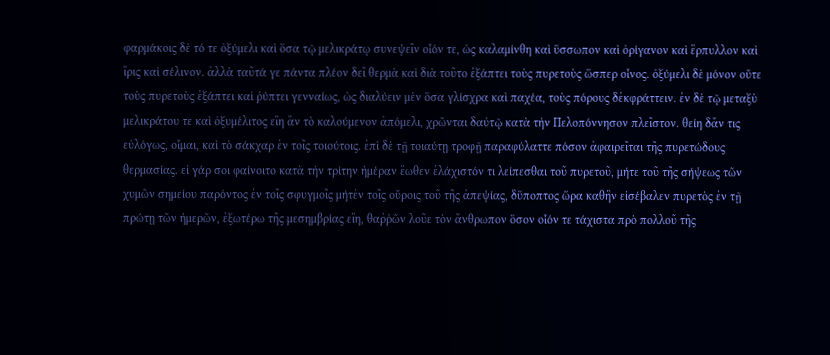φαρμάκοις δὲ τό τε ὀξύμελι καὶ ὅσα τῷ μελικράτῳ συνεψεῖν οἶόν τε, ὡς καλαμίνθη καὶ ὕσσωπον καὶ ὀρίγανον καὶ ἕρπυλλον καὶ ἴρις καὶ σέλινον. ἀλλὰ ταῦτά γε πάντα πλέον δεῖ θερμὰ καὶ διὰ τοῦτο ἐξάπτει τοὺς πυρετοὺς ὥσπερ οἶνος. ὀξύμελι δὲ μόνον οὔτε τοὺς πυρετοὺς ἐξάπτει καὶ ῥύπτει γενναίως, ὡς διαλύειν μὲν ὅσα γλίσχρα καὶ παχέα, τοὺς πόρους δἐκφράττειν. ἐν δὲ τῷ μεταξὺ μελικράτου τε καὶ ὀξυμέλιτος εἴη ἂν τὸ καλούμενον ἀπόμελι, χρῶνται δαὐτῷ κατὰ τὴν Πελοπόννησον πλεῖστον. θείη δἄν τις εὐλόγως, οἶμαι, καὶ τὸ σάκχαρ ἐν τοῖς τοιούτοις. ἐπὶ δὲ τῇ τοιαύτῃ τροφῇ παραφύλαττε πόσον ἀφαιρεῖται τῆς πυρετώδους θερμασίας. εἰ γάρ σοι φαίνοιτο κατὰ τὴν τρίτην ἡμέραν ἕωθεν ἐλάχιστόν τι λείπεσθαι τοῦ πυρετοῦ, μήτε τοῦ τῆς σήψεως τῶν χυμῶν σημείου παρόντος ἐν τοῖς σφυγμοῖς μήτἐν τοῖς οὔροις τοῦ τῆς ἀπεψίας, δὕποπτος ὥρα καθἣν εἰσέβαλεν πυρετὸς ἐν τῇ πρώτῃ τῶν ἡμερῶν, ἐξωτέρω τῆς μεσημβρίας εἴη, θαῤῥῶν λοῦε τὸν ἄνθρωπον ὅσον οἷόν τε τάχιστα πρὸ πολλοῦ τῆς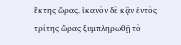ἕκτης ὥρας. ἱκανὸν δὲ κᾂν ἐντὸς τρίτης ὥρας ξυμπληρωθῇ τὸ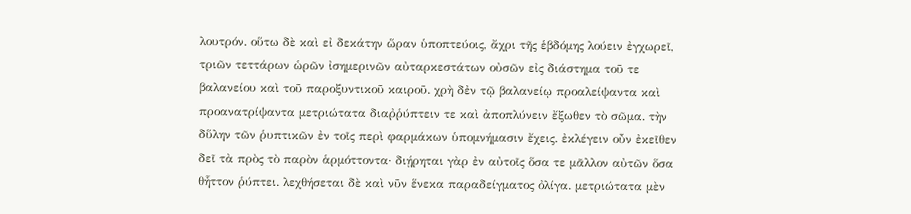λουτρόν. οὕτω δὲ καὶ εἰ δεκάτην ὥραν ὑποπτεύοις, ἄχρι τῆς ἑβδόμης λούειν ἐγχωρεῖ, τριῶν τεττάρων ὡρῶν ἰσημερινῶν αὐταρκεστάτων οὐσῶν εἰς διάστημα τοῦ τε βαλανείου καὶ τοῦ παροξυντικοῦ καιροῦ. χρὴ δἐν τῷ βαλανείῳ προαλείψαντα καὶ προανατρίψαντα μετριώτατα διαῤῥύπτειν τε καὶ ἀποπλύνειν ἔξωθεν τὸ σῶμα. τὴν δὕλην τῶν ῥυπτικῶν ἐν τοῖς περὶ φαρμάκων ὑπομνήμασιν ἔχεις. ἐκλέγειν οὖν ἐκεῖθεν δεῖ τὰ πρὸς τὸ παρὸν ἁρμόττοντα· διῄρηται γὰρ ἐν αὐτοῖς ὅσα τε μᾶλλον αὐτῶν ὅσα θἧττον ῥύπτει. λεχθήσεται δὲ καὶ νῦν ἕνεκα παραδείγματος ὀλίγα. μετριώτατα μὲν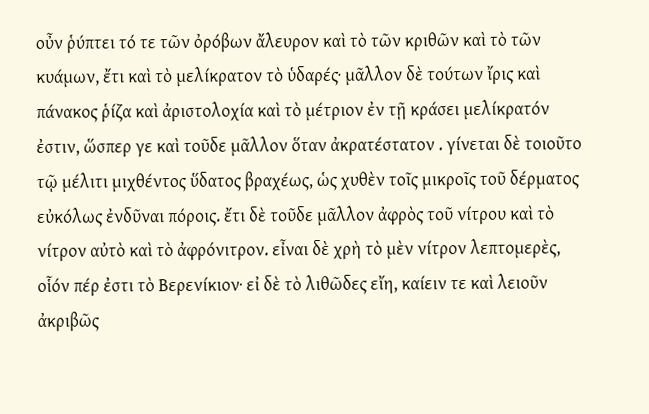οὖν ῥύπτει τό τε τῶν ὀρόβων ἄλευρον καὶ τὸ τῶν κριθῶν καὶ τὸ τῶν κυάμων, ἔτι καὶ τὸ μελίκρατον τὸ ὑδαρές· μᾶλλον δὲ τούτων ἴρις καὶ πάνακος ῥίζα καὶ ἀριστολοχία καὶ τὸ μέτριον ἐν τῇ κράσει μελίκρατόν ἐστιν, ὥσπερ γε καὶ τοῦδε μᾶλλον ὅταν ἀκρατέστατον . γίνεται δὲ τοιοῦτο τῷ μέλιτι μιχθέντος ὕδατος βραχέως, ὡς χυθὲν τοῖς μικροῖς τοῦ δέρματος εὐκόλως ἐνδῦναι πόροις. ἔτι δὲ τοῦδε μᾶλλον ἀφρὸς τοῦ νίτρου καὶ τὸ νίτρον αὐτὸ καὶ τὸ ἀφρόνιτρον. εἶναι δὲ χρὴ τὸ μὲν νίτρον λεπτομερὲς, οἷόν πέρ ἐστι τὸ Βερενίκιον· εἰ δὲ τὸ λιθῶδες εἴη, καίειν τε καὶ λειοῦν ἀκριβῶς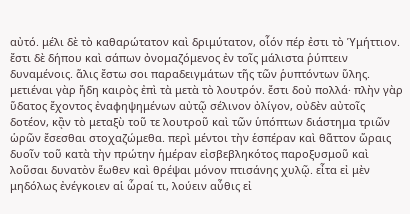αὐτό. μέλι δὲ τὸ καθαρώτατον καὶ δριμύτατον, οἷόν πέρ ἐστι τὸ Ὑμήττιον. ἔστι δὲ δήπου καὶ σάπων ὀνομαζόμενος ἐν τοῖς μάλιστα ῥύπτειν δυναμένοις. ἅλις ἔστω σοι παραδειγμάτων τῆς τῶν ῥυπτόντων ὕλης. μετιέναι γὰρ ἤδη καιρὸς ἐπὶ τὰ μετὰ τὸ λουτρόν. ἔστι δοὐ πολλά· πλὴν γὰρ ὕδατος ἔχοντος ἐναφηψημένων αὐτῷ σέλινον ὀλίγον, οὐδὲν αὐτοῖς  δοτέον, κᾂν τὸ μεταξὺ τοῦ τε λουτροῦ καὶ τῶν ὑπόπτων διάστημα τριῶν ὡρῶν ἔσεσθαι στοχαζώμεθα. περὶ μέντοι τὴν ἑσπέραν καὶ θᾶττον ὥραις δυοῖν τοῦ κατὰ τὴν πρώτην ἡμέραν εἰσβεβληκότος παροξυσμοῦ καὶ λοῦσαι δυνατὸν ἕωθεν καὶ θρέψαι μόνον πτισάνης χυλῷ. εἶτα εἰ μὲν μηδόλως ἐνέγκοιεν αἱ ὧραί τι, λούειν αὖθις εἰ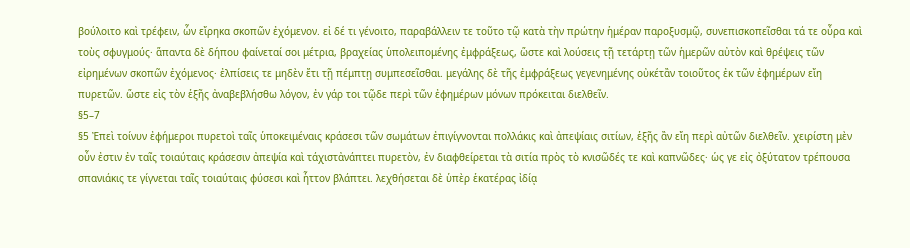βούλοιτο καὶ τρέφειν, ὧν εἴρηκα σκοπῶν ἐχόμενον. εἰ δέ τι γένοιτο, παραβάλλειν τε τοῦτο τῷ κατὰ τὴν πρώτην ἡμέραν παροξυσμῷ, συνεπισκοπεῖσθαι τά τε οὖρα καὶ τοὺς σφυγμούς· ἅπαντα δὲ δήπου φαίνεταί σοι μέτρια, βραχείας ὑπολειπομένης ἐμφράξεως, ὥστε καὶ λούσεις τῇ τετάρτῃ τῶν ἡμερῶν αὐτὸν καὶ θρέψεις τῶν εἰρημένων σκοπῶν ἐχόμενος· ἐλπίσεις τε μηδὲν ἔτι τῇ πέμπτῃ συμπεσεῖσθαι. μεγάλης δὲ τῆς ἐμφράξεως γεγενημένης οὐκέτἂν τοιοῦτος ἐκ τῶν ἐφημέρων εἴη πυρετῶν. ὥστε εἰς τὸν ἑξῆς ἀναβεβλήσθω λόγον, ἐν γάρ τοι τῷδε περὶ τῶν ἐφημέρων μόνων πρόκειται διελθεῖν.
§5–7
§5 Ἐπεὶ τοίνυν ἐφήμεροι πυρετοὶ ταῖς ὑποκειμέναις κράσεσι τῶν σωμάτων ἐπιγίγνονται πολλάκις καὶ ἀπεψίαις σιτίων, ἑξῆς ἂν εἴη περὶ αὐτῶν διελθεῖν. χειρίστη μὲν οὖν ἐστιν ἐν ταῖς τοιαύταις κράσεσιν ἀπεψία καὶ τάχιστἀνάπτει πυρετὸν, ἐν διαφθείρεται τὰ σιτία πρὸς τὸ κνισῶδές τε καὶ καπνῶδες· ὡς γε εἰς ὀξύτατον τρέπουσα σπανιάκις τε γίγνεται ταῖς τοιαύταις φύσεσι καὶ ἧττον βλάπτει. λεχθήσεται δὲ ὑπὲρ ἑκατέρας ἰδίᾳ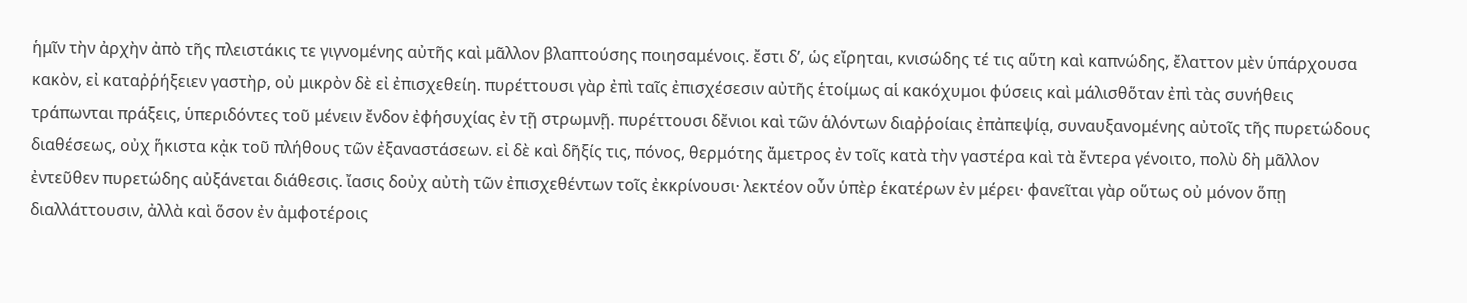ἡμῖν τὴν ἀρχὴν ἀπὸ τῆς πλειστάκις τε γιγνομένης αὐτῆς καὶ μᾶλλον βλαπτούσης ποιησαμένοις. ἔστι δ’, ὡς εἴρηται, κνισώδης τέ τις αὕτη καὶ καπνώδης, ἔλαττον μὲν ὑπάρχουσα κακὸν, εἰ καταῤῥήξειεν γαστὴρ, οὐ μικρὸν δὲ εἰ ἐπισχεθείη. πυρέττουσι γὰρ ἐπὶ ταῖς ἐπισχέσεσιν αὐτῆς ἑτοίμως αἱ κακόχυμοι φύσεις καὶ μάλισθὅταν ἐπὶ τὰς συνήθεις τράπωνται πράξεις, ὑπεριδόντες τοῦ μένειν ἔνδον ἐφἡσυχίας ἐν τῇ στρωμνῇ. πυρέττουσι δἔνιοι καὶ τῶν ἁλόντων διαῤῥοίαις ἐπἀπεψίᾳ, συναυξανομένης αὐτοῖς τῆς πυρετώδους διαθέσεως, οὐχ ἥκιστα κᾀκ τοῦ πλήθους τῶν ἐξαναστάσεων. εἰ δὲ καὶ δῆξίς τις, πόνος, θερμότης ἄμετρος ἐν τοῖς κατὰ τὴν γαστέρα καὶ τὰ ἔντερα γένοιτο, πολὺ δὴ μᾶλλον ἐντεῦθεν πυρετώδης αὐξάνεται διάθεσις. ἴασις δοὐχ αὐτὴ τῶν ἐπισχεθέντων τοῖς ἐκκρίνουσι· λεκτέον οὖν ὑπὲρ ἑκατέρων ἐν μέρει· φανεῖται γὰρ οὕτως οὐ μόνον ὅπῃ διαλλάττουσιν, ἀλλὰ καὶ ὅσον ἐν ἀμφοτέροις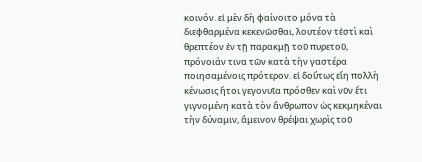κοινόν. εἰ μὲν δὴ φαίνοιτο μόνα τὰ διεφθαρμένα κεκενῶσθαι, λουτέον τἐστὶ καὶ θρεπτέον ἐν τῇ παρακμῇ τοῦ πυρετοῦ, πρόνοιάν τινα τῶν κατὰ τὴν γαστέρα ποιησαμένοις πρότερον. εἰ δοὕτως εἴη πολλὴ κένωσις ἤτοι γεγονυῖα πρόσθεν καὶ νῦν ἔτι γιγνομένη κατὰ τὸν ἄνθρωπον ὡς κεκμηκέναι τὴν δύναμιν, ἄμεινον θρέψαι χωρὶς τοῦ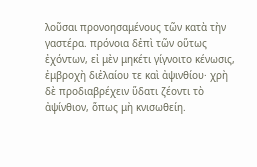λοῦσαι προνοησαμένους τῶν κατὰ τὴν γαστέρα. πρόνοια δἐπὶ τῶν οὕτως ἐχόντων, εἰ μὲν μηκέτι γίγνοιτο κένωσις, ἐμβροχὴ διἐλαίου τε καὶ ἀψινθίου· χρὴ δὲ προδιαβρέχειν ὕδατι ζέοντι τὸ ἀψίνθιον, ὅπως μὴ κνισωθείη.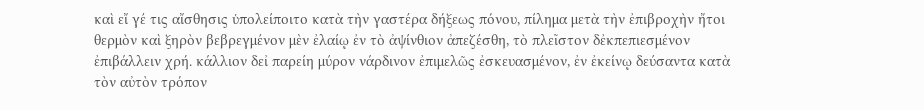καὶ εἴ γέ τις αἴσθησις ὑπολείποιτο κατὰ τὴν γαστέρα δήξεως πόνου, πίλημα μετὰ τὴν ἐπιβροχὴν ἤτοι θερμὸν καὶ ξηρὸν βεβρεγμένον μὲν ἐλαίῳ ἐν τὸ ἀψίνθιον ἀπεζέσθη, τὸ πλεῖστον δἐκπεπιεσμένον ἐπιβάλλειν χρή. κάλλιον δεἰ παρείη μύρον νάρδινον ἐπιμελῶς ἐσκευασμένον, ἐν ἐκείνῳ δεύσαντα κατὰ τὸν αὐτὸν τρόπον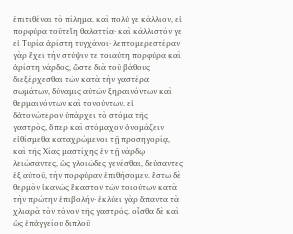ἐπιτιθέναι τὸ πίλημα. καὶ πολύ γε κάλλιον, εἰ πορφύρα τοῦτεἴη θαλαττία· καὶ κάλλιστόν γε εἰ Τυρία ἀρίστη τυγχάνοι· λεπτομερεστέραν γὰρ ἔχει τὴν στύψιν τε τοιαύτη πορφύρα καὶ ἀρίστη νάρδος, ὥστε διὰ τοῦ βάθους διεξέρχεσθαι τῶν κατὰ τὴν γαστέρα σωμάτων, δύναμις αὐτῶν ξηραινόντων καὶ θερμαινόντων καὶ τονούντων. εἰ δἀτονώτερον ὑπάρχει τὸ στόμα τῆς γαστρὸς, ὅπερ καὶ στόμαχον ὀνομάζειν εἰθίσμεθα καταχρώμενοι τῇ προσηγορίᾳ, καὶ τῆς Χίας μαστίχης ἐν τῇ νάρδῳ λειώσαντες, ὡς γλοιῶδες γενέσθαι, δεύσαντες ἐξ αὐτοῦ, τὴν πορφύραν ἐπιθήσομεν. ἔστω δὲ θερμὸν ἱκανῶς ἕκαστον τῶν τοιούτων κατὰ τὴν πρώτην ἐπιβολήν· ἐκλύει γὰρ ἅπαντα τὰ χλιαρὰ τὸν τόνον τῆς γαστρός. οἶσθα δὲ καὶ ὡς ἐπἀγγείου διπλοῦ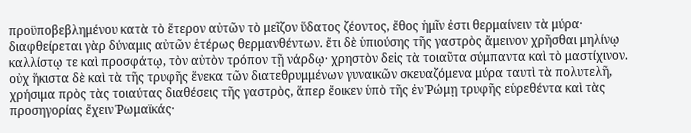προϋποβεβλημένου κατὰ τὸ ἕτερον αὐτῶν τὸ μεῖζον ὕδατος ζέοντος, ἔθος ἡμῖν ἐστι θερμαίνειν τὰ μύρα· διαφθείρεται γὰρ δύναμις αὐτῶν ἑτέρως θερμανθέντων. ἔτι δὲ ὑπιούσης τῆς γαστρὸς ἄμεινον χρῆσθαι μηλίνῳ καλλίστῳ τε καὶ προσφάτῳ, τὸν αὐτὸν τρόπον τῇ νάρδῳ· χρηστὸν δεἰς τὰ τοιαῦτα σύμπαντα καὶ τὸ μαστίχινον. οὐχ ἥκιστα δὲ καὶ τὰ τῆς τρυφῆς ἕνεκα τῶν διατεθρυμμένων γυναικῶν σκευαζόμενα μύρα ταυτὶ τὰ πολυτελῆ, χρήσιμα πρὸς τὰς τοιαύτας διαθέσεις τῆς γαστρὸς, ἅπερ ἔοικεν ὑπὸ τῆς ἐν Ῥώμῃ τρυφῆς εὑρεθέντα καὶ τὰς προσηγορίας ἔχειν Ῥωμαϊκάς·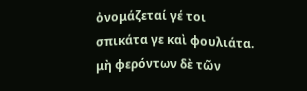ὀνομάζεταί γέ τοι σπικάτα γε καὶ φουλιάτα. μὴ φερόντων δὲ τῶν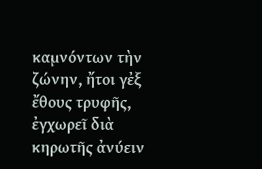καμνόντων τὴν ζώνην, ἤτοι γἐξ ἔθους τρυφῆς, ἐγχωρεῖ διὰ κηρωτῆς ἀνύειν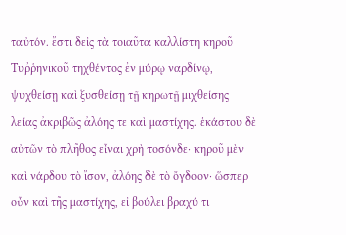ταὐτόν. ἔστι δεἰς τὰ τοιαῦτα καλλίστη κηροῦ Τυῤῥηνικοῦ τηχθέντος ἐν μύρῳ ναρδίνῳ, ψυχθείσῃ καὶ ξυσθείσῃ τῇ κηρωτῇ μιχθείσης λείας ἀκριβῶς ἀλόης τε καὶ μαστίχης. ἑκάστου δὲ αὐτῶν τὸ πλῆθος εἶναι χρὴ τοσόνδε· κηροῦ μὲν καὶ νάρδου τὸ ἴσον, ἀλόης δὲ τὸ ὄγδοον· ὥσπερ οὖν καὶ τῆς μαστίχης, εἰ βούλει βραχύ τι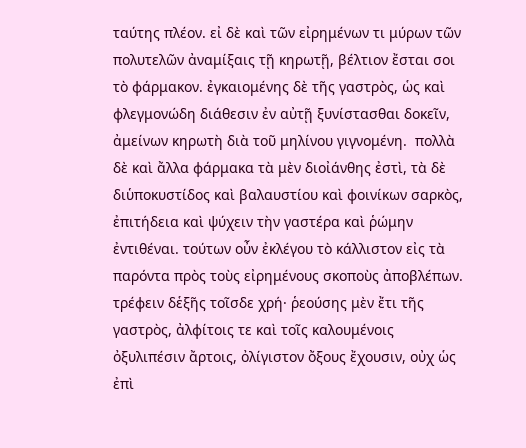ταύτης πλέον. εἰ δὲ καὶ τῶν εἰρημένων τι μύρων τῶν πολυτελῶν ἀναμίξαις τῇ κηρωτῇ, βέλτιον ἔσται σοι τὸ φάρμακον. ἐγκαιομένης δὲ τῆς γαστρὸς, ὡς καὶ φλεγμονώδη διάθεσιν ἐν αὐτῇ ξυνίστασθαι δοκεῖν, ἀμείνων κηρωτὴ διὰ τοῦ μηλίνου γιγνομένη.  πολλὰ δὲ καὶ ἄλλα φάρμακα τὰ μὲν διοἰάνθης ἐστὶ, τὰ δὲ διὑποκυστίδος καὶ βαλαυστίου καὶ φοινίκων σαρκὸς, ἐπιτήδεια καὶ ψύχειν τὴν γαστέρα καὶ ῥώμην ἐντιθέναι. τούτων οὖν ἐκλέγου τὸ κάλλιστον εἰς τὰ παρόντα πρὸς τοὺς εἰρημένους σκοποὺς ἀποβλέπων. τρέφειν δἑξῆς τοῖσδε χρή· ῥεούσης μὲν ἔτι τῆς γαστρὸς, ἀλφίτοις τε καὶ τοῖς καλουμένοις ὀξυλιπέσιν ἄρτοις, ὀλίγιστον ὄξους ἔχουσιν, οὐχ ὡς ἐπὶ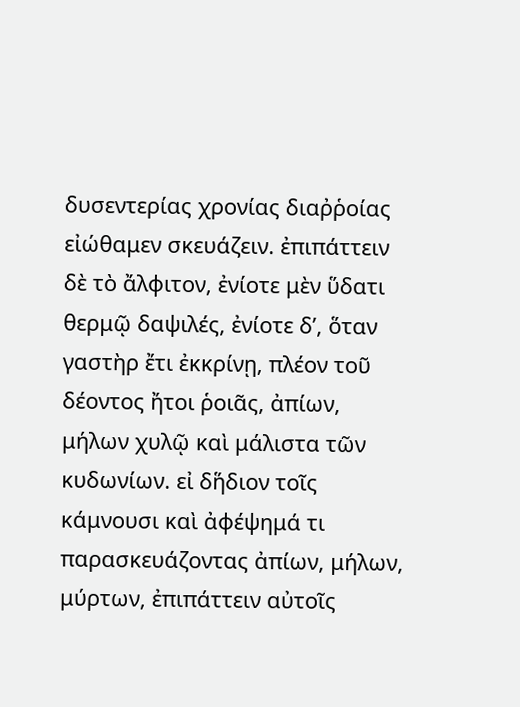δυσεντερίας χρονίας διαῤῥοίας εἰώθαμεν σκευάζειν. ἐπιπάττειν δὲ τὸ ἄλφιτον, ἐνίοτε μὲν ὕδατι θερμῷ δαψιλές, ἐνίοτε δ’, ὅταν γαστὴρ ἔτι ἐκκρίνῃ, πλέον τοῦ δέοντος ἤτοι ῥοιᾶς, ἀπίων, μήλων χυλῷ καὶ μάλιστα τῶν κυδωνίων. εἰ δἥδιον τοῖς κάμνουσι καὶ ἀφέψημά τι παρασκευάζοντας ἀπίων, μήλων, μύρτων, ἐπιπάττειν αὐτοῖς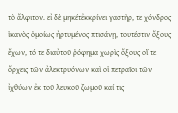τὸ ἄλφιτον. εἰ δὲ μηκέτἐκκρίνει γαστὴρ, τε χόνδρος ἱκανὸς ὁμοίως ἠρτυμένος πτισάνῃ, τουτέστιν ὄξους ἔχων, τό τε διαὐτοῦ ῥόφημα χωρὶς ὄξους οἵ τε ὄρχεις τῶν ἀλεκτρυόνων καὶ οἱ πετραῖοι τῶν ἰχθύων ἐκ τοῦ λευκοῦ ζωμοῦ καί τις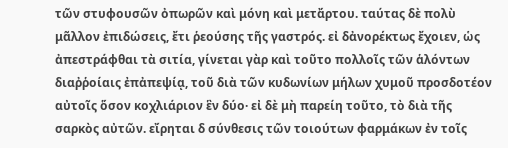τῶν στυφουσῶν ὀπωρῶν καὶ μόνη καὶ μετἄρτου. ταύτας δὲ πολὺ μᾶλλον ἐπιδώσεις, ἔτι ῥεούσης τῆς γαστρός. εἰ δἀνορέκτως ἔχοιεν, ὡς ἀπεστράφθαι τὰ σιτία, γίνεται γὰρ καὶ τοῦτο πολλοῖς τῶν ἁλόντων διαῤῥοίαις ἐπἀπεψίᾳ, τοῦ διὰ τῶν κυδωνίων μήλων χυμοῦ προσδοτέον αὐτοῖς ὅσον κοχλιάριον ἓν δύο· εἰ δὲ μὴ παρείη τοῦτο, τὸ διὰ τῆς σαρκὸς αὐτῶν. εἴρηται δ σύνθεσις τῶν τοιούτων φαρμάκων ἐν τοῖς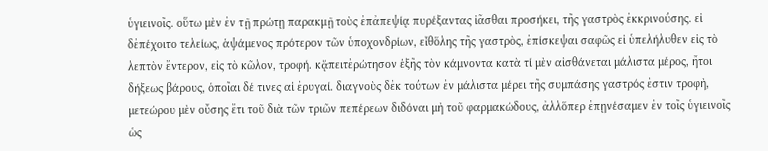ὑγιεινοῖς. οὕτω μὲν ἐν τῇ πρώτῃ παρακμῇ τοὺς ἐπἀπεψίᾳ πυρέξαντας ἰᾶσθαι προσήκει, τῆς γαστρὸς ἐκκρινούσης. εἰ δἐπέχοιτο τελείως, ἁψάμενος πρότερον τῶν ὑποχονδρίων, εἶθὅλης τῆς γαστρὸς, ἐπίσκεψαι σαφῶς εἰ ὑπελήλυθεν εἰς τὸ λεπτὸν ἔντερον, εἰς τὸ κῶλον, τροφή. κᾄπειτἐρώτησον ἑξῆς τὸν κάμνοντα κατὰ τί μὲν αἰσθάνεται μάλιστα μέρος, ἤτοι δήξεως βάρους, ὁποῖαι δέ τινες αἱ ἐρυγαί. διαγνοὺς δἐκ τούτων ἐν μάλιστα μέρει τῆς συμπάσης γαστρός ἐστιν τροφὴ, μετεώρου μὲν οὔσης ἔτι τοῦ διὰ τῶν τριῶν πεπέρεων διδόναι μὴ τοῦ φαρμακώδους, ἀλλὅπερ ἐπῃνέσαμεν ἐν τοῖς ὑγιεινοῖς ὡς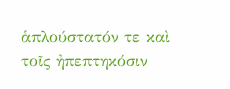ἁπλούστατόν τε καὶ τοῖς ἠπεπτηκόσιν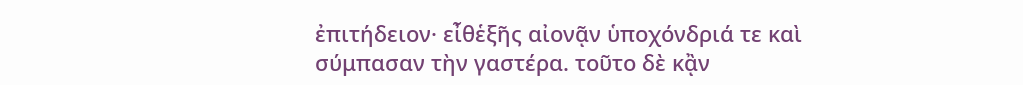ἐπιτήδειον· εἶθἑξῆς αἰονᾷν ὑποχόνδριά τε καὶ σύμπασαν τὴν γαστέρα. τοῦτο δὲ κᾂν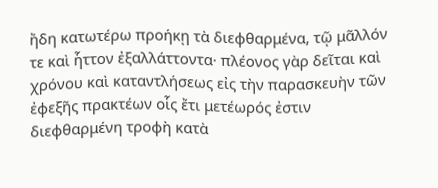ἤδη κατωτέρω προήκῃ τὰ διεφθαρμένα, τῷ μᾶλλόν τε καὶ ἧττον ἐξαλλάττοντα· πλέονος γὰρ δεῖται καὶ χρόνου καὶ καταντλήσεως εἰς τὴν παρασκευὴν τῶν ἐφεξῆς πρακτέων οἷς ἔτι μετέωρός ἐστιν διεφθαρμένη τροφὴ κατὰ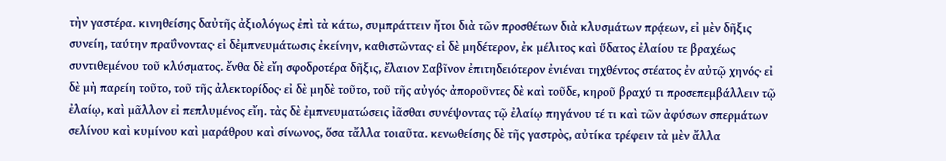τὴν γαστέρα. κινηθείσης δαὐτῆς ἀξιολόγως ἐπὶ τὰ κάτω, συμπράττειν ἤτοι διὰ τῶν προσθέτων διὰ κλυσμάτων πρᾴεων, εἰ μὲν δῆξις συνείη, ταύτην πραΰνοντας· εἰ δἐμπνευμάτωσις ἐκείνην, καθιστῶντας· εἰ δὲ μηδέτερον, ἐκ μέλιτος καὶ ὕδατος ἐλαίου τε βραχέως συντιθεμένου τοῦ κλύσματος. ἔνθα δὲ εἴη σφοδροτέρα δῆξις, ἔλαιον Σαβῖνον ἐπιτηδειότερον ἐνιέναι τηχθέντος στέατος ἐν αὐτῷ χηνός· εἰ δὲ μὴ παρείη τοῦτο, τοῦ τῆς ἀλεκτορίδος· εἰ δὲ μηδὲ τοῦτο, τοῦ τῆς αὐγός· ἀποροῦντες δὲ καὶ τοῦδε, κηροῦ βραχύ τι προσεπεμβάλλειν τῷ ἐλαίῳ, καὶ μᾶλλον εἰ πεπλυμένος εἴη. τὰς δὲ ἐμπνευματώσεις ἰᾶσθαι συνέψοντας τῷ ἐλαίῳ πηγάνου τέ τι καὶ τῶν ἀφύσων σπερμάτων σελίνου καὶ κυμίνου καὶ μαράθρου καὶ σίνωνος, ὅσα τἄλλα τοιαῦτα. κενωθείσης δὲ τῆς γαστρὸς, αὐτίκα τρέφειν τὰ μὲν ἄλλα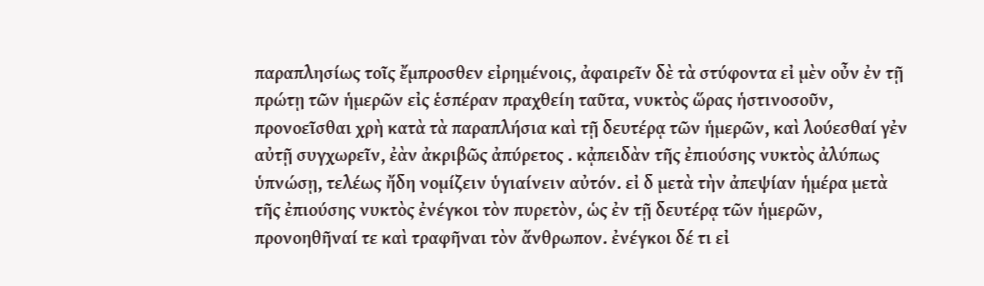παραπλησίως τοῖς ἔμπροσθεν εἰρημένοις, ἀφαιρεῖν δὲ τὰ στύφοντα εἰ μὲν οὖν ἐν τῇ πρώτῃ τῶν ἡμερῶν εἰς ἑσπέραν πραχθείη ταῦτα, νυκτὸς ὥρας ἡστινοσοῦν, προνοεῖσθαι χρὴ κατὰ τὰ παραπλήσια καὶ τῇ δευτέρᾳ τῶν ἡμερῶν, καὶ λούεσθαί γἐν αὐτῇ συγχωρεῖν, ἐὰν ἀκριβῶς ἀπύρετος . κᾀπειδὰν τῆς ἐπιούσης νυκτὸς ἀλύπως ὑπνώσῃ, τελέως ἤδη νομίζειν ὑγιαίνειν αὐτόν. εἰ δ μετὰ τὴν ἀπεψίαν ἡμέρα μετὰ τῆς ἐπιούσης νυκτὸς ἐνέγκοι τὸν πυρετὸν, ὡς ἐν τῇ δευτέρᾳ τῶν ἡμερῶν, προνοηθῆναί τε καὶ τραφῆναι τὸν ἄνθρωπον. ἐνέγκοι δέ τι εἰ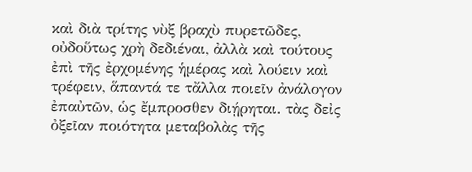καὶ διὰ τρίτης νὺξ βραχὺ πυρετῶδες, οὐδοὕτως χρὴ δεδιέναι, ἀλλὰ καὶ τούτους ἐπὶ τῆς ἐρχομένης ἡμέρας καὶ λούειν καὶ τρέφειν, ἅπαντά τε τἄλλα ποιεῖν ἀνάλογον ἐπαὐτῶν, ὡς ἔμπροσθεν διῄρηται. τὰς δεἰς ὀξεῖαν ποιότητα μεταβολὰς τῆς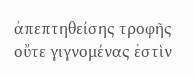ἀπεπτηθείσης τροφῆς οὔτε γιγνομένας ἐστὶν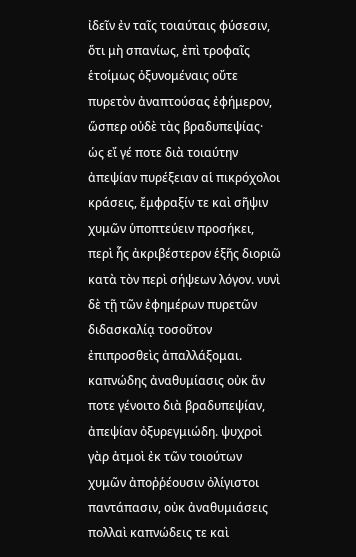ἰδεῖν ἐν ταῖς τοιαύταις φύσεσιν, ὅτι μὴ σπανίως, ἐπὶ τροφαῖς ἑτοίμως ὀξυνομέναις οὔτε πυρετὸν ἀναπτούσας ἐφήμερον, ὥσπερ οὐδὲ τὰς βραδυπεψίας· ὡς εἴ γέ ποτε διὰ τοιαύτην ἀπεψίαν πυρέξειαν αἱ πικρόχολοι κράσεις, ἔμφραξίν τε καὶ σῆψιν χυμῶν ὑποπτεύειν προσήκει, περὶ ἧς ἀκριβέστερον ἑξῆς διοριῶ κατὰ τὸν περὶ σήψεων λόγον. νυνὶ δὲ τῇ τῶν ἐφημέρων πυρετῶν διδασκαλίᾳ τοσοῦτον ἐπιπροσθεὶς ἀπαλλάξομαι. καπνώδης ἀναθυμίασις οὐκ ἄν ποτε γένοιτο διὰ βραδυπεψίαν, ἀπεψίαν ὀξυρεγμιώδη. ψυχροὶ γὰρ ἀτμοὶ ἐκ τῶν τοιούτων χυμῶν ἀποῤῥέουσιν ὀλίγιστοι παντάπασιν, οὐκ ἀναθυμιάσεις πολλαὶ καπνώδεις τε καὶ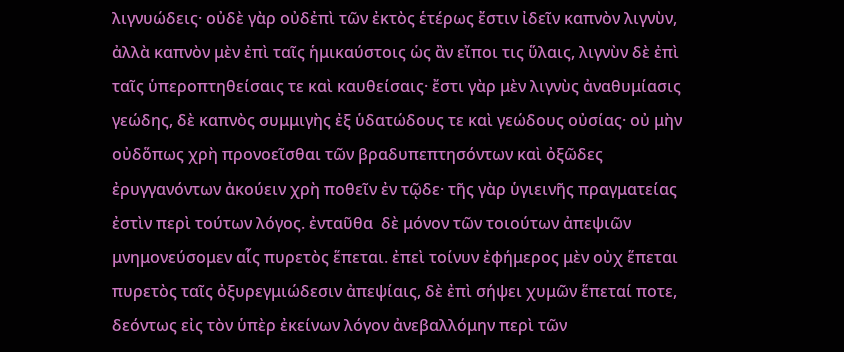λιγνυώδεις· οὐδὲ γὰρ οὐδἐπὶ τῶν ἐκτὸς ἑτέρως ἔστιν ἰδεῖν καπνὸν λιγνὺν, ἀλλὰ καπνὸν μὲν ἐπὶ ταῖς ἡμικαύστοις ὡς ἂν εἴποι τις ὕλαις, λιγνὺν δὲ ἐπὶ ταῖς ὑπεροπτηθείσαις τε καὶ καυθείσαις· ἔστι γὰρ μὲν λιγνὺς ἀναθυμίασις γεώδης, δὲ καπνὸς συμμιγὴς ἐξ ὑδατώδους τε καὶ γεώδους οὐσίας· οὐ μὴν οὐδὅπως χρὴ προνοεῖσθαι τῶν βραδυπεπτησόντων καὶ ὀξῶδες ἐρυγγανόντων ἀκούειν χρὴ ποθεῖν ἐν τῷδε· τῆς γὰρ ὑγιεινῆς πραγματείας ἐστὶν περὶ τούτων λόγος. ἐνταῦθα  δὲ μόνον τῶν τοιούτων ἀπεψιῶν μνημονεύσομεν αἷς πυρετὸς ἕπεται. ἐπεὶ τοίνυν ἐφήμερος μὲν οὐχ ἕπεται πυρετὸς ταῖς ὀξυρεγμιώδεσιν ἀπεψίαις, δὲ ἐπὶ σήψει χυμῶν ἕπεταί ποτε, δεόντως εἰς τὸν ὑπὲρ ἐκείνων λόγον ἀνεβαλλόμην περὶ τῶν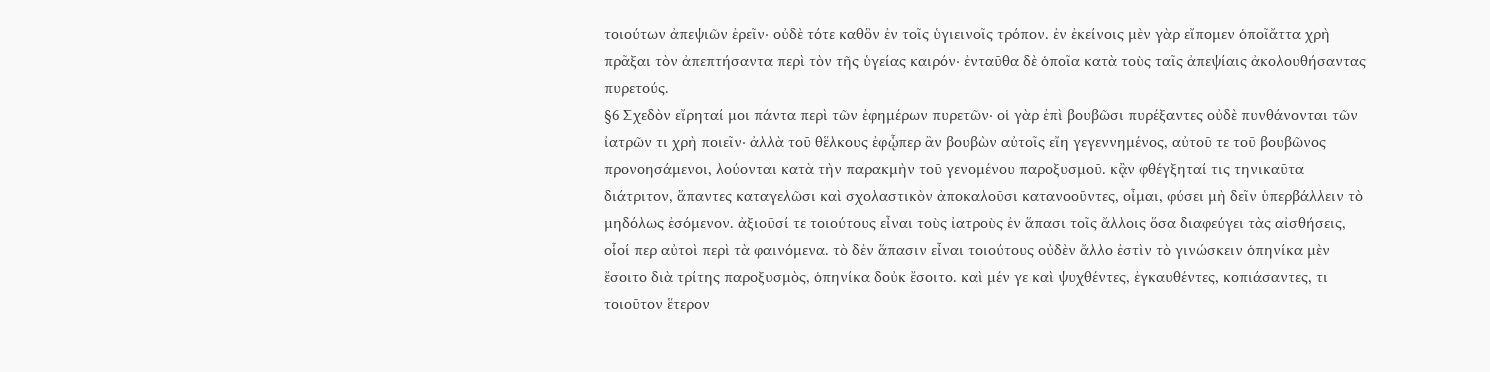τοιούτων ἀπεψιῶν ἐρεῖν· οὐδὲ τότε καθὃν ἐν τοῖς ὑγιεινοῖς τρόπον. ἐν ἐκείνοις μὲν γὰρ εἴπομεν ὁποῖἄττα χρὴ πρᾶξαι τὸν ἀπεπτήσαντα περὶ τὸν τῆς ὑγείας καιρόν· ἐνταῦθα δὲ ὁποῖα κατὰ τοὺς ταῖς ἀπεψίαις ἀκολουθήσαντας πυρετούς.
§6 Σχεδὸν εἴρηταί μοι πάντα περὶ τῶν ἐφημέρων πυρετῶν· οἱ γὰρ ἐπὶ βουβῶσι πυρέξαντες οὐδὲ πυνθάνονται τῶν ἰατρῶν τι χρὴ ποιεῖν· ἀλλὰ τοῦ θἕλκους ἐφᾧπερ ἂν βουβὼν αὐτοῖς εἴη γεγεννημένος, αὐτοῦ τε τοῦ βουβῶνος προνοησάμενοι, λούονται κατὰ τὴν παρακμὴν τοῦ γενομένου παροξυσμοῦ. κᾂν φθέγξηταί τις τηνικαῦτα διάτριτον, ἅπαντες καταγελῶσι καὶ σχολαστικὸν ἀποκαλοῦσι κατανοοῦντες, οἶμαι, φύσει μὴ δεῖν ὑπερβάλλειν τὸ μηδόλως ἐσόμενον. ἀξιοῦσί τε τοιούτους εἶναι τοὺς ἰατροὺς ἐν ἅπασι τοῖς ἄλλοις ὅσα διαφεύγει τὰς αἰσθήσεις, οἷοί περ αὐτοὶ περὶ τὰ φαινόμενα. τὸ δἐν ἅπασιν εἶναι τοιούτους οὐδὲν ἄλλο ἐστὶν τὸ γινώσκειν ὁπηνίκα μὲν ἔσοιτο διὰ τρίτης παροξυσμὸς, ὁπηνίκα δοὐκ ἔσοιτο. καὶ μέν γε καὶ ψυχθέντες, ἐγκαυθέντες, κοπιάσαντες, τι τοιοῦτον ἕτερον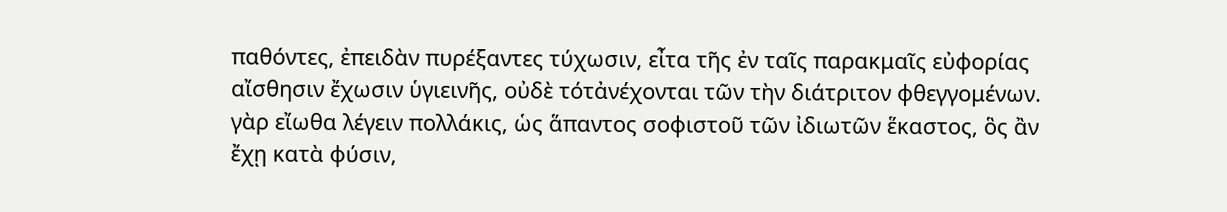παθόντες, ἐπειδὰν πυρέξαντες τύχωσιν, εἶτα τῆς ἐν ταῖς παρακμαῖς εὐφορίας αἴσθησιν ἔχωσιν ὑγιεινῆς, οὐδὲ τότἀνέχονται τῶν τὴν διάτριτον φθεγγομένων. γὰρ εἴωθα λέγειν πολλάκις, ὡς ἅπαντος σοφιστοῦ τῶν ἰδιωτῶν ἕκαστος, ὃς ἂν ἔχῃ κατὰ φύσιν,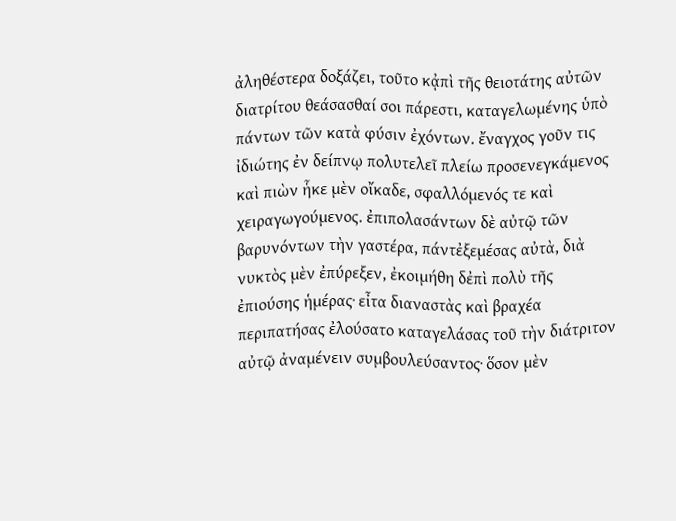ἀληθέστερα δοξάζει, τοῦτο κᾀπὶ τῆς θειοτάτης αὐτῶν διατρίτου θεάσασθαί σοι πάρεστι, καταγελωμένης ὑπὸ πάντων τῶν κατὰ φύσιν ἐχόντων. ἔναγχος γοῦν τις ἰδιώτης ἐν δείπνῳ πολυτελεῖ πλείω προσενεγκάμενος καὶ πιὼν ἧκε μὲν οἴκαδε, σφαλλόμενός τε καὶ χειραγωγούμενος. ἐπιπολασάντων δὲ αὐτῷ τῶν βαρυνόντων τὴν γαστέρα, πάντἐξεμέσας αὐτὰ, διὰ νυκτὸς μὲν ἐπύρεξεν, ἐκοιμήθη δἐπὶ πολὺ τῆς ἐπιούσης ἡμέρας· εἶτα διαναστὰς καὶ βραχέα περιπατήσας ἐλούσατο καταγελάσας τοῦ τὴν διάτριτον αὐτῷ ἀναμένειν συμβουλεύσαντος· ὅσον μὲν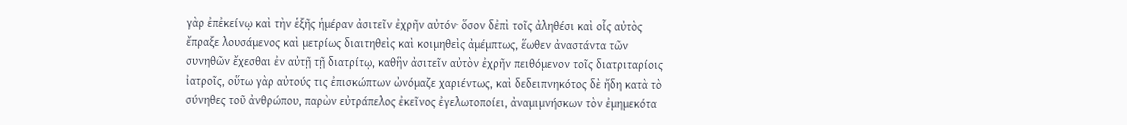γὰρ ἐπἐκείνῳ καὶ τὴν ἑξῆς ἡμέραν ἀσιτεῖν ἐχρῆν αὐτόν· ὅσον δἐπὶ τοῖς ἀληθέσι καὶ οἷς αὐτὸς ἔπραξε λουσάμενος καὶ μετρίως διαιτηθεὶς καὶ κοιμηθεὶς ἀμέμπτως, ἕωθεν ἀναστάντα τῶν συνηθῶν ἔχεσθαι ἐν αὐτῇ τῇ διατρίτῳ, καθἣν ἀσιτεῖν αὐτὸν ἐχρῆν πειθόμενον τοῖς διατριταρίοις ἰατροῖς, οὕτω γὰρ αὐτούς τις ἐπισκώπτων ὠνόμαζε χαριέντως, καὶ δεδειπνηκότος δὲ ἤδη κατὰ τὸ σύνηθες τοῦ ἀνθρώπου, παρὼν εὐτράπελος ἐκεῖνος ἐγελωτοποίει, ἀναμιμνήσκων τὸν ἐμημεκότα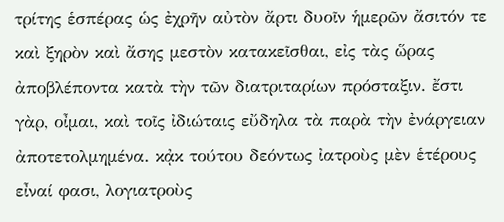τρίτης ἑσπέρας ὡς ἐχρῆν αὐτὸν ἄρτι δυοῖν ἡμερῶν ἄσιτόν τε καὶ ξηρὸν καὶ ἄσης μεστὸν κατακεῖσθαι, εἰς τὰς ὥρας ἀποβλέποντα κατὰ τὴν τῶν διατριταρίων πρόσταξιν. ἔστι γὰρ, οἶμαι, καὶ τοῖς ἰδιώταις εὔδηλα τὰ παρὰ τὴν ἐνάργειαν ἀποτετολμημένα. κᾀκ τούτου δεόντως ἰατροὺς μὲν ἑτέρους εἶναί φασι, λογιατροὺς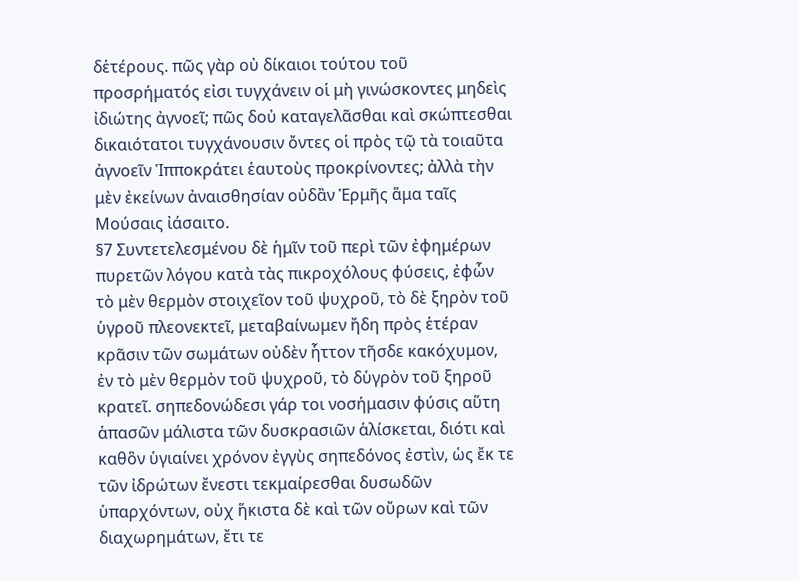δἑτέρους. πῶς γὰρ οὐ δίκαιοι τούτου τοῦ προσρήματός εἰσι τυγχάνειν οἱ μὴ γινώσκοντες μηδεὶς ἰδιώτης ἀγνοεῖ; πῶς δοὐ καταγελᾶσθαι καὶ σκώπτεσθαι δικαιότατοι τυγχάνουσιν ὄντες οἱ πρὸς τῷ τὰ τοιαῦτα ἀγνοεῖν Ἱπποκράτει ἑαυτοὺς προκρίνοντες; ἀλλὰ τὴν μὲν ἐκείνων ἀναισθησίαν οὐδἂν Ἑρμῆς ἅμα ταῖς Μούσαις ἰάσαιτο.
§7 Συντετελεσμένου δὲ ἡμῖν τοῦ περὶ τῶν ἐφημέρων πυρετῶν λόγου κατὰ τὰς πικροχόλους φύσεις, ἐφὧν τὸ μὲν θερμὸν στοιχεῖον τοῦ ψυχροῦ, τὸ δὲ ξηρὸν τοῦ ὑγροῦ πλεονεκτεῖ, μεταβαίνωμεν ἤδη πρὸς ἑτέραν κρᾶσιν τῶν σωμάτων οὐδὲν ἧττον τῆσδε κακόχυμον, ἐν τὸ μὲν θερμὸν τοῦ ψυχροῦ, τὸ δὑγρὸν τοῦ ξηροῦ κρατεῖ. σηπεδονώδεσι γάρ τοι νοσήμασιν φύσις αὕτη ἁπασῶν μάλιστα τῶν δυσκρασιῶν ἁλίσκεται, διότι καὶ καθὃν ὑγιαίνει χρόνον ἐγγὺς σηπεδόνος ἐστὶν, ὡς ἔκ τε τῶν ἰδρώτων ἔνεστι τεκμαίρεσθαι δυσωδῶν ὑπαρχόντων, οὐχ ἥκιστα δὲ καὶ τῶν οὔρων καὶ τῶν διαχωρημάτων, ἔτι τε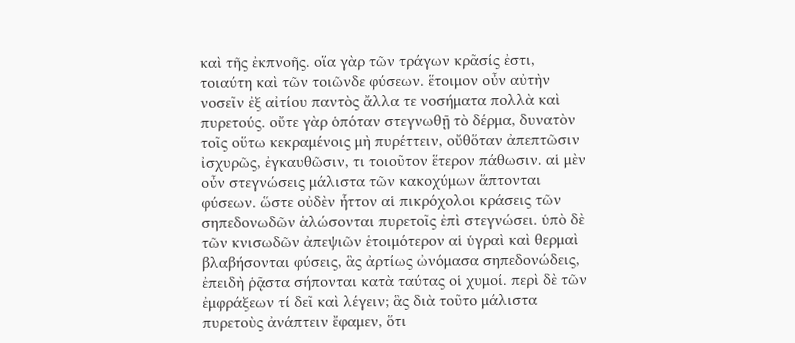καὶ τῆς ἐκπνοῆς. οἵα γὰρ τῶν τράγων κρᾶσίς ἐστι, τοιαύτη καὶ τῶν τοιῶνδε φύσεων. ἕτοιμον οὖν αὐτὴν νοσεῖν ἐξ αἰτίου παντὸς ἄλλα τε νοσήματα πολλὰ καὶ πυρετούς. οὔτε γὰρ ὁπόταν στεγνωθῇ τὸ δέρμα, δυνατὸν τοῖς οὕτω κεκραμένοις μὴ πυρέττειν, οὔθὅταν ἀπεπτῶσιν ἰσχυρῶς, ἐγκαυθῶσιν, τι τοιοῦτον ἕτερον πάθωσιν. αἱ μὲν οὖν στεγνώσεις μάλιστα τῶν κακοχύμων ἅπτονται φύσεων. ὥστε οὐδὲν ἧττον αἱ πικρόχολοι κράσεις τῶν σηπεδονωδῶν ἁλώσονται πυρετοῖς ἐπὶ στεγνώσει. ὑπὸ δὲ τῶν κνισωδῶν ἀπεψιῶν ἑτοιμότερον αἱ ὑγραὶ καὶ θερμαὶ βλαβήσονται φύσεις, ἃς ἀρτίως ὠνόμασα σηπεδονώδεις, ἐπειδὴ ῥᾷστα σήπονται κατὰ ταύτας οἱ χυμοί. περὶ δὲ τῶν ἐμφράξεων τί δεῖ καὶ λέγειν; ἃς διὰ τοῦτο μάλιστα πυρετοὺς ἀνάπτειν ἔφαμεν, ὅτι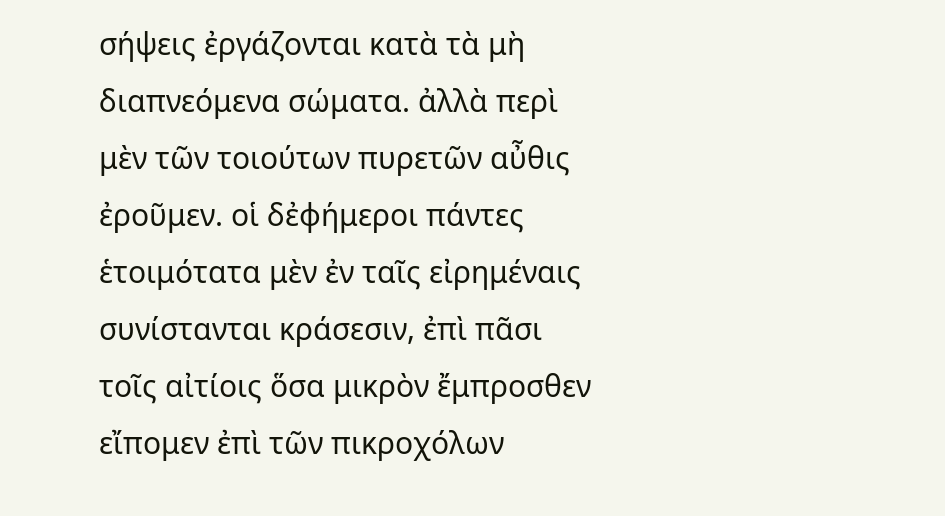σήψεις ἐργάζονται κατὰ τὰ μὴ διαπνεόμενα σώματα. ἀλλὰ περὶ μὲν τῶν τοιούτων πυρετῶν αὖθις ἐροῦμεν. οἱ δἐφήμεροι πάντες ἑτοιμότατα μὲν ἐν ταῖς εἰρημέναις συνίστανται κράσεσιν, ἐπὶ πᾶσι τοῖς αἰτίοις ὅσα μικρὸν ἔμπροσθεν εἴπομεν ἐπὶ τῶν πικροχόλων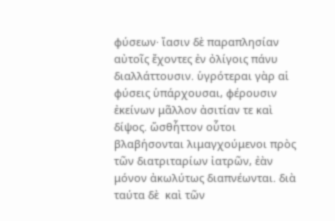φύσεων· ἴασιν δὲ παραπλησίαν αὐτοῖς ἔχοντες ἐν ὀλίγοις πάνυ διαλλάττουσιν. ὑγρότεραι γὰρ αἱ φύσεις ὑπάρχουσαι, φέρουσιν ἐκείνων μᾶλλον ἀσιτίαν τε καὶ δίψος. ὥσθἧττον οὗτοι βλαβήσονται λιμαγχούμενοι πρὸς τῶν διατριταρίων ἰατρῶν, ἐὰν μόνον ἀκωλύτως διαπνέωνται. διὰ ταύτα δὲ  καὶ τῶν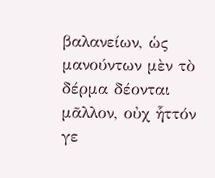βαλανείων, ὡς μανούντων μὲν τὸ δέρμα δέονται μᾶλλον, οὐχ ἧττόν γε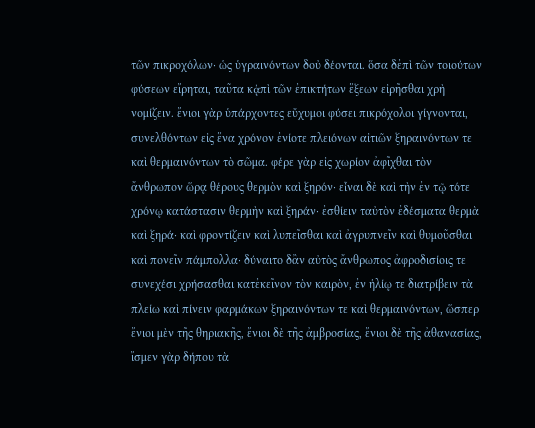τῶν πικροχόλων· ὡς ὑγραινόντων δοὐ δέονται. ὅσα δἐπὶ τῶν τοιούτων φύσεων εἴρηται, ταῦτα κᾀπὶ τῶν ἐπικτήτων ἕξεων εἰρῆσθαι χρὴ νομίζειν. ἔνιοι γὰρ ὑπάρχοντες εὔχυμοι φύσει πικρόχολοι γίγνονται, συνελθόντων εἰς ἕνα χρόνον ἐνίοτε πλειόνων αἰτιῶν ξηραινόντων τε καὶ θερμαινόντων τὸ σῶμα. φέρε γὰρ εἰς χωρίον ἀφῖχθαι τὸν ἄνθρωπον ὥρᾳ θέρους θερμὸν καὶ ξηρόν· εἶναι δὲ καὶ τὴν ἐν τῷ τότε χρόνῳ κατάστασιν θερμὴν καὶ ξηράν· ἐσθίειν ταὐτὸν ἐδέσματα θερμὰ καὶ ξηρά· καὶ φροντίζειν καὶ λυπεῖσθαι καὶ ἀγρυπνεῖν καὶ θυμοῦσθαι καὶ πονεῖν πάμπολλα· δύναιτο δἂν αὐτὸς ἄνθρωπος ἀφροδισίοις τε συνεχέσι χρήσασθαι κατἐκεῖνον τὸν καιρὸν, ἐν ἡλίῳ τε διατρίβειν τὰ πλείω καὶ πίνειν φαρμάκων ξηραινόντων τε καὶ θερμαινόντων, ὥσπερ ἔνιοι μὲν τῆς θηριακῆς, ἔνιοι δὲ τῆς ἀμβροσίας, ἔνιοι δὲ τῆς ἀθανασίας, ἴσμεν γὰρ δήπου τὰ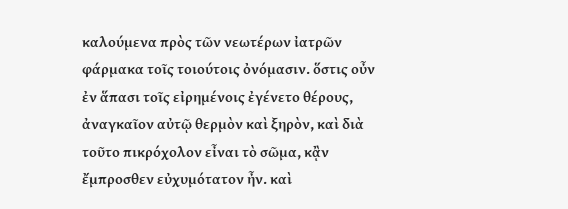καλούμενα πρὸς τῶν νεωτέρων ἰατρῶν φάρμακα τοῖς τοιούτοις ὀνόμασιν. ὅστις οὖν ἐν ἅπασι τοῖς εἰρημένοις ἐγένετο θέρους, ἀναγκαῖον αὐτῷ θερμὸν καὶ ξηρὸν, καὶ διὰ τοῦτο πικρόχολον εἶναι τὸ σῶμα, κᾂν ἔμπροσθεν εὐχυμότατον ἦν. καὶ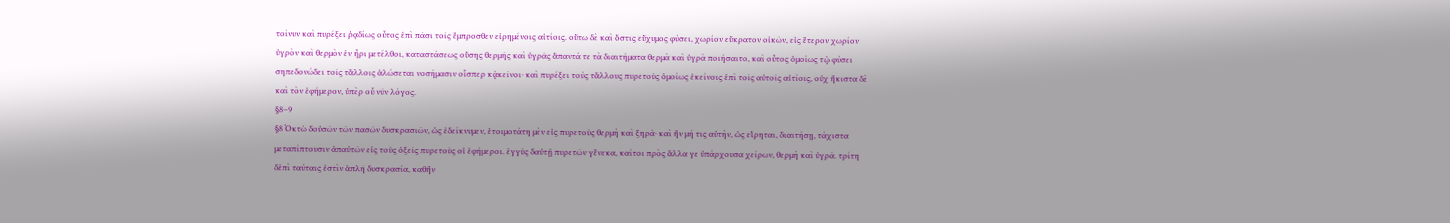τοίνυν καὶ πυρέξει ῥᾳδίως οὗτος ἐπὶ πᾶσι τοῖς ἔμπροσθεν εἰρημένοις αἰτίοις. οὕτω δὲ καὶ ὅστις εὔχυμος φύσει, χωρίον εὔκρατον οἰκῶν, εἰς ἕτερον χωρίον ὑγρὸν καὶ θερμὸν ἐν ἦρι μετέλθοι, καταστάσεως οὔσης θερμῆς καὶ ὑγρᾶς ἅπαντά τε τὰ διαιτήματα θερμὰ καὶ ὑγρὰ ποιήσαιτο, καὶ οὗτος ὁμοίως τῷ φύσει σηπεδονώδει τοῖς τἄλλοις ἁλώσεται νοσήμασιν οἷσπερ κᾀκεῖνοι· καὶ πυρέξει τούς τἄλλους πυρετοὺς ὁμοίως ἐκείνοις ἐπὶ τοῖς αὐτοῖς αἰτίοις, οὐχ ἥκιστα δὲ καὶ τὸν ἐφήμερον, ὑπὲρ οὗ νῦν λόγος.
§8–9
§8 Ὀκτὼ δοὐσῶν τῶν πασῶν δυσκρασιῶν, ὡς ἐδείκνυμεν, ἑτοιμοτάτη μὲν εἰς πυρετοὺς θερμὴ καὶ ξηρά· καὶ ἢν μή τις αὐτὴν, ὡς εἴρηται, διαιτήσῃ, τάχιστα μεταπίπτουσιν ἀπαὐτῶν εἰς τοὺς ὀξεῖς πυρετοὺς οἱ ἐφήμεροι. ἐγγὺς δαὐτῇ πυρετῶν γἕνεκα, καίτοι πρὸς ἄλλα γε ὑπάρχουσα χείρων, θερμὴ καὶ ὑγρά. τρίτη δἐπὶ ταύταις ἐστὶν ἁπλῆ δυσκρασία, καθἣν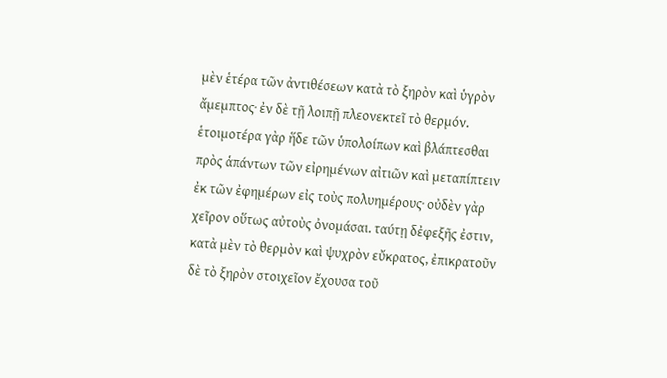μὲν ἑτέρα τῶν ἀντιθέσεων κατὰ τὸ ξηρὸν καὶ ὑγρὸν ἄμεμπτος· ἐν δὲ τῇ λοιπῇ πλεονεκτεῖ τὸ θερμόν. ἑτοιμοτέρα γὰρ ἥδε τῶν ὑπολοίπων καὶ βλάπτεσθαι πρὸς ἁπάντων τῶν εἰρημένων αἰτιῶν καὶ μεταπίπτειν ἐκ τῶν ἐφημέρων εἰς τοὺς πολυημέρους· οὐδὲν γὰρ χεῖρον οὕτως αὐτοὺς ὀνομάσαι. ταύτῃ δἐφεξῆς ἐστιν, κατὰ μὲν τὸ θερμὸν καὶ ψυχρὸν εὔκρατος, ἐπικρατοῦν δὲ τὸ ξηρὸν στοιχεῖον ἔχουσα τοῦ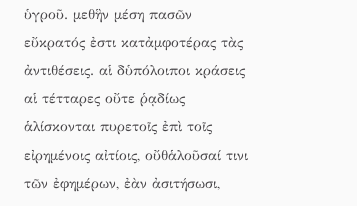ὑγροῦ. μεθἣν μέση πασῶν εὔκρατός ἐστι κατἀμφοτέρας τὰς ἀντιθέσεις. αἱ δὑπόλοιποι κράσεις αἱ τέτταρες οὔτε ῥᾳδίως ἁλίσκονται πυρετοῖς ἐπὶ τοῖς εἰρημένοις αἰτίοις, οὔθἁλοῦσαί τινι τῶν ἐφημέρων, ἐὰν ἀσιτήσωσι,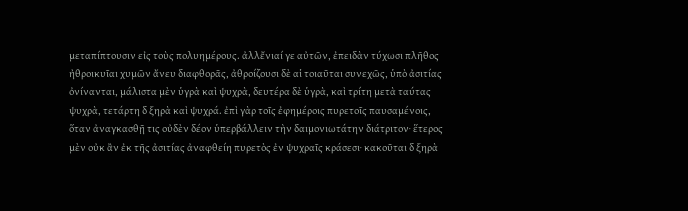μεταπίπτουσιν εἰς τοὺς πολυημέρους. ἀλλἔνιαί γε αὐτῶν, ἐπειδὰν τύχωσι πλῆθος ἠθροικυῖαι χυμῶν ἄνευ διαφθορᾶς, ἀθροίζουσι δὲ αἱ τοιαῦται συνεχῶς, ὑπὸ ἀσιτίας ὀνίνανται, μάλιστα μὲν ὑγρὰ καὶ ψυχρὰ, δευτέρα δὲ ὑγρὰ, καὶ τρίτη μετὰ ταύτας ψυχρὰ, τετάρτη δ ξηρὰ καὶ ψυχρά. ἐπὶ γὰρ τοῖς ἐφημέροις πυρετοῖς παυσαμένοις, ὅταν ἀναγκασθῇ τις οὐδὲν δέον ὑπερβάλλειν τὴν δαιμονιωτάτην διάτριτον· ἕτερος μὲν οὐκ ἂν ἐκ τῆς ἀσιτίας ἀναφθείη πυρετὸς ἐν ψυχραῖς κράσεσι· κακοῦται δ ξηρὰ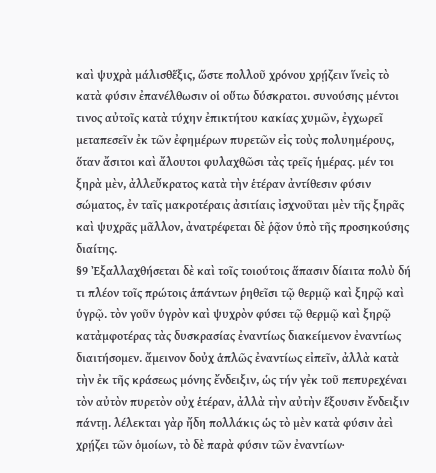καὶ ψυχρὰ μάλισθἕξις, ὥστε πολλοῦ χρόνου χρῄζειν ἵνεἰς τὸ κατὰ φύσιν ἐπανέλθωσιν οἱ οὕτω δύσκρατοι. συνούσης μέντοι τινος αὐτοῖς κατὰ τύχην ἐπικτήτου κακίας χυμῶν, ἐγχωρεῖ μεταπεσεῖν ἐκ τῶν ἐφημέρων πυρετῶν εἰς τοὺς πολυημέρους, ὅταν ἄσιτοι καὶ ἄλουτοι φυλαχθῶσι τὰς τρεῖς ἡμέρας. μέν τοι ξηρὰ μὲν, ἀλλεὔκρατος κατὰ τὴν ἑτέραν ἀντίθεσιν φύσιν σώματος, ἐν ταῖς μακροτέραις ἀσιτίαις ἰσχνοῦται μὲν τῆς ξηρᾶς καὶ ψυχρᾶς μᾶλλον, ἀνατρέφεται δὲ ῥᾷον ὑπὸ τῆς προσηκούσης διαίτης.
§9 Ἐξαλλαχθήσεται δὲ καὶ τοῖς τοιούτοις ἅπασιν δίαιτα πολὺ δή τι πλέον τοῖς πρώτοις ἁπάντων ῥηθεῖσι τῷ θερμῷ καὶ ξηρῷ καὶ ὑγρῷ. τὸν γοῦν ὑγρὸν καὶ ψυχρὸν φύσει τῷ θερμῷ καὶ ξηρῷ κατἀμφοτέρας τὰς δυσκρασίας ἐναντίως διακείμενον ἐναντίως διαιτήσομεν. ἄμεινον δοὐχ ἁπλῶς ἐναντίως εἰπεῖν, ἀλλὰ κατὰ τὴν ἐκ τῆς κράσεως μόνης ἔνδειξιν, ὡς τήν γἐκ τοῦ πεπυρεχέναι τὸν αὐτὸν πυρετὸν οὐχ ἑτέραν, ἀλλὰ τὴν αὐτὴν ἕξουσιν ἔνδειξιν πάντῃ. λέλεκται γὰρ ἤδη πολλάκις ὡς τὸ μὲν κατὰ φύσιν ἀεὶ χρῄζει τῶν ὁμοίων, τὸ δὲ παρὰ φύσιν τῶν ἐναντίων·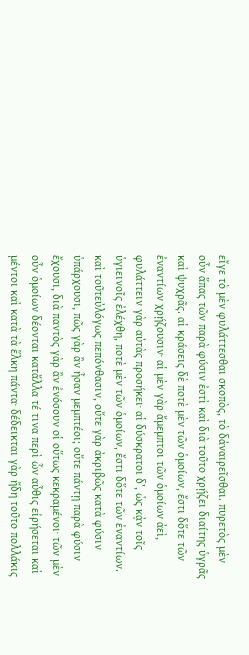εἴγε τὸ μὲν φυλάττεσθαι σκοπὸς, τὸ δἀναιρεῖσθαι. πυρετὸς μὲν οὖν ἅπας τῶν παρὰ φύσιν ἐστὶ καὶ διὰ τοῦτο χρῄζει διαίτης ὑγρᾶς καὶ ψυχρᾶς. αἱ κράσεις δὲ ποτὲ μὲν τῶν ὁμοίων, ἔστι δὅτε τῶν ἐναντίων χρῄζουσιν· αἱ μὲν γὰρ ἄμεμπτοι τῶν ὁμοίων ἀεὶ, φυλάττειν γὰρ αὐτὰς προσήκει· αἱ δύσκρατοι δ’, ὡς κᾀν τοῖς ὑγιεινοῖς ἐλέχθη, ποτὲ μὲν τῶν ὁμοίων, ἔστι δὅτε τῶν ἐναντίων. καὶ τοῦτεὐλόγως πεπόνθασιν, οὔτε γὰρ ἀκριβῶς κατὰ φύσιν ὑπάρχουσι, πῶς γὰρ ἂν ἦσαν μεμπτέοι; οὔτε πάντῃ παρὰ φύσιν ἔχουσι, διὰ παντὸς γὰρ ἂν ἐνόσουν οἱ οὕτως κεκραμένοι· τῶν μὲν οὖν ὁμοίων δέονται κατἄλλα τέ τινα περὶ ὧν αὖθις εἰρήσεται καὶ μέντοι καὶ κατὰ τὰ ἕλκη πάντα· δέδεικται γὰρ ἤδη τοῦτο πολλάκις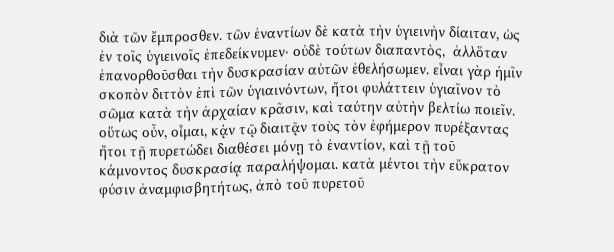διὰ τῶν ἔμπροσθεν. τῶν ἐναντίων δὲ κατὰ τὴν ὑγιεινὴν δίαιταν, ὡς ἐν τοῖς ὑγιεινοῖς ἐπεδείκνυμεν· οὐδὲ τούτων διαπαντὸς,  ἀλλὅταν ἐπανορθοῦσθαι τὴν δυσκρασίαν αὐτῶν ἐθελήσωμεν. εἶναι γὰρ ἡμῖν σκοπὸν διττὸν ἐπὶ τῶν ὑγιαινόντων, ἤτοι φυλάττειν ὑγιαῖνον τὸ σῶμα κατὰ τὴν ἀρχαίαν κρᾶσιν, καὶ ταύτην αὐτὴν βελτίω ποιεῖν. οὕτως οὖν, οἶμαι, κᾀν τῷ διαιτᾷν τοὺς τὸν ἐφήμερον πυρέξαντας ἤτοι τῇ πυρετώδει διαθέσει μόνῃ τὸ ἐναντίον, καὶ τῇ τοῦ κάμνοντος δυσκρασίᾳ παραλήψομαι. κατὰ μέντοι τὴν εὔκρατον φύσιν ἀναμφισβητήτως, ἀπὸ τοῦ πυρετοῦ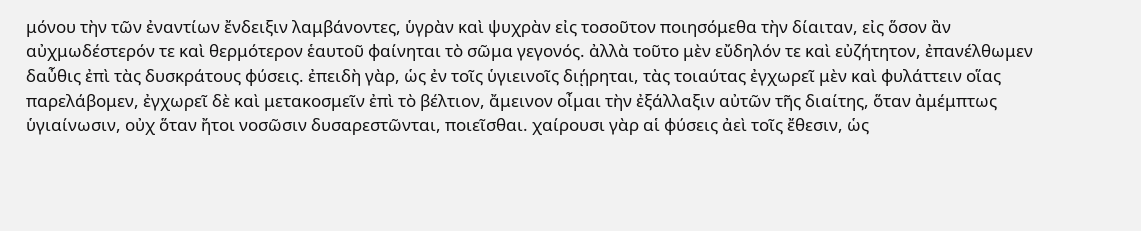μόνου τὴν τῶν ἐναντίων ἔνδειξιν λαμβάνοντες, ὑγρὰν καὶ ψυχρὰν εἰς τοσοῦτον ποιησόμεθα τὴν δίαιταν, εἰς ὅσον ἂν αὐχμωδέστερόν τε καὶ θερμότερον ἑαυτοῦ φαίνηται τὸ σῶμα γεγονός. ἀλλὰ τοῦτο μὲν εὔδηλόν τε καὶ εὐζήτητον, ἐπανέλθωμεν δαὖθις ἐπὶ τὰς δυσκράτους φύσεις. ἐπειδὴ γὰρ, ὡς ἐν τοῖς ὑγιεινοῖς διῄρηται, τὰς τοιαύτας ἐγχωρεῖ μὲν καὶ φυλάττειν οἵας παρελάβομεν, ἐγχωρεῖ δὲ καὶ μετακοσμεῖν ἐπὶ τὸ βέλτιον, ἄμεινον οἶμαι τὴν ἐξάλλαξιν αὐτῶν τῆς διαίτης, ὅταν ἀμέμπτως ὑγιαίνωσιν, οὐχ ὅταν ἤτοι νοσῶσιν δυσαρεστῶνται, ποιεῖσθαι. χαίρουσι γὰρ αἱ φύσεις ἀεὶ τοῖς ἔθεσιν, ὡς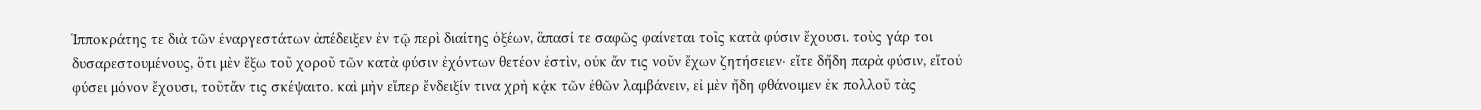Ἱπποκράτης τε διὰ τῶν ἐναργεστάτων ἀπέδειξεν ἐν τῷ περὶ διαίτης ὀξέων, ἅπασί τε σαφῶς φαίνεται τοῖς κατὰ φύσιν ἔχουσι. τοὺς γάρ τοι δυσαρεστουμένους, ὅτι μὲν ἔξω τοῦ χοροῦ τῶν κατὰ φύσιν ἐχόντων θετέον ἐστὶν, οὐκ ἄν τις νοῦν ἔχων ζητήσειεν· εἴτε δἤδη παρὰ φύσιν, εἴτοὐ φύσει μόνον ἔχουσι, τοῦτἄν τις σκέψαιτο. καὶ μὴν εἴπερ ἔνδειξίν τινα χρὴ κᾀκ τῶν ἐθῶν λαμβάνειν, εἰ μὲν ἤδη φθάνοιμεν ἐκ πολλοῦ τὰς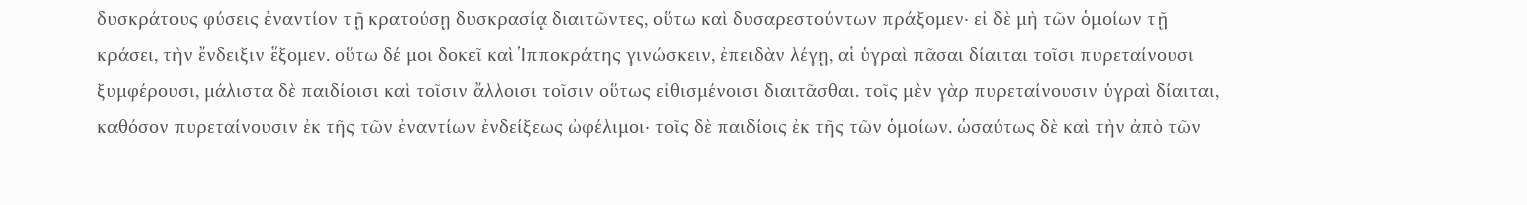δυσκράτους φύσεις ἐναντίον τῇ κρατούσῃ δυσκρασίᾳ διαιτῶντες, οὕτω καὶ δυσαρεστούντων πράξομεν· εἰ δὲ μὴ τῶν ὁμοίων τῇ κράσει, τὴν ἔνδειξιν ἕξομεν. οὕτω δέ μοι δοκεῖ καὶ Ἱπποκράτης γινώσκειν, ἐπειδὰν λέγῃ, αἱ ὑγραὶ πᾶσαι δίαιται τοῖσι πυρεταίνουσι ξυμφέρουσι, μάλιστα δὲ παιδίοισι καὶ τοῖσιν ἄλλοισι τοῖσιν οὕτως εἰθισμένοισι διαιτᾶσθαι. τοῖς μὲν γὰρ πυρεταίνουσιν ὑγραὶ δίαιται, καθόσον πυρεταίνουσιν ἐκ τῆς τῶν ἐναντίων ἐνδείξεως ὠφέλιμοι· τοῖς δὲ παιδίοις ἐκ τῆς τῶν ὁμοίων. ὡσαύτως δὲ καὶ τὴν ἀπὸ τῶν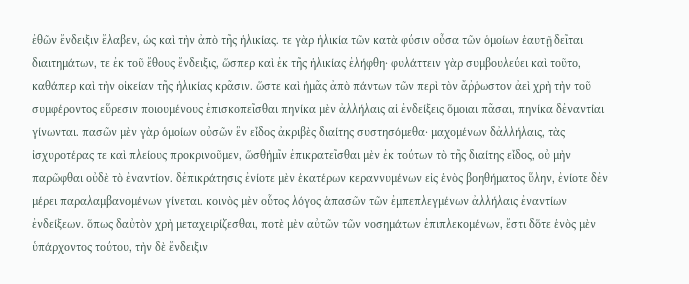ἐθῶν ἔνδειξιν ἔλαβεν, ὡς καὶ τὴν ἀπὸ τῆς ἡλικίας. τε γὰρ ἡλικία τῶν κατὰ φύσιν οὖσα τῶν ὁμοίων ἑαυτῇ δεῖται διαιτημάτων, τε ἐκ τοῦ ἔθους ἔνδειξις, ὥσπερ καὶ ἐκ τῆς ἡλικίας ἐλήφθη· φυλάττειν γὰρ συμβουλεύει καὶ τοῦτο, καθάπερ καὶ τὴν οἰκείαν τῆς ἡλικίας κρᾶσιν. ὥστε καὶ ἡμᾶς ἀπὸ πάντων τῶν περὶ τὸν ἄῤῥωστον ἀεὶ χρὴ τὴν τοῦ συμφέροντος εὕρεσιν ποιουμένους ἐπισκοπεῖσθαι πηνίκα μὲν ἀλλήλαις αἱ ἐνδείξεις ὅμοιαι πᾶσαι, πηνίκα δἐναντίαι γίνωνται. πασῶν μὲν γὰρ ὁμοίων οὐσῶν ἓν εἶδος ἀκριβὲς διαίτης συστησόμεθα· μαχομένων δἀλλήλαις, τὰς ἰσχυροτέρας τε καὶ πλείους προκρινοῦμεν, ὥσθἡμῖν ἐπικρατεῖσθαι μὲν ἐκ τούτων τὸ τῆς διαίτης εἶδος, οὐ μὴν παρῶφθαι οὐδὲ τὸ ἐναντίον. δἐπικράτησις ἐνίοτε μὲν ἑκατέρων κεραννυμένων εἰς ἑνὸς βοηθήματος ὕλην, ἐνίοτε δἐν μέρει παραλαμβανομένων γίνεται. κοινὸς μὲν οὗτος λόγος ἁπασῶν τῶν ἐμπεπλεγμένων ἀλλήλαις ἐναντίων ἐνδείξεων. ὅπως δαὐτὸν χρὴ μεταχειρίζεσθαι, ποτὲ μὲν αὐτῶν τῶν νοσημάτων ἐπιπλεκομένων, ἔστι δὅτε ἑνὸς μὲν ὑπάρχοντος τούτου, τὴν δὲ ἔνδειξιν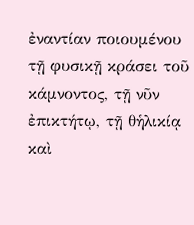ἐναντίαν ποιουμένου τῇ φυσικῇ κράσει τοῦ κάμνοντος, τῇ νῦν ἐπικτήτῳ, τῇ θἡλικίᾳ καὶ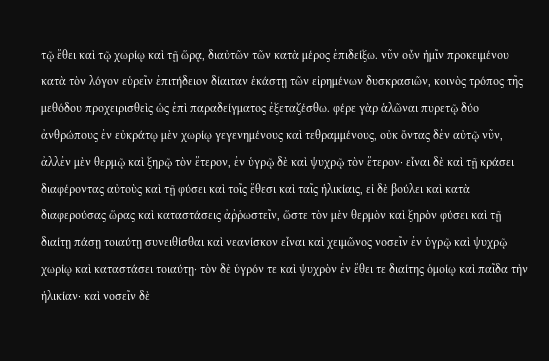τῷ ἔθει καὶ τῷ χωρίῳ καὶ τῇ ὥρᾳ, διαὐτῶν τῶν κατὰ μέρος ἐπιδείξω. νῦν οὖν ἡμῖν προκειμένου κατὰ τὸν λόγον εὑρεῖν ἐπιτήδειον δίαιταν ἑκάστῃ τῶν εἰρημένων δυσκρασιῶν, κοινὸς τρόπος τῆς μεθόδου προχειρισθεὶς ὡς ἐπὶ παραδείγματος ἐξεταζέσθω. φέρε γὰρ ἁλῶναι πυρετῷ δύο ἀνθρώπους ἐν εὐκράτῳ μὲν χωρίῳ γεγενημένους καὶ τεθραμμένους, οὐκ ὄντας δἐν αὐτῷ νῦν, ἀλλἐν μὲν θερμῷ καὶ ξηρῷ τὸν ἕτερον, ἐν ὑγρῷ δὲ καὶ ψυχρῷ τὸν ἕτερον· εἶναι δὲ καὶ τῇ κράσει διαφέροντας αὐτοὺς καὶ τῇ φύσει καὶ τοῖς ἔθεσι καὶ ταῖς ἡλικίαις, εἰ δὲ βούλει καὶ κατὰ διαφερούσας ὥρας καὶ καταστάσεις ἀῤῥωστεῖν, ὥστε τὸν μὲν θερμὸν καὶ ξηρὸν φύσει καὶ τῇ διαίτῃ πάσῃ τοιαύτῃ συνειθίσθαι καὶ νεανίσκον εἶναι καὶ χειμῶνος νοσεῖν ἐν ὑγρῷ καὶ ψυχρῷ χωρίῳ καὶ καταστάσει τοιαύτῃ· τὸν δὲ ὑγρόν τε καὶ ψυχρὸν ἐν ἔθει τε διαίτης ὁμοίῳ καὶ παῖδα τὴν ἡλικίαν· καὶ νοσεῖν δὲ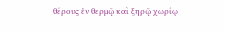θέρους ἐν θερμῷ καὶ ξηρῷ χωρίῳ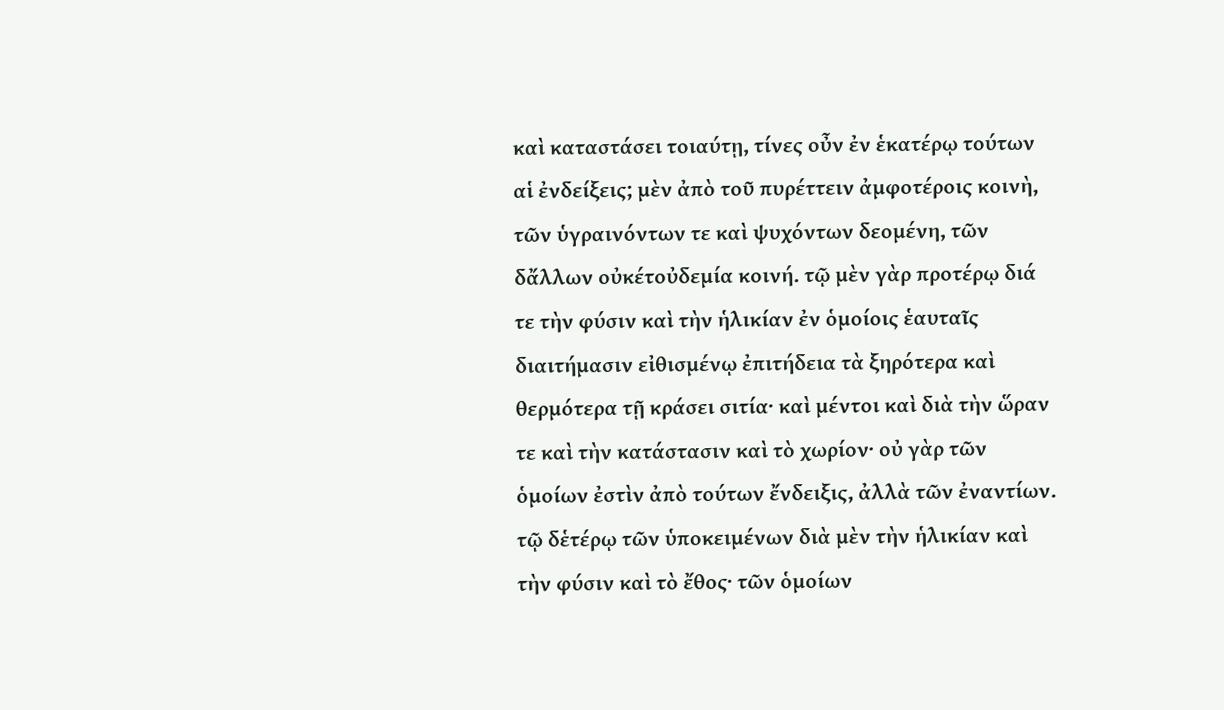καὶ καταστάσει τοιαύτῃ, τίνες οὖν ἐν ἑκατέρῳ τούτων αἱ ἐνδείξεις; μὲν ἀπὸ τοῦ πυρέττειν ἀμφοτέροις κοινὴ, τῶν ὑγραινόντων τε καὶ ψυχόντων δεομένη, τῶν δἄλλων οὐκέτοὐδεμία κοινή. τῷ μὲν γὰρ προτέρῳ διά τε τὴν φύσιν καὶ τὴν ἡλικίαν ἐν ὁμοίοις ἑαυταῖς διαιτήμασιν εἰθισμένῳ ἐπιτήδεια τὰ ξηρότερα καὶ θερμότερα τῇ κράσει σιτία· καὶ μέντοι καὶ διὰ τὴν ὥραν τε καὶ τὴν κατάστασιν καὶ τὸ χωρίον· οὐ γὰρ τῶν ὁμοίων ἐστὶν ἀπὸ τούτων ἔνδειξις, ἀλλὰ τῶν ἐναντίων. τῷ δἑτέρῳ τῶν ὑποκειμένων διὰ μὲν τὴν ἡλικίαν καὶ τὴν φύσιν καὶ τὸ ἔθος· τῶν ὁμοίων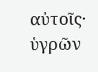αὐτοῖς· ὑγρῶν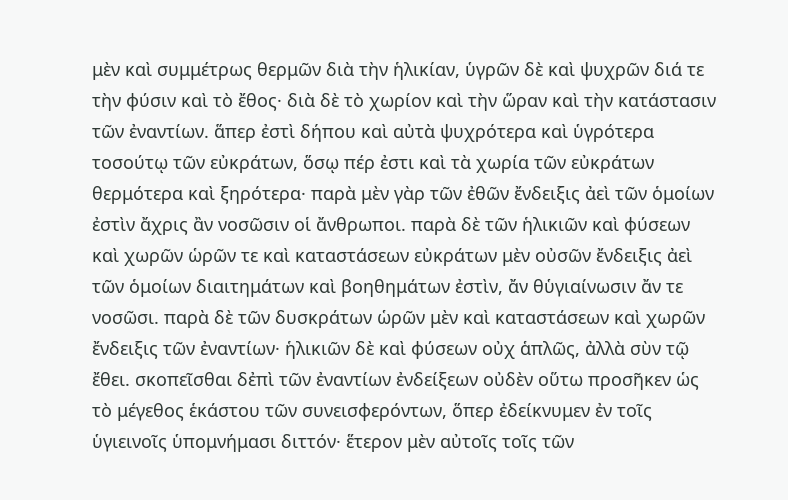μὲν καὶ συμμέτρως θερμῶν διὰ τὴν ἡλικίαν, ὑγρῶν δὲ καὶ ψυχρῶν διά τε τὴν φύσιν καὶ τὸ ἔθος· διὰ δὲ τὸ χωρίον καὶ τὴν ὥραν καὶ τὴν κατάστασιν τῶν ἐναντίων. ἅπερ ἐστὶ δήπου καὶ αὐτὰ ψυχρότερα καὶ ὑγρότερα τοσούτῳ τῶν εὐκράτων, ὅσῳ πέρ ἐστι καὶ τὰ χωρία τῶν εὐκράτων θερμότερα καὶ ξηρότερα· παρὰ μὲν γὰρ τῶν ἐθῶν ἔνδειξις ἀεὶ τῶν ὁμοίων ἐστὶν ἄχρις ἂν νοσῶσιν οἱ ἄνθρωποι. παρὰ δὲ τῶν ἡλικιῶν καὶ φύσεων καὶ χωρῶν ὡρῶν τε καὶ καταστάσεων εὐκράτων μὲν οὐσῶν ἔνδειξις ἀεὶ  τῶν ὁμοίων διαιτημάτων καὶ βοηθημάτων ἐστὶν, ἄν θὑγιαίνωσιν ἄν τε νοσῶσι. παρὰ δὲ τῶν δυσκράτων ὡρῶν μὲν καὶ καταστάσεων καὶ χωρῶν ἔνδειξις τῶν ἐναντίων· ἡλικιῶν δὲ καὶ φύσεων οὐχ ἁπλῶς, ἀλλὰ σὺν τῷ ἔθει. σκοπεῖσθαι δἐπὶ τῶν ἐναντίων ἐνδείξεων οὐδὲν οὕτω προσῆκεν ὡς τὸ μέγεθος ἑκάστου τῶν συνεισφερόντων, ὅπερ ἐδείκνυμεν ἐν τοῖς ὑγιεινοῖς ὑπομνήμασι διττόν· ἕτερον μὲν αὐτοῖς τοῖς τῶν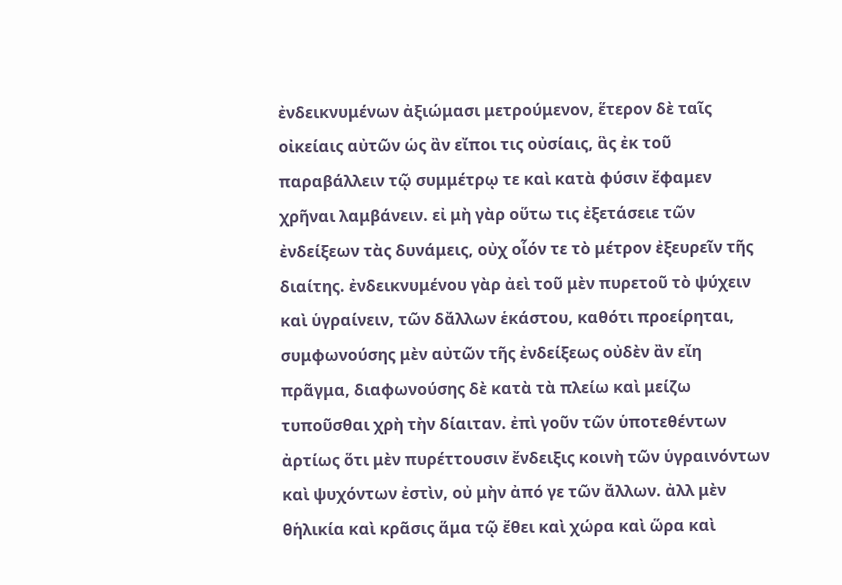ἐνδεικνυμένων ἀξιώμασι μετρούμενον, ἕτερον δὲ ταῖς οἰκείαις αὐτῶν ὡς ἂν εἴποι τις οὐσίαις, ἃς ἐκ τοῦ παραβάλλειν τῷ συμμέτρῳ τε καὶ κατὰ φύσιν ἔφαμεν χρῆναι λαμβάνειν. εἰ μὴ γὰρ οὕτω τις ἐξετάσειε τῶν ἐνδείξεων τὰς δυνάμεις, οὐχ οἷόν τε τὸ μέτρον ἐξευρεῖν τῆς διαίτης. ἐνδεικνυμένου γὰρ ἀεὶ τοῦ μὲν πυρετοῦ τὸ ψύχειν καὶ ὑγραίνειν, τῶν δἄλλων ἑκάστου, καθότι προείρηται, συμφωνούσης μὲν αὐτῶν τῆς ἐνδείξεως οὐδὲν ἂν εἴη πρᾶγμα, διαφωνούσης δὲ κατὰ τὰ πλείω καὶ μείζω τυποῦσθαι χρὴ τὴν δίαιταν. ἐπὶ γοῦν τῶν ὑποτεθέντων ἀρτίως ὅτι μὲν πυρέττουσιν ἔνδειξις κοινὴ τῶν ὑγραινόντων καὶ ψυχόντων ἐστὶν, οὐ μὴν ἀπό γε τῶν ἄλλων. ἀλλ μὲν θἡλικία καὶ κρᾶσις ἅμα τῷ ἔθει καὶ χώρα καὶ ὥρα καὶ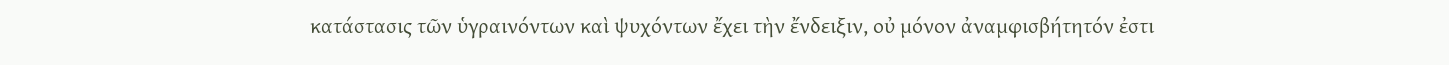κατάστασις τῶν ὑγραινόντων καὶ ψυχόντων ἔχει τὴν ἔνδειξιν, οὐ μόνον ἀναμφισβήτητόν ἐστι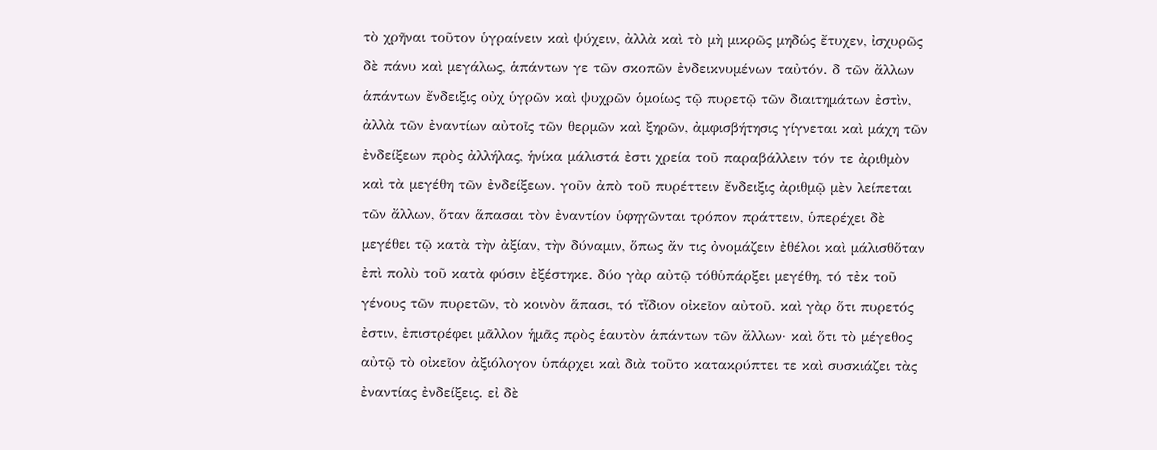τὸ χρῆναι τοῦτον ὑγραίνειν καὶ ψύχειν, ἀλλὰ καὶ τὸ μὴ μικρῶς μηδὡς ἔτυχεν, ἰσχυρῶς δὲ πάνυ καὶ μεγάλως, ἁπάντων γε τῶν σκοπῶν ἐνδεικνυμένων ταὐτόν. δ τῶν ἄλλων ἁπάντων ἔνδειξις οὐχ ὑγρῶν καὶ ψυχρῶν ὁμοίως τῷ πυρετῷ τῶν διαιτημάτων ἐστὶν, ἀλλὰ τῶν ἐναντίων αὐτοῖς τῶν θερμῶν καὶ ξηρῶν, ἀμφισβήτησις γίγνεται καὶ μάχη τῶν ἐνδείξεων πρὸς ἀλλήλας, ἡνίκα μάλιστά ἐστι χρεία τοῦ παραβάλλειν τόν τε ἀριθμὸν καὶ τὰ μεγέθη τῶν ἐνδείξεων. γοῦν ἀπὸ τοῦ πυρέττειν ἔνδειξις ἀριθμῷ μὲν λείπεται τῶν ἄλλων, ὅταν ἅπασαι τὸν ἐναντίον ὑφηγῶνται τρόπον πράττειν, ὑπερέχει δὲ μεγέθει τῷ κατὰ τὴν ἀξίαν, τὴν δύναμιν, ὅπως ἄν τις ὀνομάζειν ἐθέλοι καὶ μάλισθὅταν ἐπὶ πολὺ τοῦ κατὰ φύσιν ἐξέστηκε. δύο γὰρ αὐτῷ τόθὑπάρξει μεγέθη, τό τἐκ τοῦ γένους τῶν πυρετῶν, τὸ κοινὸν ἅπασι, τό τἴδιον οἰκεῖον αὐτοῦ. καὶ γὰρ ὅτι πυρετός ἐστιν, ἐπιστρέφει μᾶλλον ἡμᾶς πρὸς ἑαυτὸν ἁπάντων τῶν ἄλλων· καὶ ὅτι τὸ μέγεθος αὐτῷ τὸ οἰκεῖον ἀξιόλογον ὑπάρχει καὶ διὰ τοῦτο κατακρύπτει τε καὶ συσκιάζει τὰς ἐναντίας ἐνδείξεις. εἰ δὲ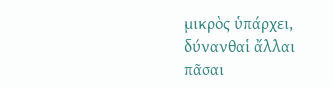μικρὸς ὑπάρχει, δύνανθαἱ ἄλλαι πᾶσαι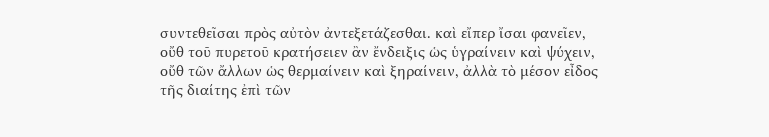συντεθεῖσαι πρὸς αὐτὸν ἀντεξετάζεσθαι. καὶ εἴπερ ἴσαι φανεῖεν, οὔθ τοῦ πυρετοῦ κρατήσειεν ἂν ἔνδειξις ὡς ὑγραίνειν καὶ ψύχειν, οὔθ τῶν ἄλλων ὡς θερμαίνειν καὶ ξηραίνειν, ἀλλὰ τὸ μέσον εἶδος τῆς διαίτης ἐπὶ τῶν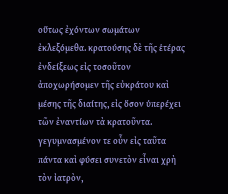οὕτως ἐχόντων σωμάτων ἐκλεξόμεθα. κρατούσης δὲ τῆς ἑτέρας ἐνδείξεως εἰς τοσοῦτον ἀποχωρήσομεν τῆς εὐκράτου καὶ μέσης τῆς διαίτης, εἰς ὅσον ὑπερέχει τῶν ἐναντίων τὰ κρατοῦντα. γεγυμνασμένον τε οὖν εἰς ταῦτα πάντα καὶ φύσει συνετὸν εἶναι χρὴ τὸν ἰατρὸν,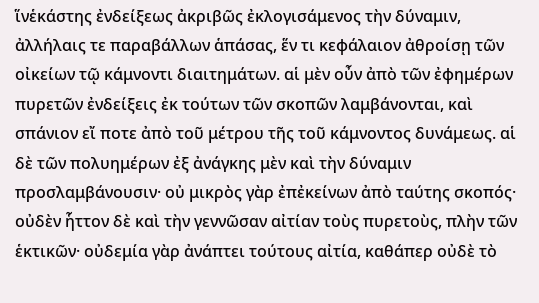ἵνἑκάστης ἐνδείξεως ἀκριβῶς ἐκλογισάμενος τὴν δύναμιν, ἀλλήλαις τε παραβάλλων ἁπάσας, ἕν τι κεφάλαιον ἀθροίσῃ τῶν οἰκείων τῷ κάμνοντι διαιτημάτων. αἱ μὲν οὖν ἀπὸ τῶν ἐφημέρων πυρετῶν ἐνδείξεις ἐκ τούτων τῶν σκοπῶν λαμβάνονται, καὶ σπάνιον εἴ ποτε ἀπὸ τοῦ μέτρου τῆς τοῦ κάμνοντος δυνάμεως. αἱ δὲ τῶν πολυημέρων ἐξ ἀνάγκης μὲν καὶ τὴν δύναμιν προσλαμβάνουσιν· οὐ μικρὸς γὰρ ἐπἐκείνων ἀπὸ ταύτης σκοπός· οὐδὲν ἧττον δὲ καὶ τὴν γεννῶσαν αἰτίαν τοὺς πυρετοὺς, πλὴν τῶν ἑκτικῶν· οὐδεμία γὰρ ἀνάπτει τούτους αἰτία, καθάπερ οὐδὲ τὸ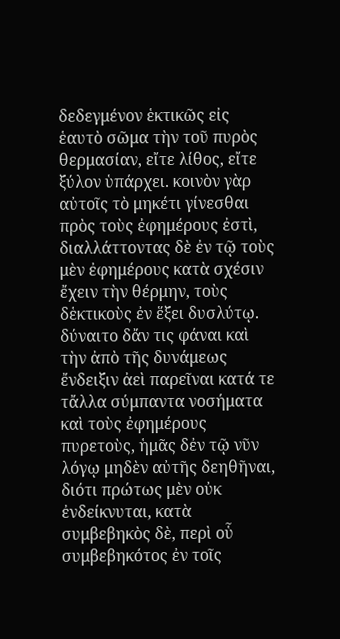δεδεγμένον ἑκτικῶς εἰς ἑαυτὸ σῶμα τὴν τοῦ πυρὸς θερμασίαν, εἴτε λίθος, εἴτε ξύλον ὑπάρχει. κοινὸν γὰρ αὐτοῖς τὸ μηκέτι γίνεσθαι πρὸς τοὺς ἐφημέρους ἐστὶ, διαλλάττοντας δὲ ἐν τῷ τοὺς μὲν ἐφημέρους κατὰ σχέσιν ἔχειν τὴν θέρμην, τοὺς δἑκτικοὺς ἐν ἕξει δυσλύτῳ. δύναιτο δἄν τις φάναι καὶ τὴν ἀπὸ τῆς δυνάμεως ἔνδειξιν ἀεὶ παρεῖναι κατά τε τἄλλα σύμπαντα νοσήματα καὶ τοὺς ἐφημέρους πυρετοὺς, ἡμᾶς δἐν τῷ νῦν λόγῳ μηδὲν αὐτῆς δεηθῆναι, διότι πρώτως μὲν οὐκ ἐνδείκνυται, κατὰ συμβεβηκὸς δὲ, περὶ οὗ συμβεβηκότος ἐν τοῖς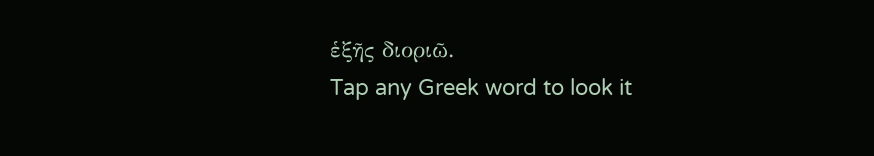ἑξῆς διοριῶ.
Tap any Greek word to look it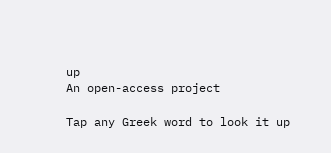up
An open-access project

Tap any Greek word to look it up